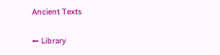Ancient Texts

← Library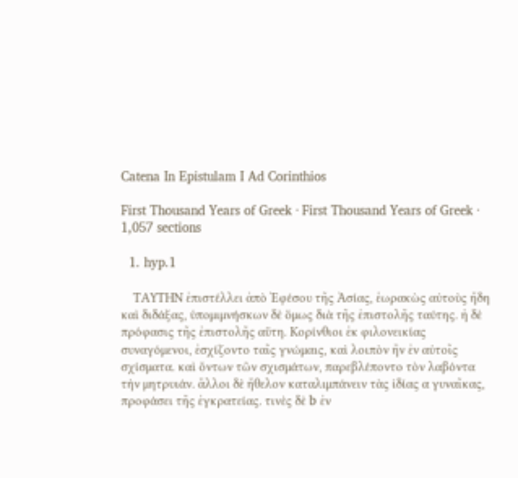Catena In Epistulam I Ad Corinthios

First Thousand Years of Greek · First Thousand Years of Greek · 1,057 sections

  1. hyp.1

    ΤΑΥΤΗΝ ἐπιστέλλει ἀπὸ Ἐφέσου τῆς Ἀσίας, ἑωρακὼς αὐτοὺς ἤδη καὶ διδάξας, ὑπομιμνήσκων δὲ ὅμως διὰ τῆς ἐπιστολῆς ταύτης. ἡ δὲ πρόφασις τῆς ἐπιστολῆς αὕτη. Κορίνθιοι ἐκ φιλονεικίας συναγόμενοι, ἐσχίζοντο ταῖς γνώμαις, καὶ λοιπὸν ἢν ἐν αὐτοῖς σχίσματα. καὶ ὄντων τῶν σχισμάτων, παρεβλέποντο τὸν λαβόντα τὴν μητρυιάν. ἄλλοι δὲ ἤθελον καταλιμπάνειν τὰς ἰδίας α γυναῖκας, προφάσει τῆς ἐγκρατείας. τινὲς δὲ b ἐν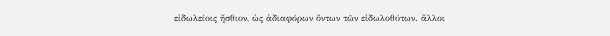εἰδωλείοις ἤσθιον, ὡς ἀδιαφόρων ὄντων τῶν εἰδωλοθύτων. ἄλλοι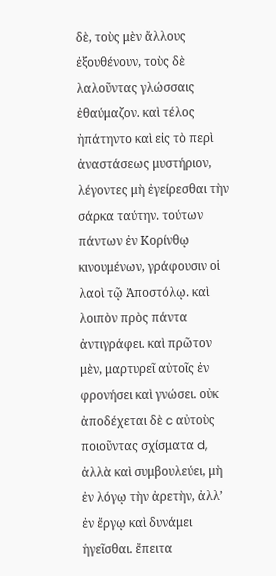δὲ, τοὺς μὲν ἄλλους ἐξουθένουν, τοὺς δὲ λαλοῦντας γλώσσαις ἐθαύμαζον. καὶ τέλος ἠπάτηντο καὶ εἰς τὸ περὶ ἀναστάσεως μυστήριον, λέγοντες μὴ ἐγείρεσθαι τὴν σάρκα ταύτην. τούτων πάντων ἐν Κορίνθῳ κινουμένων, γράφουσιν οἱ λαοὶ τῷ Ἀποστόλῳ. καὶ λοιπὸν πρὸς πάντα ἀντιγράφει. καὶ πρῶτον μὲν, μαρτυρεῖ αὐτοῖς ἐν φρονήσει καὶ γνώσει. οὐκ ἀποδέχεται δὲ c αὐτοὺς ποιοῦντας σχίσματα d, ἀλλὰ καὶ συμβουλεύει, μὴ ἐν λόγῳ τὴν ἀρετὴν, ἀλλ’ ἐν ἔργῳ καὶ δυνάμει ἡγεῖσθαι. ἔπειτα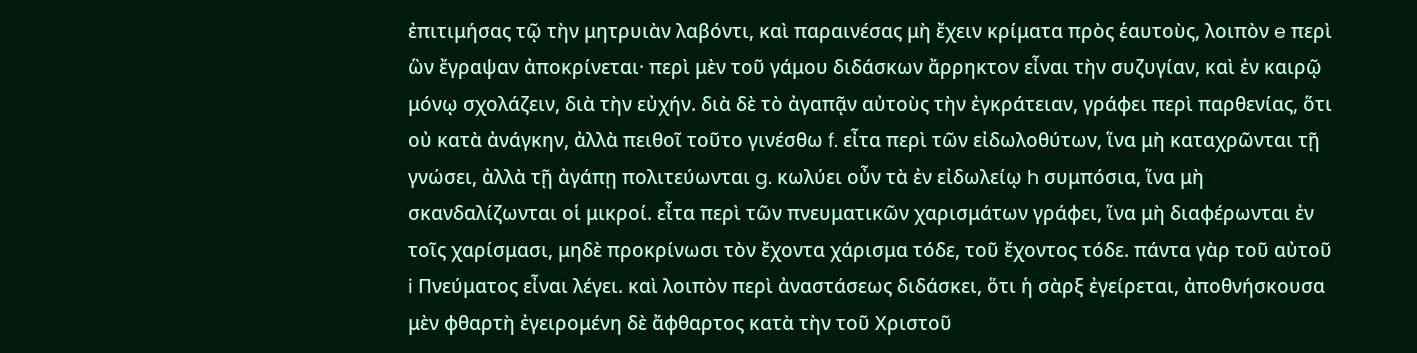ἐπιτιμήσας τῷ τὴν μητρυιὰν λαβόντι, καὶ παραινέσας μὴ ἔχειν κρίματα πρὸς ἑαυτοὺς, λοιπὸν e περὶ ὣν ἔγραψαν ἀποκρίνεται· περὶ μὲν τοῦ γάμου διδάσκων ἄρρηκτον εἶναι τὴν συζυγίαν, καὶ ἐν καιρῷ μόνῳ σχολάζειν, διὰ τὴν εὐχήν. διὰ δὲ τὸ ἀγαπᾷν αὐτοὺς τὴν ἐγκράτειαν, γράφει περὶ παρθενίας, ὅτι οὐ κατὰ ἀνάγκην, ἀλλὰ πειθοῖ τοῦτο γινέσθω f. εἶτα περὶ τῶν εἰδωλοθύτων, ἵνα μὴ καταχρῶνται τῇ γνώσει, ἀλλὰ τῇ ἀγάπῃ πολιτεύωνται g. κωλύει οὖν τὰ ἐν εἰδωλείῳ h συμπόσια, ἵνα μὴ σκανδαλίζωνται οἱ μικροί. εἶτα περὶ τῶν πνευματικῶν χαρισμάτων γράφει, ἵνα μὴ διαφέρωνται ἐν τοῖς χαρίσμασι, μηδὲ προκρίνωσι τὸν ἔχοντα χάρισμα τόδε, τοῦ ἔχοντος τόδε. πάντα γὰρ τοῦ αὐτοῦ i Πνεύματος εἶναι λέγει. καὶ λοιπὸν περὶ ἀναστάσεως διδάσκει, ὅτι ἡ σὰρξ ἐγείρεται, ἀποθνήσκουσα μὲν φθαρτὴ ἐγειρομένη δὲ ἄφθαρτος κατὰ τὴν τοῦ Χριστοῦ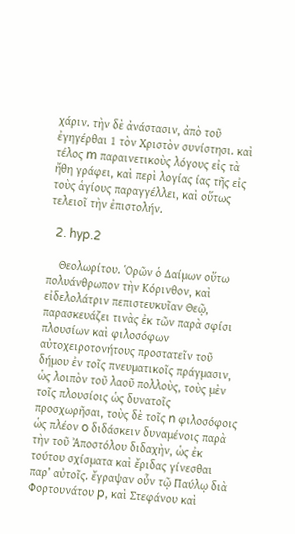χάριν. τὴν δὲ ἀνάστασιν, ἀπὸ τοῦ ἐγηγέρθαι 1 τὸν Χριστὸν συνίστησι. καὶ τέλος m παραινετικοὺς λόγους εἰς τὰ ἤθη γράφει, καὶ περὶ λογίας ίας τῆς εἰς τοὺς ἁγίους παραγγέλλει, καὶ οὕτως τελειοῖ τὴν ἐπιστολήν.

  2. hyp.2

    Θεολωρίτου. Ὁρῶν ὁ Δαίμων οὕτω πολυάνθρωπον τὴν Κόρινθον, καὶ εἰδελολάτριν πεπιστευκυῖαν Θεῷ, παρασκευάζει τινὰς ἐκ τῶν παρὰ σφίσι πλουσίων καὶ φιλοσόφων αὐτοχειροτονήτους προστατεῖν τοῦ δήμου ἐν τοῖς πνευματικοῖς πράγμασιν, ὡς λοιπὸν τοῦ λαοῦ πολλοὺς, τοὺς μὲν τοῖς πλουσίοις ὡς δυνατοῖς προσχωρῆσαι, τοὺς δὲ τοῖς n φιλοσόφοις ὡς πλέον o διδάσκειν δυναμένοις παρὰ τὴν τοῦ Ἀποστόλου διδαχὴν, ὡς ἐκ τούτου σχίσματα καὶ ἔριδας γίνεσθαι παρ’ αὐτοῖς. ἔγραψαν οὖν τῷ Παύλῳ διὰ Φορτουνάτου p, καὶ Στεφάνου καὶ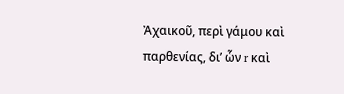Ἀχαικοῦ, περὶ γάμου καὶ παρθενίας, δι’ ὧν r καὶ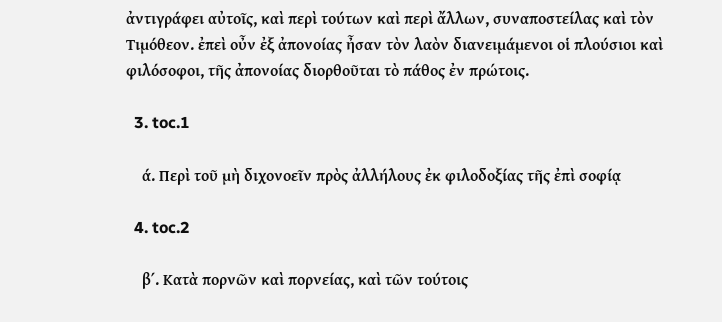ἀντιγράφει αὐτοῖς, καὶ περὶ τούτων καὶ περὶ ἄλλων, συναποστείλας καὶ τὸν Τιμόθεον. ἐπεὶ οὖν ἐξ ἀπονοίας ἦσαν τὸν λαὸν διανειμάμενοι οἱ πλούσιοι καὶ φιλόσοφοι, τῆς ἀπονοίας διορθοῦται τὸ πάθος ἐν πρώτοις.

  3. toc.1

    ά. Περὶ τοῦ μὴ διχονοεῖν πρὸς ἀλλήλους ἐκ φιλοδοξίας τῆς ἐπὶ σοφίᾳ

  4. toc.2

    β΄. Κατὰ πορνῶν καὶ πορνείας, καὶ τῶν τούτοις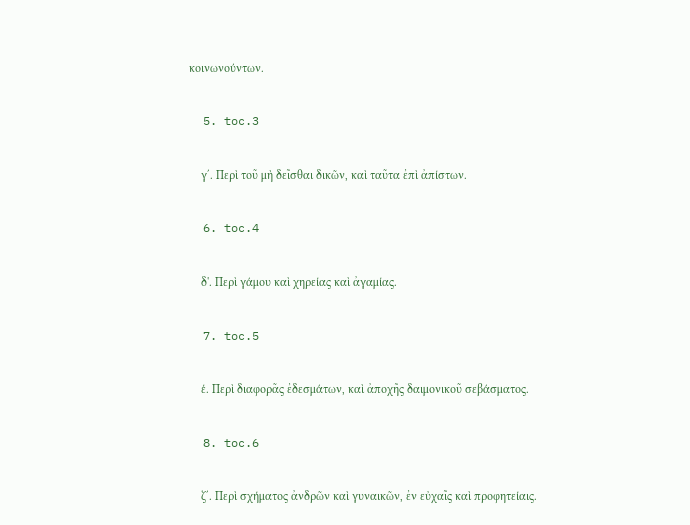κοινωνούντων.

  5. toc.3

    γ΄. Περὶ τοῦ μὴ δεῖσθαι δικῶν, καὶ ταῦτα ἐπὶ ἀπίστων.

  6. toc.4

    δ'. Περὶ γάμου καὶ χηρείας καὶ ἀγαμίας.

  7. toc.5

    έ. Περὶ διαφορᾶς ἐδεσμάτων, καὶ ἀποχῆς δαιμονικοῦ σεβάσματος.

  8. toc.6

    ζ΄. Περὶ σχήματος ἀνδρῶν καὶ γυναικῶν, ἐν εὐχαῖς καὶ προφητείαις.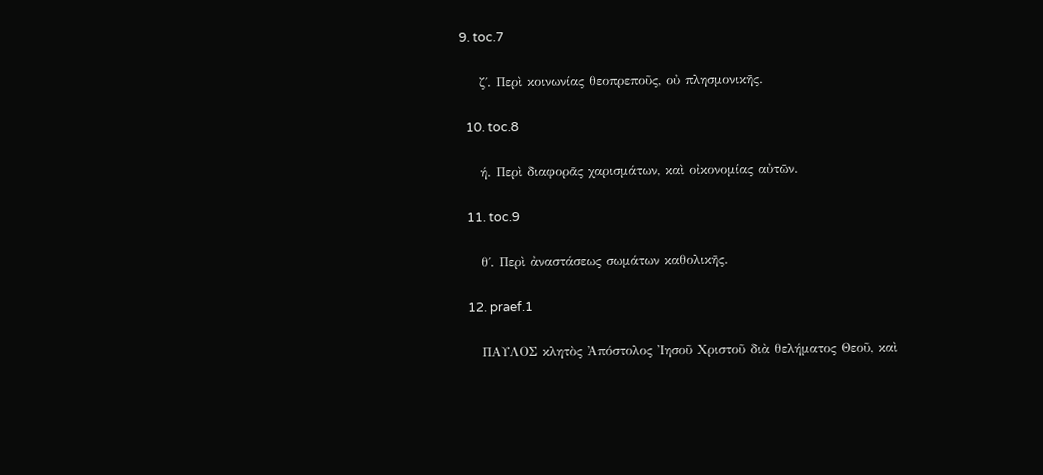9. toc.7

    ζ΄. Περὶ κοινωνίας θεοπρεποῦς, οὐ πλησμονικῆς.

  10. toc.8

    ή. Περὶ διαφορᾶς χαρισμάτων, καὶ οἰκονομίας αὐτῶν.

  11. toc.9

    θ΄. Περὶ ἀναστάσεως σωμάτων καθολικῆς.

  12. praef.1

    ΠΑΥΛΟΣ κλητὸς Ἀπόστολος Ἰησοῦ Χριστοῦ διὰ θελήματος Θεοῦ, καὶ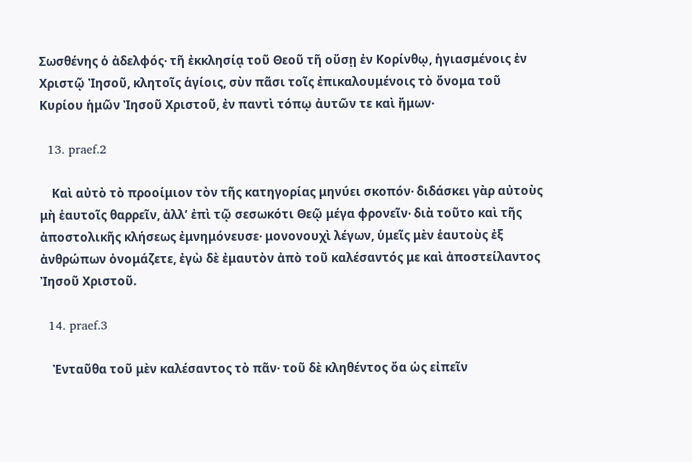Σωσθένης ὁ ἀδελφός· τῆ ἐκκλησίᾳ τοῦ Θεοῦ τῆ οὔσῃ ἐν Κορίνθῳ, ἡγιασμένοις ἐν Χριστῷ Ἰησοῦ, κλητοῖς ἁγίοις, σὺν πᾶσι τοῖς ἐπικαλουμένοις τὸ ὄνομα τοῦ Κυρίου ἡμῶν Ἰησοῦ Χριστοῦ, ἐν παντὶ τόπῳ ἀυτῶν τε καὶ ἤμων·

  13. praef.2

    Καὶ αὐτὸ τὸ προοίμιον τὸν τῆς κατηγορίας μηνύει σκοπόν· διδάσκει γὰρ αὐτοὺς μὴ ἑαυτοῖς θαρρεῖν, ἀλλ’ ἐπὶ τῷ σεσωκότι Θεῷ μέγα φρονεῖν· διὰ τοῦτο καὶ τῆς ἀποστολικῆς κλήσεως ἐμνημόνευσε· μονονουχὶ λέγων, ὑμεῖς μὲν ἑαυτοὺς ἐξ ἀνθρώπων ὀνομάζετε, ἐγὼ δὲ ἐμαυτὸν ἀπὸ τοῦ καλέσαντός με καὶ ἀποστείλαντος Ἰησοῦ Χριστοῦ.

  14. praef.3

    Ἐνταῦθα τοῦ μὲν καλέσαντος τὸ πᾶν· τοῦ δὲ κληθέντος ὄα ὡς εἰπεῖν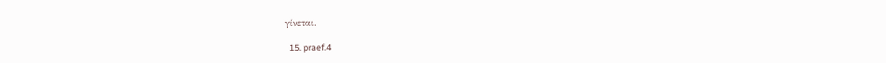γίνεται.

  15. praef.4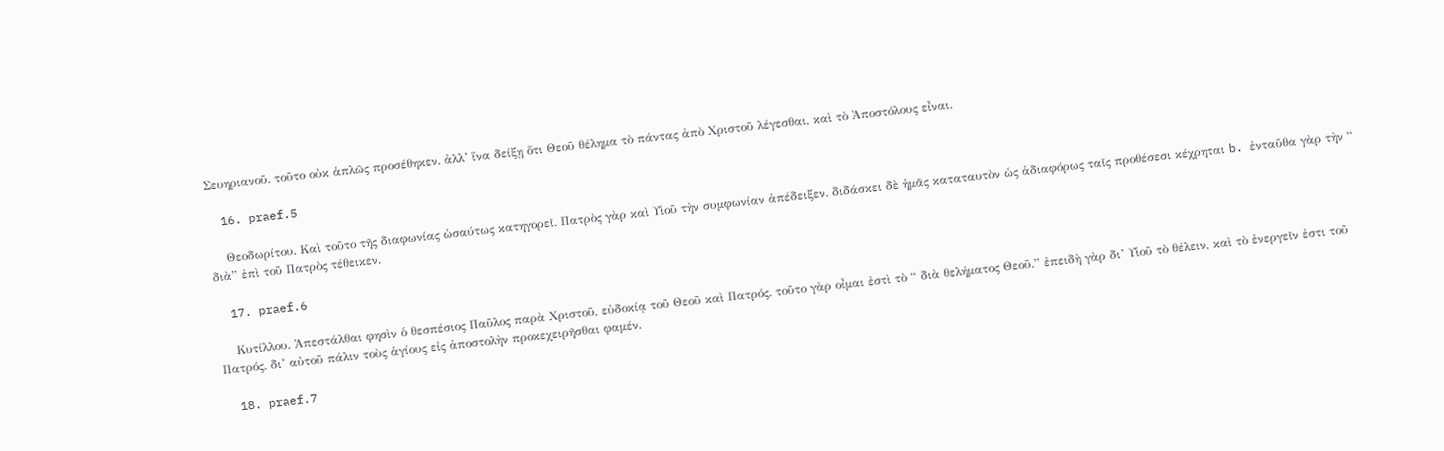Σευηριανοῦ. τοῦτο οὐκ ἁπλῶς προσέθηκεν. ἀλλ’ ἵνα δείξῃ ὅτι Θεοῦ θέλημα τὸ πάντας ἀπὸ Χριστοῦ λέγεσθαι, καὶ τὸ Ἀποστόλους εἶναι.

  16. praef.5

    Θεοδωρίτου. Καὶ τοῦτο τῆς διαφωνίας ὡσαύτως κατηγορεῖ. Πατρὸς γὰρ καὶ Υἱοῦ τὴν συμφωνίαν ἀπέδειξεν. διδάσκει δὲ ἡμᾶς καταταυτὸν ὡς ἀδιαφόρως ταῖς προθέσεσι κέχρηται b. ἐνταῦθα γὰρ τὴν “ διὰ” ἐπὶ τοῦ Πατρὸς τέθεικεν.

  17. praef.6

    Κυτίλλου. Ἀπεστάλθαι φησὶν ὁ θεσπέσιος Παῦλος παρὰ Χριστοῦ, εὐδοκίᾳ τοῦ Θεοῦ καὶ Πατρός. τοῦτο γὰρ οἶμαι ἐστὶ τὸ “ διὰ θελήματος Θεοῦ.” ἐπειδὴ γὰρ δι’ Υἱοῦ τὸ θέλειν, καὶ τὸ ἐνεργεῖν ἐστι τοῦ Πατρός. δι’ αὐτοῦ πάλιν τοὺς ἁγίους εἰς ἀποστολὴν προκεχειρῆσθαι φαμέν.

  18. praef.7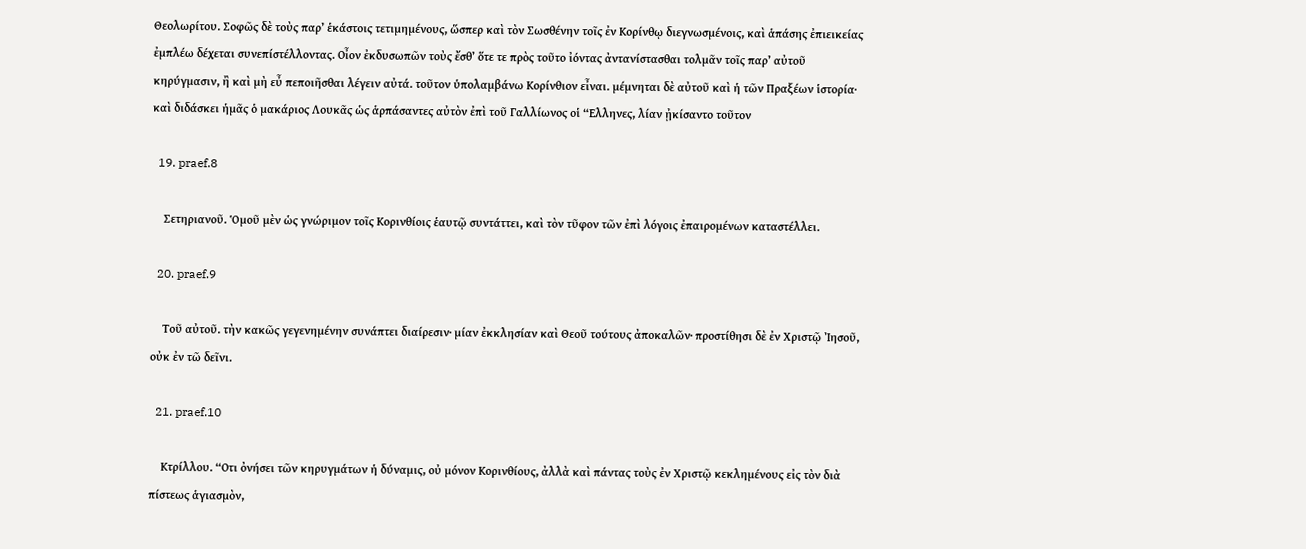Θεολωρίτου. Σοφῶς δὲ τοὺς παρ’ ἑκάστοις τετιμημένους, ὥσπερ καὶ τὸν Σωσθένην τοῖς ἐν Κορίνθῳ διεγνωσμένοις, καὶ ἁπάσης ἐπιεικείας ἐμπλέω δέχεται συνεπίστέλλοντας. Οἶον ἐκδυσωπῶν τοὺς ἔσθ’ ὅτε τε πρὸς τοῦτο ἰόντας ἀντανίστασθαι τολμᾶν τοῖς παρ’ αὐτοῦ κηρύγμασιν, ἢ καὶ μὴ εὖ πεποιῆσθαι λέγειν αὐτά. τοῦτον ὑπολαμβάνω Κορίνθιον εἶναι. μέμνηται δὲ αὐτοῦ καὶ ἡ τῶν Πραξέων ἱστορία· καὶ διδάσκει ἡμᾶς ὁ μακάριος Λουκᾶς ὡς ἁρπάσαντες αὐτὸν ἐπὶ τοῦ Γαλλίωνος οἱ “Ελληνες, λίαν ᾐκίσαντο τοῦτον

  19. praef.8

    Σετηριανοῦ. Ὁμοῦ μὲν ὡς γνώριμον τοῖς Κορινθίοις ἑαυτῷ συντάττει, καὶ τὸν τῦφον τῶν ἐπὶ λόγοις ἐπαιρομένων καταστέλλει.

  20. praef.9

    Τοῦ αὐτοῦ. τὴν κακῶς γεγενημένην συνάπτει διαίρεσιν· μίαν ἐκκλησίαν καὶ Θεοῦ τούτους ἀποκαλῶν· προστίθησι δὲ ἐν Χριστῷ Ἰησοῦ, οὐκ ἐν τῶ δεῖνι.

  21. praef.10

    Κτρίλλου. “Οτι ὀνήσει τῶν κηρυγμάτων ἡ δύναμις, οὐ μόνον Κορινθίους, ἀλλὰ καὶ πάντας τοὺς ἐν Χριστῷ κεκλημένους εἰς τὸν διὰ πίστεως ἁγιασμὸν,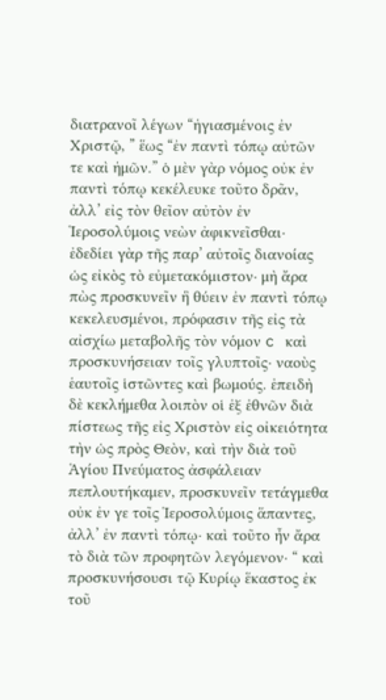διατρανοῖ λέγων “ἡγιασμένοις ἐν Χριστῷ, ” ἕως “ἐν παντὶ τόπῳ αὐτῶν τε καὶ ἡμῶν.” ὁ μὲν γὰρ νόμος οὐκ ἐν παντὶ τόπῳ κεκέλευκε τοῦτο δρᾶν, ἀλλ’ εἰς τὸν θεῖον αὐτὸν ἐν Ἱεροσολύμοις νεὼν ἀφικνεῖσθαι· ἐδεδίει γὰρ τῆς παρ’ αὐτοῖς διανοίας ὡς εἰκὸς τὸ εὐμετακόμιστον· μὴ ἄρα πὼς προσκυνεῖν ἣ θύειν ἐν παντὶ τόπῳ κεκελευσμένοι, πρόφασιν τῆς εἰς τὰ αἰσχίω μεταβολῆς τὸν νόμον c καὶ προσκυνήσειαν τοῖς γλυπτοῖς· ναοὺς ἑαυτοῖς ἱστῶντες καὶ βωμούς. ἐπειδὴ δὲ κεκλήμεθα λοιπὸν οἱ ἐξ ἐθνῶν διὰ πίστεως τῆς εἰς Χριστὸν εἰς οἰκειότητα τὴν ὡς πρὸς Θεὸν, καὶ τὴν διὰ τοῦ Ἁγίου Πνεύματος ἀσφάλειαν πεπλουτήκαμεν, προσκυνεῖν τετάγμεθα οὐκ ἐν γε τοῖς Ἱεροσολύμοις ἅπαντες, ἀλλ’ ἐν παντὶ τόπῳ· καὶ τοῦτο ἦν ἄρα τὸ διὰ τῶν προφητῶν λεγόμενον· “ καὶ προσκυνήσουσι τῷ Κυρίῳ ἕκαστος ἐκ τοῦ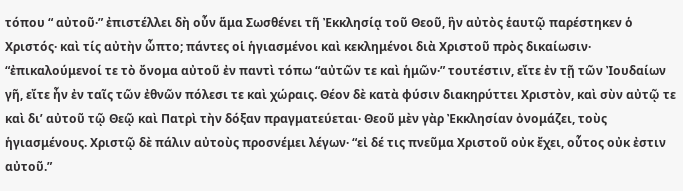τόπου “ αὐτοῦ·” ἐπιστέλλει δὴ οὖν ἅμα Σωσθένει τῆ Ἐκκλησίᾳ τοῦ Θεοῦ, ἣν αὐτὸς ἑαυτῷ παρέστηκεν ὁ Χριστός· καὶ τίς αὐτὴν ὦπτο; πάντες οἱ ἡγιασμένοι καὶ κεκλημένοι διὰ Χριστοῦ πρὸς δικαίωσιν· “ἐπικαλούμενοί τε τὸ ὄνομα αὐτοῦ ἐν παντὶ τόπω “αὐτῶν τε καὶ ἡμῶν·” τουτέστιν, εἴτε ἐν τῇ τῶν Ἰουδαίων γῆ, εἴτε ἦν ἐν ταῖς τῶν ἐθνῶν πόλεσι τε καὶ χώραις. Θέον δὲ κατὰ φύσιν διακηρύττει Χριστὸν, καὶ σὺν αὐτῷ τε καὶ δι’ αὐτοῦ τῷ Θεῷ καὶ Πατρὶ τὴν δόξαν πραγματεύεται· Θεοῦ μὲν γὰρ Ἐκκλησίαν ὀνομάζει, τοὺς ἡγιασμένους. Χριστῷ δὲ πάλιν αὐτοὺς προσνέμει λέγων· “εἰ δέ τις πνεῦμα Χριστοῦ οὐκ ἔχει, οὗτος οὐκ ἐστιν αὐτοῦ.”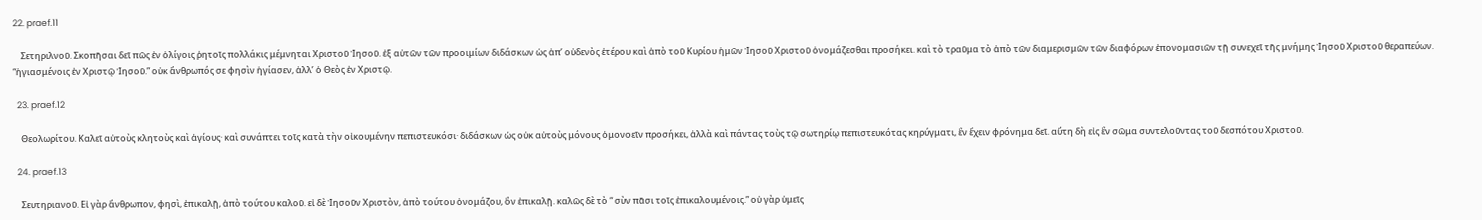22. praef.11

    Σετηριλνοῦ. Σκοπῆσαι δεῖ πῶς ἐν ὀλίγοις ῥητοῖς πολλάκις μέμνηται Χριστοῦ Ἰησοῦ. ἐξ αὐτῶν τῶν προοιμίων διδάσκων ὡς ἀπ’ οὐδενὸς ἑτέρου καὶ ἀπὸ τοῦ Κυρίου ἡμῶν Ἰησοῦ Χριστοῦ ὀνομάζεσθαι προσήκει. καὶ τὸ τραῦμα τὸ ἀπὸ τῶν διαμερισμῶν τῶν διαφόρων ἐπονομασιῶν τῇ συνεχεῖ τῆς μνήμης Ἰησοῦ Χριστοῦ θεραπεύων. “ἡγιασμένοις ἐν Χριστῷ Ἱησοῦ.” οὐκ ἄνθρωπός σε φησὶν ἡγίασεν, ἀλλ’ ὁ Θεὸς ἐν Χριστῷ.

  23. praef.12

    Θεολωρίτου. Καλεῖ αὐτοὺς κλητοὺς καὶ ἁγίους· καὶ συνάπτει τοῖς κατὰ τὴν οἰκουμένην πεπιστευκόσι· διδάσκων ὡς οὐκ αὐτοὺς μόνους ὁμονοεῖν προσήκει, ἀλλὰ καὶ πάντας τοὺς τῷ σωτηρίῳ πεπιστευκότας κηρύγματι, ἓν ἔχειν φρόνημα δεῖ. αὕτη δὴ εἰς ἓν σῶμα συντελοῦντας τοῦ δεσπότου Χριστοῦ.

  24. praef.13

    Σευτηριανοῦ. Εἰ γὰρ ἄνθρωπον, φησὶ, ἐπικαλῇ, ἀπὸ τούτου καλοῦ. εἰ δὲ Ἰησοῦν Χριστὸν, ἀπὸ τούτου ὀνομάζου, ὃν ἐπικαλῇ. καλῶς δὲ τὸ “ σὺν πᾶσι τοῖς ἐπικαλουμένοις.” οὐ γὰρ ὑμεῖς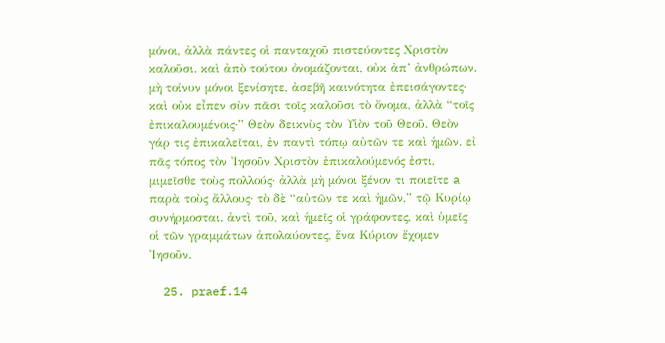μόνοι, ἀλλὰ πάντες οἱ πανταχοῦ πιστεύοντες Χριστὸν καλοῦσι. καὶ ἀπὸ τούτου ὀνομάζονται, οὐκ ἀπ’ ἀνθρώπων. μὴ τοίνυν μόνοι ξενίσητε, ἀσεβῆ καινότητα ἐπεισάγοντες· καὶ οὐκ εἶπεν σὺν πᾶσι τοῖς καλοῦσι τὸ ὄνομα, ἀλλὰ “τοῖς ἐπικαλουμένοις·” Θεὸν δεικνὺς τὸν Υἱὸν τοῦ Θεοῦ. Θεὸν γάρ τις ἐπικαλεῖται, ἐν παντὶ τόπῳ αὐτῶν τε καὶ ἡμῶν. εἰ πᾶς τόπος τὸν Ἰησοῦν Χριστὸν ἐπικαλούμενός ἐστι, μιμεῖσθε τοὺς πολλούς· ἀλλὰ μὴ μόνοι ξένον τι ποιεῖτε a παρὰ τοὺς ἄλλους· τὸ δὲ “αὐτῶν τε καὶ ἡμῶν,” τῷ Κυρίῳ συνήρμοσται. ἀντὶ τοῦ, καὶ ἡμεῖς οἱ γράφοντες, καὶ ὑμεῖς οἱ τῶν γραμμάτων ἀπολαύοντες, ἕνα Κύριον ἔχομεν Ἰησοῦν.

  25. praef.14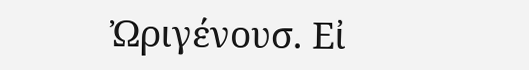Ὠριγένουσ. Εἰ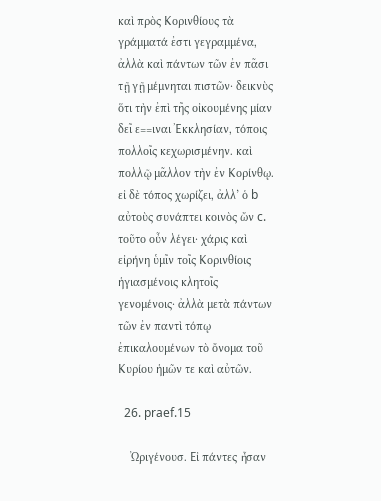καὶ πρὸς Κορινθίους τὰ γράμματά ἐστι γεγραμμένα, ἀλλὰ καὶ πάντων τῶν ἐν πᾶσι τῇ γῇ μέμνηται πιστῶν· δεικνὺς ὅτι τὴν ἐπὶ τῆς οἰκουμένης μίαν δεῖ ε==ιναι Ἐκκλησίαν, τόποις πολλοῖς κεχωρισμένην. καὶ πολλῷ μᾶλλον τὴν ἐν Κορίνθῳ. εἰ δὲ τόπος χωρίζει, ἀλλ’ ὁ b αὐτοὺς συνάπτει κοινὸς ὤν c. τοῦτο οὖν λέγει· χάρις καὶ εἰρήνη ὑμῖν τοῖς Κορινθίοις ἡγιασμένοις κλητοῖς γενομένοις· ἀλλὰ μετὰ πάντων τῶν ἐν παντὶ τόπῳ ἐπικαλουμένων τὸ ὄνομα τοῦ Κυρίου ἡμῶν τε καὶ αὐτῶν.

  26. praef.15

    Ὠριγένουσ. Εἰ πάντες ἦσαν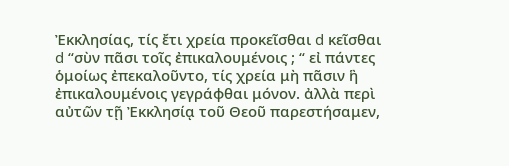Ἐκκλησίας, τίς ἔτι χρεία προκεῖσθαι d κεῖσθαι d “σὺν πᾶσι τοῖς ἐπικαλουμένοις ; “ εἰ πάντες ὁμοίως ἐπεκαλοῦντο, τίς χρεία μὴ πᾶσιν ἣ ἐπικαλουμένοις γεγράφθαι μόνον. ἀλλὰ περὶ αὐτῶν τῇ Ἐκκλησίᾳ τοῦ Θεοῦ παρεστήσαμεν,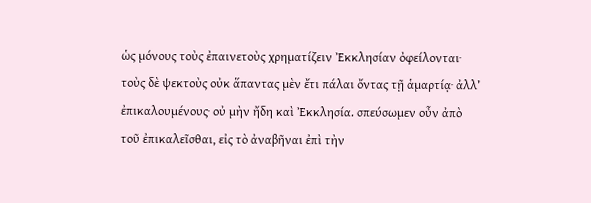ὡς μόνους τοὺς ἐπαινετοὺς χρηματίζειν Ἐκκλησίαν ὀφείλονται· τοὺς δὲ ψεκτοὺς οὐκ ἅπαντας μὲν ἔτι πάλαι ὄντας τῇ ἁμαρτίᾳ· ἀλλ’ ἐπικαλουμένους· οὐ μὴν ἤδη καὶ Ἐκκλησία. σπεύσωμεν οὖν ἀπὸ τοῦ ἐπικαλεῖσθαι, εἰς τὸ ἀναβῆναι ἐπὶ τὴν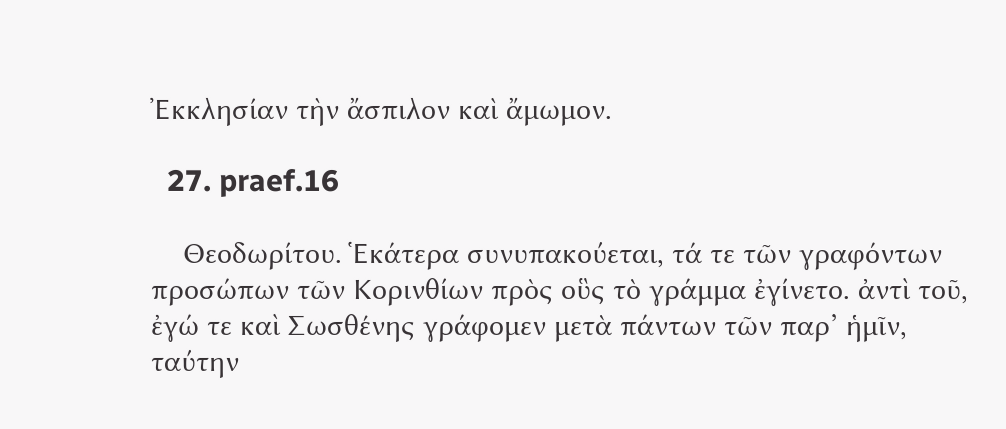Ἐκκλησίαν τὴν ἄσπιλον καὶ ἄμωμον.

  27. praef.16

    Θεοδωρίτου. Ἑκάτερα συνυπακούεται, τά τε τῶν γραφόντων προσώπων τῶν Κορινθίων πρὸς οὓς τὸ γράμμα ἐγίνετο. ἀντὶ τοῦ, ἐγώ τε καὶ Σωσθένης γράφομεν μετὰ πάντων τῶν παρ’ ἡμῖν, ταύτην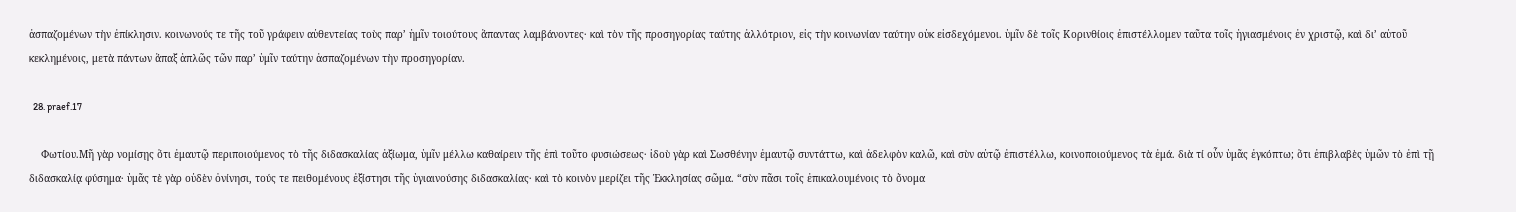ἀσπαζομένων τὴν ἐπίκλησιν. κοινωνούς τε τῆς τοῦ γράφειν αὐθεντείας τοὺς παρ’ ἡμῖν τοιούτους ἅπαντας λαμβάνοντες· καὶ τὸν τῆς προσηγορίας ταύτης ἀλλότριον, εἰς τὴν κοινωνίαν ταύτην οὐκ εἰσδεχόμενοι. ὑμῖν δὲ τοῖς Κορινθίοις ἐπιστέλλομεν ταῦτα τοῖς ἡγιασμένοις ἐν χριστῷ, καὶ δι’ αὐτοῦ κεκλημένοις, μετὰ πάντων ἅπαξ ἁπλῶς τῶν παρ’ ὑμῖν ταύτην ἀσπαζομένων τὴν προσηγορίαν.

  28. praef.17

    Φωτίου.Μῆ γὰρ νομίσῃς ὅτι ἐμαυτῷ περιποιούμενος τὸ τῆς διδασκαλίας ἀξίωμα, ὑμῖν μέλλω καθαίρειν τῆς ἐπὶ τοῦτο φυσιώσεως· ἰδοὺ γὰρ καὶ Σωσθένην ἐμαυτῷ συντάττω, καὶ ἀδελφὸν καλῶ, καὶ σὺν αὐτῷ ἐπιστέλλω, κοινοποιούμενος τὰ ἐμά. διὰ τί οὖν ὑμᾶς ἐγκόπτω; ὅτι ἐπιβλαβὲς ὑμῶν τὸ ἐπὶ τῇ διδασκαλίᾳ φύσημα· ὑμᾶς τὲ γὰρ οὐδὲν ὀνίνησι, τούς τε πειθομένους ἐξίστησι τῆς ὑγιαινούσης διδασκαλίας· καὶ τὸ κοινὸν μερίζει τῆς Ἐκκλησίας σῶμα. “σὺν πᾶσι τοῖς ἐπικαλουμένοις τὸ ὄνομα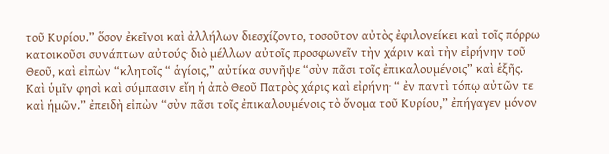τοῦ Κυρίου.” ὅσον ἐκεῖνοι καὶ ἀλλήλων διεσχίζοντο, τοσοῦτον αὐτὸς ἐφιλονείκει καὶ τοῖς πόρρω κατοικοῦσι συνάπτων αὐτούς· διὸ μέλλων αὐτοῖς προσφωνεῖν τὴν χάριν καὶ τὴν εἰρήνην τοῦ Θεοῦ, καὶ εἰπὼν “κλητοῖς “ ἁγίοις,” αὐτίκα συνῆψε “σὺν πᾶσι τοῖς ἐπικαλουμένοις” καὶ ἑξῆς. Καὶ ὑμῖν φησὶ καὶ σύμπασιν εἴη ἡ ἀπὸ Θεοῦ Πατρὸς χάρις καὶ εἰρήνη· “ ἐν παντὶ τόπῳ αὐτῶν τε καὶ ἡμῶν.” ἐπειδὴ εἰπὼν “σὺν πᾶσι τοῖς ἐπικαλουμένοις τὸ ὄνομα τοῦ Κυρίου,” ἐπήγαγεν μόνον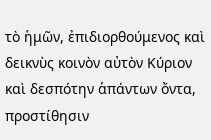τὸ ἡμῶν, ἐπιδιορθούμενος καὶ δεικνὺς κοινὸν αὐτὸν Κύριον καὶ δεσπότην ἁπάντων ὄντα, προστίθησιν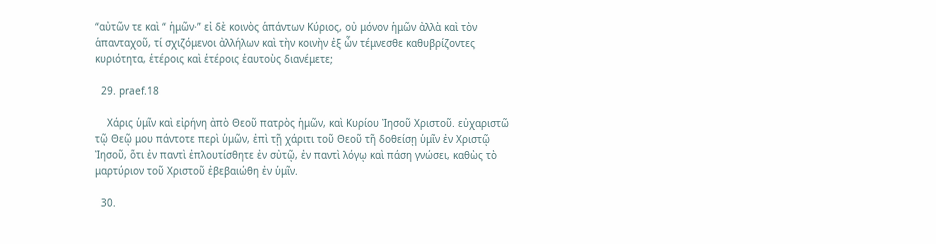“αὐτῶν τε καὶ “ ἡμῶν·” εἰ δὲ κοινὸς ἁπάντων Κύριος, οὐ μόνον ἡμῶν ἀλλὰ καὶ τὸν ἁπανταχοῦ, τί σχιζόμενοι ἀλλήλων καὶ τὴν κοινὴν ἐξ ὦν τέμνεσθε καθυβρίζοντες κυριότητα, ἑτέροις καὶ ἑτέροις ἑαυτοὺς διανέμετε;

  29. praef.18

    Χάρις ὑμῖν καὶ εἰρήνη ἀπὸ Θεοῦ πατρὸς ἡμῶν, καὶ Κυρίου Ἰησοῦ Χριστοῦ. εὐχαριστῶ τῷ Θεῷ μου πάντοτε περὶ ὑμῶν, ἐπὶ τῇ χάριτι τοῦ Θεοῦ τῆ δοθείσῃ ὑμῖν ἐν Χριστῷ Ἰησοῦ, ὅτι ἐν παντὶ ἐπλουτίσθητε ἐν σὐτῷ, ἐν παντὶ λόγῳ καὶ πάση γνώσει, καθὼς τὸ μαρτύριον τοῦ Χριστοῦ ἐβεβαιώθη ἐν ὑμῖν.

  30.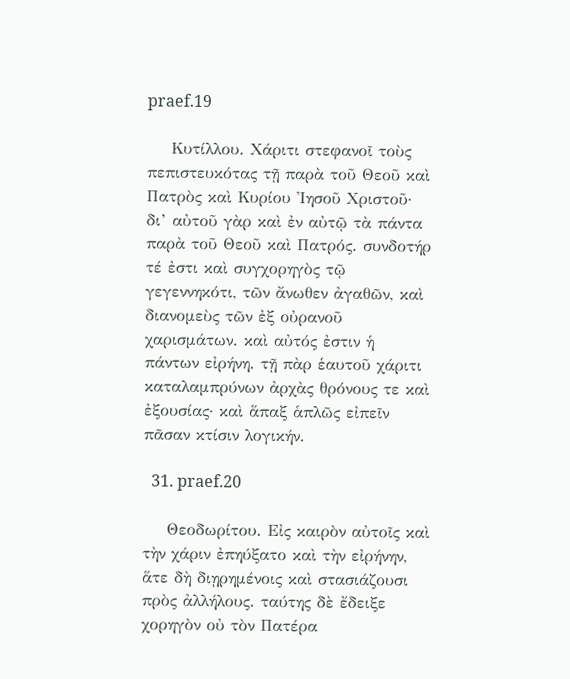praef.19

    Κυτίλλου. Χάριτι στεφανοῖ τοὺς πεπιστευκότας τῇ παρὰ τοῦ Θεοῦ καὶ Πατρὸς καὶ Κυρίου Ἰησοῦ Χριστοῦ· δι’ αὐτοῦ γὰρ καὶ ἐν αὐτῷ τὰ πάντα παρὰ τοῦ Θεοῦ καὶ Πατρός. συνδοτήρ τέ ἐστι καὶ συγχορηγὸς τῷ γεγεννηκότι, τῶν ἄνωθεν ἀγαθῶν, καὶ διανομεὺς τῶν ἐξ οὐρανοῦ χαρισμάτων. καὶ αὐτός ἐστιν ἡ πάντων εἰρήνη. τῇ πὰρ ἑαυτοῦ χάριτι καταλαμπρύνων ἀρχὰς θρόνους τε καὶ ἐξουσίας· καὶ ἅπαξ ἁπλῶς εἰπεῖν πᾶσαν κτίσιν λογικήν.

  31. praef.20

    Θεοδωρίτου. Εἰς καιρὸν αὐτοῖς καὶ τὴν χάριν ἐπηύξατο καὶ τὴν εἰρήνην, ἅτε δὴ διῃρημένοις καὶ στασιάζουσι πρὸς ἀλλήλους. ταύτης δὲ ἔδειξε χορηγὸν οὐ τὸν Πατέρα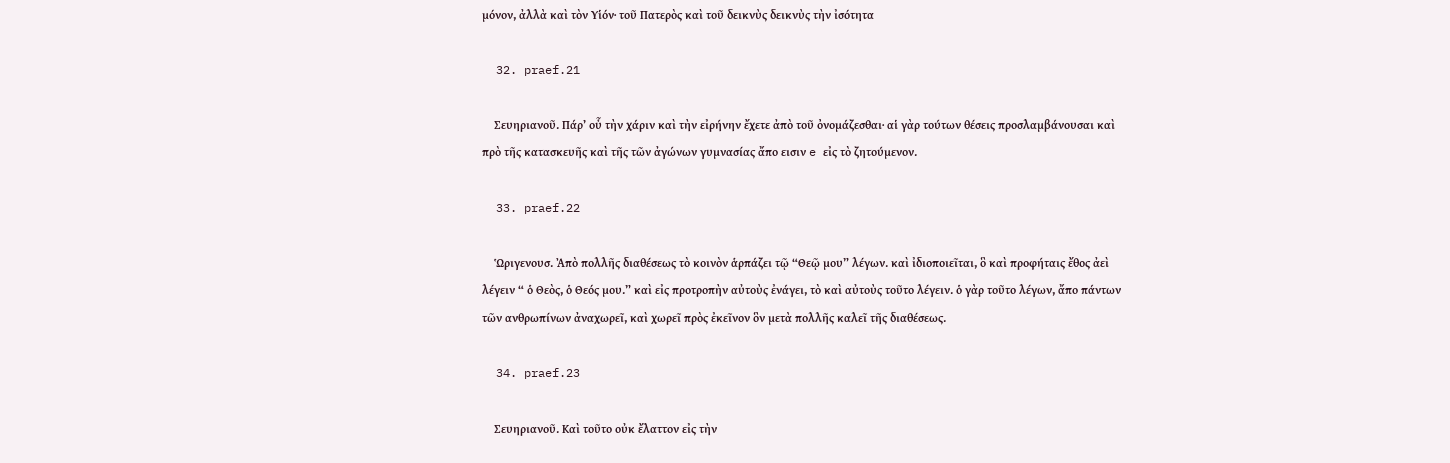μόνον, ἀλλὰ καὶ τὸν Υἱόν· τοῦ Πατερὸς καὶ τοῦ δεικνὺς δεικνὺς τὴν ἰσότητα

  32. praef.21

    Σευηριανοῦ. Πάρ’ οὗ τὴν χάριν καὶ τὴν εἰρήνην ἔχετε ἀπὸ τοῦ ὀνομάζεσθαι· αἱ γὰρ τούτων θέσεις προσλαμβάνουσαι καὶ πρὸ τῆς κατασκευῆς καὶ τῆς τῶν ἀγώνων γυμνασίας ἄπο εισιν e εἰς τὸ ζητούμενον.

  33. praef.22

    Ὡριγενουσ. Ἀπὸ πολλῆς διαθέσεως τὸ κοινὸν ἁρπάζει τῷ “Θεῷ μου” λέγων. καὶ ἰδιοποιεῖται, ὃ καὶ προφήταις ἔθος ἀεὶ λέγειν “ ὁ Θεὸς, ὁ Θεός μου.” καὶ εἰς προτροπὴν αὐτοὺς ἐνάγει, τὸ καὶ αὐτοὺς τοῦτο λέγειν. ὁ γὰρ τοῦτο λέγων, ἄπο πάντων τῶν ανθρωπίνων ἀναχωρεῖ, καὶ χωρεῖ πρὸς ἐκεῖνον ὃν μετὰ πολλῆς καλεῖ τῆς διαθέσεως.

  34. praef.23

    Σευηριανοῦ. Καὶ τοῦτο οὐκ ἔλαττον εἰς τὴν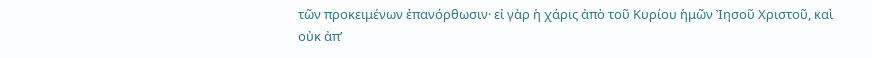τῶν προκειμένων ἐπανόρθωσιν· εἰ γὰρ ἡ χάρις ἀπὸ τοῦ Κυρίου ἡμῶν Ἰησοῦ Χριστοῦ, καὶ οὐκ ἀπ’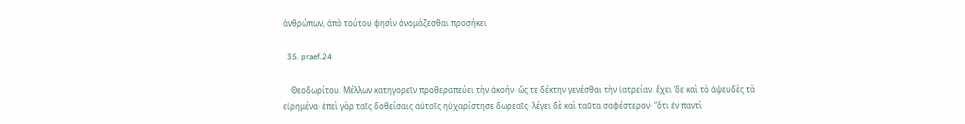ἀνθρώπων, ἀπὸ τούτου φησὶν ὀνομάζεσθαι προσήκει

  35. praef.24

    Θεοδωρίτου. Μέλλων κατηγορεῖν προθεραπεύει τὴν ἀκοήν· ὥς τε δέκτην γενέσθαι τὴν ἰατρείαν. ἔχει ’δε καὶ τὸ ἀψευδὲς τὰ εἰρημένα· ἐπεὶ γὰρ ταῖς δοθείσαις αὐτοῖς ηὐχαρίστησε δωρεαῖς· λέγει δὲ καὶ ταῦτα σαφέστερον· “ὅτι ἐν παντὶ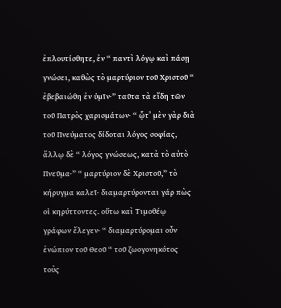ἐπλουτίσθητε, ἐν “ παντὶ λόγῳ καὶ πάσῃ γνώσει, καθὼς τὸ μαρτύριον τοῦ Χριστοῦ “ ἐβεβαιώθη ἐν ὑμῖν·” ταῦτα τὰ εἴδη τῶν τοῦ Πατρὸς χαρισμάτων· “ ᾧτ’ μὲν γὰρ διὰ τοῦ Πνεύματος δίδοται λόγος σοφίας, ἄλλῳ δὲ “ λόγος γνώσεως, κατὰ τὸ αὐτὸ Πνεῦμα·” “ μαρτύριον δὲ Χριστοῦ,” τὸ κήρυγμα καλεῖ· διαμαρτύρονται γάρ πὼς οἱ κηρύττοντες. οὕτω καὶ Τιμοθέῳ γράφων ἔλεγεν· “ διαμαρτύρομαι οὖν ἐνώπιον τοῦ Θεοῦ “ τοῦ ζωογονηκότος τοὺς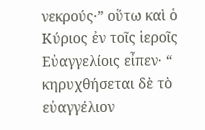νεκρούς·” οὕτω καὶ ὁ Κύριος ἐν τοῖς ἱεροῖς Εὐαγγελίοις εἶπεν· “ κηρυχθήσεται δὲ τὸ εὐαγγέλιον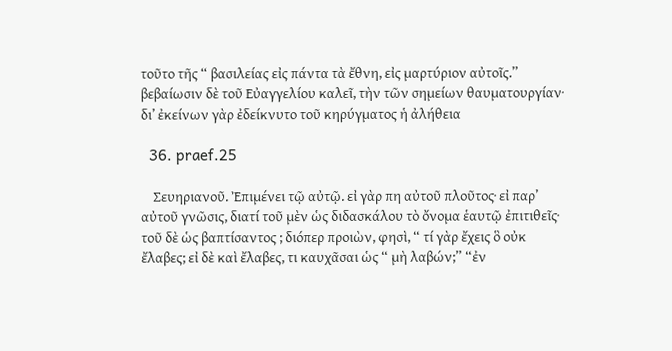τοῦτο τῆς “ βασιλείας εἰς πάντα τὰ ἔθνη, εἰς μαρτύριον αὐτοῖς.” βεβαίωσιν δὲ τοῦ Εὐαγγελίου καλεῖ, τὴν τῶν σημείων θαυματουργίαν· δι’ ἐκείνων γὰρ ἐδείκνυτο τοῦ κηρύγματος ἡ ἀλήθεια

  36. praef.25

    Σευηριανοῦ. Ἐπιμένει τῷ αὐτῷ. εἰ γὰρ πη αὐτοῦ πλοῦτος· εἰ παρ’ αὐτοῦ γνῶσις, διατί τοῦ μὲν ὡς διδασκάλου τὸ ὄνομα ἑαυτῷ ἐπιτιθεῖς· τοῦ δὲ ὡς βαπτίσαντος ; διόπερ προιὼν, φησὶ, “ τί γὰρ ἔχεις ὃ οὐκ ἔλαβες; εἰ δὲ καὶ ἔλαβες, τι καυχᾶσαι ὡς “ μὴ λαβών;” “ἐν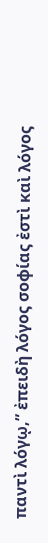παντὶ λόγῳ,” ἐπειδὴ λόγος σοφίας ἐστὶ καὶ λόγος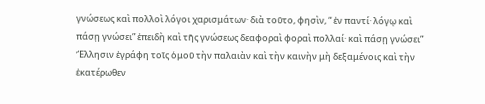γνώσεως καὶ πολλοὶ λόγοι χαρισμάτων· διὰ τοῦτο, φησὶν, “ ἐν παντί· λόγῳ καὶ πάσῃ γνώσει” ἐπειδὴ καὶ τῆς γνώσεως δεαφοραὶ φοραὶ πολλαί· καὶ πάσῃ γνώσει” Ἕλλησιν ἐγράφη τοῖς ὁμοῦ τὴν παλαιὰν καὶ τὴν καινὴν μὴ δεξαμένοις καὶ τὴν ἑκατέρωθεν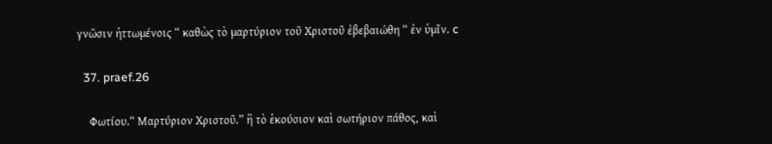γνῶσιν ἡττωμένοις “ καθὼς τὸ μαρτύριον τοῦ Χριστοῦ ἐβεβαιώθη “ ἐν ὑμῖν. c

  37. praef.26

    Φωτίου.“ Μαρτύριον Χριστοῦ.” ἣ τὸ ἑκούσιον καὶ σωτήριον πάθος, καὶ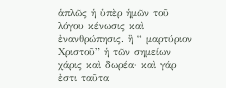ἁπλῶς ἡ ὑπὲρ ἡμῶν τοῦ λόγου κένωσις καὶ ἐνανθρώπησις. ἢ “ μαρτύριον Χριστοῦ” ἡ τῶν σημείων χάρις καὶ δωρέα· καὶ γάρ ἐστι ταῦτα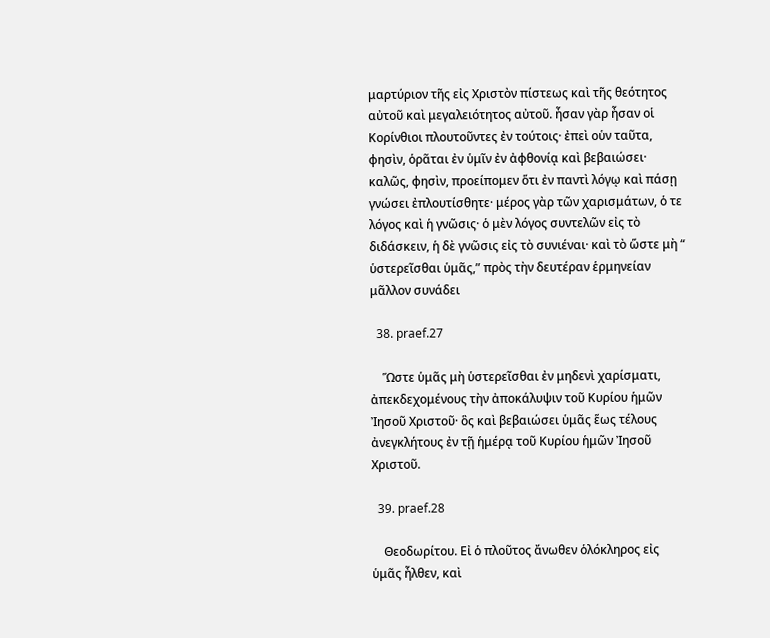μαρτύριον τῆς εἰς Χριστὸν πίστεως καὶ τῆς θεότητος αὐτοῦ καὶ μεγαλειότητος αὐτοῦ. ἦσαν γὰρ ἦσαν οἱ Κορίνθιοι πλουτοῦντες ἐν τούτοις· ἐπεὶ οὑν ταῦτα, φησὶν, ὁρᾶται ἐν ὑμῖν ἐν ἀφθονίᾳ καὶ βεβαιώσει· καλῶς, φησὶν, προείπομεν ὅτι ἐν παντὶ λόγῳ καὶ πάσῃ γνώσει ἐπλουτίσθητε· μέρος γὰρ τῶν χαρισμάτων, ὁ τε λόγος καὶ ἡ γνῶσις· ὁ μὲν λόγος συντελῶν εἰς τὸ διδάσκειν, ἡ δὲ γνῶσις εἰς τὸ συνιέναι· καὶ τὸ ὥστε μὴ “ ὑστερεῖσθαι ὑμᾶς,” πρὸς τὴν δευτέραν ἑρμηνείαν μᾶλλον συνάδει

  38. praef.27

    Ὥστε ὑμᾶς μὴ ὑστερεῖσθαι ἐν μηδενὶ χαρίσματι, ἀπεκδεχομένους τὴν ἀποκάλυψιν τοῦ Κυρίου ἡμῶν Ἰησοῦ Χριστοῦ· ὃς καὶ βεβαιώσει ὑμᾶς ἕως τέλους ἀνεγκλήτους ἐν τῇ ἡμέρᾳ τοῦ Κυρίου ἡμῶν Ἰησοῦ Χριστοῦ.

  39. praef.28

    Θεοδωρίτου. Εἰ ὁ πλοῦτος ἄνωθεν ὁλόκληρος εἰς ὑμᾶς ἦλθεν, καὶ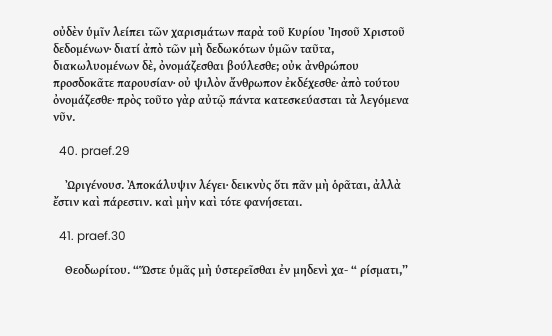οὐδὲν ὑμῖν λείπει τῶν χαρισμάτων παρὰ τοῦ Κυρίου Ἰησοῦ Χριστοῦ δεδομένων· διατί ἀπὸ τῶν μὴ δεδωκότων ὑμῶν ταῦτα, διακωλυομένων δὲ, ὀνομάζεσθαι βούλεσθε; οὐκ ἀνθρώπου προσδοκᾶτε παρουσίαν· οὐ ψιλὸν ἄνθρωπον ἐκδέχεσθε· ἀπὸ τούτου ὀνομάζεσθε· πρὸς τοῦτο γὰρ αὐτῷ πάντα κατεσκεύασται τὰ λεγόμενα νῦν.

  40. praef.29

    Ὠριγένουσ. Ἀποκάλυψιν λέγει· δεικνὺς ὅτι πᾶν μὴ ὁρᾶται, ἀλλὰ ἔστιν καὶ πάρεστιν. καὶ μὴν καὶ τότε φανήσεται.

  41. praef.30

    Θεοδωρίτου. “Ὥστε ὑμᾶς μὴ ὑστερεῖσθαι ἐν μηδενὶ χα- “ ρίσματι,”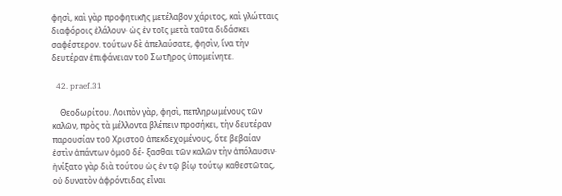φησὶ, καὶ γὰρ προφητικῆς μετέλαβον χάριτος, καὶ γλώτταις διαφόροις ἐλάλουν· ὡς ἐν τοῖς μετὰ ταῦτα διδάσκει σαφέστερον. τούτων δὲ ἀπελαύσατε, φησὶν, ἵνα τὴν δευτέραν ἐπιφάνειαν τοῦ Σωτῆρος ὑπομείνητε.

  42. praef.31

    Θεοδωρίτου. Λοιπὸν γὰρ, φησὶ, πεπληρωμένους τῶν καλῶν, πρὸς τὰ μέλλοντα βλέπειν προσήκει, τὴν δευτέραν παρουσίαν τοῦ Χριστοῦ ἀπεκδεχομένους, ὅτε βεβαίαν ἐστὶν ἁπάντων ὁμοῦ δέ- ξασθαι τῶν καλῶν τὴν ἀπόλαυσιν· ἠνίξατο γὰρ διὰ τούτου ὡς ἐν τῷ βίῳ τούτῳ καθεστῶτας, οὐ δυνατὸν ἀφρόντιδας εἶναι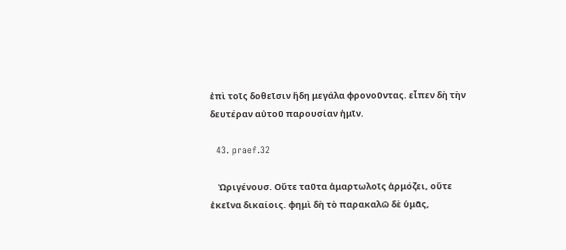ἐπὶ τοῖς δοθεῖσιν ἤδη μεγάλα φρονοῦντας. εἶπεν δὴ τὴν δευτέραν αὐτοῦ παρουσίαν ἡμῖν.

  43. praef.32

    Ὠριγένουσ. Οὔτε ταῦτα ἁμαρτωλοῖς ἁρμόζει, οὔτε ἐκεῖνα δικαίοις. φημὶ δὴ τὸ παρακαλῶ δὲ ὑμᾶς,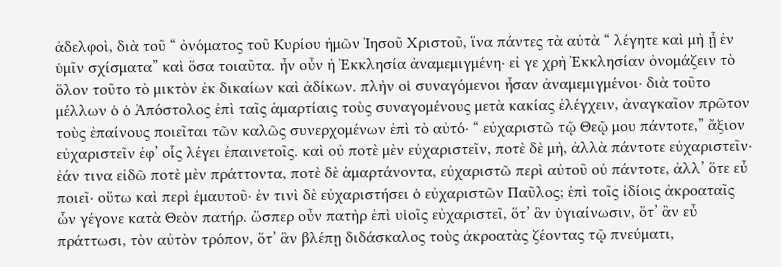ἀδελφοὶ, διὰ τοῦ “ ὀνόματος τοῦ Κυρίου ἡμῶν Ἰησοῦ Χριστοῦ, ἵνα πάντες τὰ αὐτὰ “ λέγητε καὶ μὴ ᾖ ἐν ὑμῖν σχίσματα” καὶ ὅσα τοιαῦτα. ἦν οὖν ἡ Ἐκκλησία ἀναμεμιγμένη· εἰ γε χρὴ Ἐκκλησίαν ὀνομάζειν τὸ ὅλον τοῦτο τὸ μικτὸν ἐκ δικαίων καὶ ἀδίκων. πλὴν οἱ συναγόμενοι ἦσαν ἀναμεμιγμένοι· διὰ τοῦτο μέλλων ὁ ὁ Ἀπόστολος ἐπὶ ταῖς ἁμαρτίαις τοὺς συναγομένους μετὰ κακίας ἐλέγχειν, ἀναγκαῖον πρῶτον τοὺς ἐπαίνους ποιεῖται τῶν καλῶς συνερχομένων ἐπὶ τὸ αὐτό· “ εὐχαριστῶ τῷ Θεῷ μου πάντοτε,” ἄξιον εὐχαριστεῖν ἐφ’ οἷς λέγει ἐπαινετοῖς. καὶ οὐ ποτὲ μὲν εὐχαριστεῖν, ποτὲ δὲ μὴ, ἀλλὰ πάντοτε εὐχαριστεῖν· ἐάν τινα εἰδῶ ποτὲ μὲν πράττοντα, ποτὲ δὲ ἁμαρτάνοντα, εὐχαριστῶ περὶ αὐτοῦ οὐ πάντοτε, ἀλλ’ ὅτε εὖ ποιεῖ· οὕτω καὶ περὶ ἐμαυτοῦ· ἐν τινὶ δὲ εὐχαριστήσει ὁ εὐχαριστῶν Παῦλος; ἐπὶ τοῖς ἰδίοις ἀκροαταῖς ὧν γέγονε κατὰ Θεὸν πατήρ. ὥσπερ οὖν πατὴρ ἐπὶ υἱοῖς εὐχαριστεῖ, ὅτ’ ἃν ὑγιαίνωσιν, ὅτ’ ἂν εὖ πράττωσι, τὸν αὐτὸν τρόπον, ὅτ’ ἃν βλέπῃ διδάσκαλος τοὺς ἀκροατὰς ζέοντας τῷ πνεύματι,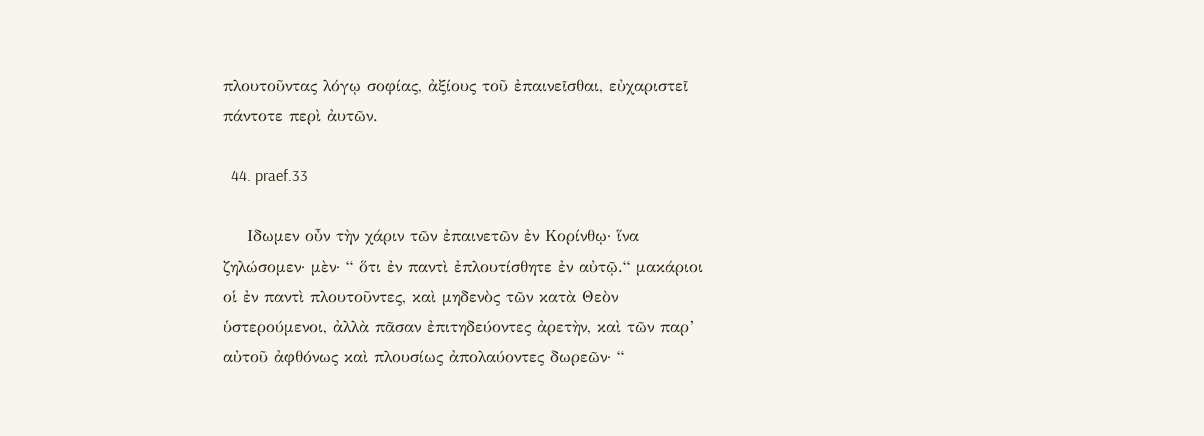πλουτοῦντας λόγῳ σοφίας, ἀξίους τοῦ ἐπαινεῖσθαι, εὐχαριστεῖ πάντοτε περὶ ἀυτῶν.

  44. praef.33

    Ιδωμεν οὖν τὴν χάριν τῶν ἐπαινετῶν ἐν Κορίνθῳ· ἵνα ζηλώσομεν· μὲν· “ ὅτι ἐν παντὶ ἐπλουτίσθητε ἐν αὐτῷ.“ μακάριοι οἱ ἐν παντὶ πλουτοῦντες, καὶ μηδενὸς τῶν κατὰ Θεὸν ὑστερούμενοι, ἀλλὰ πᾶσαν ἐπιτηδεύοντες ἀρετὴν, καὶ τῶν παρ’ αὐτοῦ ἀφθόνως καὶ πλουσίως ἀπολαύοντες δωρεῶν· “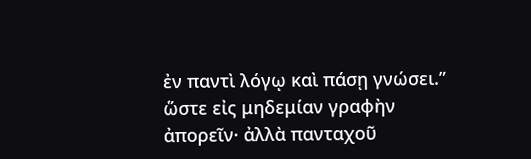ἐν παντὶ λόγῳ καὶ πάσῃ γνώσει.” ὥστε εἰς μηδεμίαν γραφὴν ἀπορεῖν· ἀλλὰ πανταχοῦ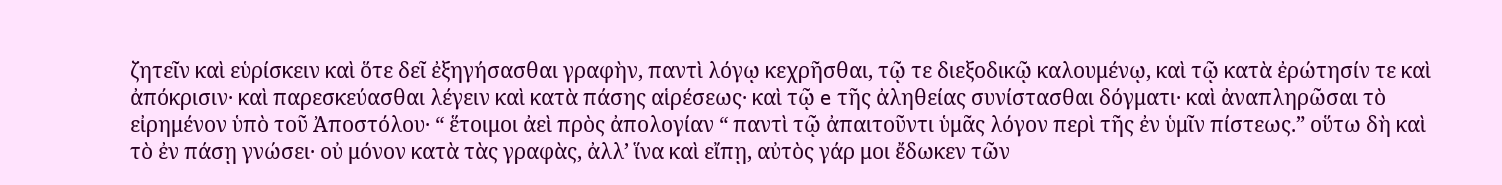ζητεῖν καὶ εὑρίσκειν καὶ ὅτε δεῖ ἐξηγήσασθαι γραφὴν, παντὶ λόγῳ κεχρῆσθαι, τῷ τε διεξοδικῷ καλουμένῳ, καὶ τῷ κατὰ ἐρώτησίν τε καὶ ἀπόκρισιν· καὶ παρεσκεύασθαι λέγειν καὶ κατὰ πάσης αἱρέσεως· καὶ τῷ e τῆς ἀληθείας συνίστασθαι δόγματι· καὶ ἀναπληρῶσαι τὸ εἰρημένον ὑπὸ τοῦ Ἀποστόλου· “ ἕτοιμοι ἀεὶ πρὸς ἀπολογίαν “ παντὶ τῷ ἀπαιτοῦντι ὑμᾶς λόγον περὶ τῆς ἐν ὑμῖν πίστεως.” οὕτω δὴ καὶ τὸ ἐν πάσῃ γνώσει· οὐ μόνον κατὰ τὰς γραφὰς, ἀλλ’ ἵνα καὶ εἴπῃ, αὐτὸς γάρ μοι ἔδωκεν τῶν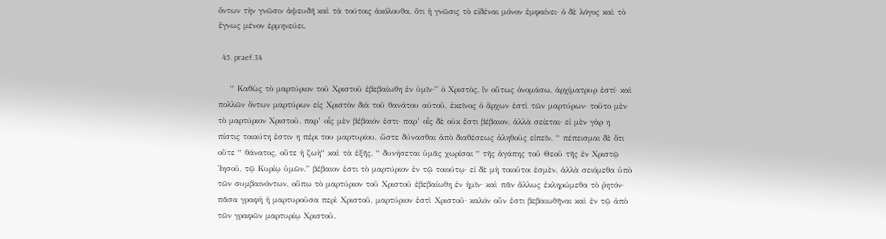ὄντων τὴν γνῶσιν ἀψευδῆ καὶ τὰ τούτοις ἀκόλουθα. ὅτι ἡ γνῶσις τὸ εἰδέναι μόνον ἐμφαίνει· ὁ δὲ λόγος καὶ τὸ ἔγνως μένον ἑρμηνεύει.

  45. praef.34

    “ Καθὼς τὸ μαρτύριον τοῦ Χριστοῦ ἐβεβαίωθη ἐν ὑμῖν·” ὁ Χριστὸς, ἵν οὕτως ὀνομάσω, ἀρχίματρυρ ἐστί· καὶ πολλῶν ὄντων μαρτύρων εἰς Χριστὸν διὰ τοῦ θανάτου αὐτοῦ, ἐκεῖνος ὁ ἄρχων ἐστὶ τῶν μαρτύρων· τοῦτο μὲν τὸ μαρτύριον Χριστοῦ. παρ’ οἷς μὲν βέβαιόν ἐστι· παρ’ οἷς δὲ οὐκ ἔστι βέβαιον, ἀλλὰ σείεται· εἰ μὲν γὰρ η πίστις τοιαύτη ἐστιν η πέρι του μαρτυρίου, ὥστε δύνασθαι ἀπὸ διαθέσεως ἀληθοῦς εἰπεῖν, “ πέπεισμαι δὲ ὅτι οὔτε “ θάνατος, οὔτε ἡ ζωὴ“ καὶ τὰ ἑξῆς, “ δυνήσεται ὑμᾶς χωρίσαι “ τῆς ἀγάπης τοῦ Θεοῦ τῆς ἐν Χριστῷ Ἰησοῦ, τῷ Κυρίῳ ὑμῶν.” βέβαιον ἐστι τὸ μαρτύριον ἐν τῷ τοιούτῳ· εἰ δὲ μὴ τοιοῦτοι ἐσμὲν, ἀλλὰ σειόμεθα ὑπὸ τῶν συμβαινόντων, οὔπω τὸ μαρτύριον τοῦ Χριστοῦ ἐβεβαίωθη ἐν ἡμῖν· καὶ πᾶν ἄλλως ἐκληρώμεθα τὸ ῥητόν· πᾶσα γραφὴ ἡ μαρτυροῦσα περὶ Χριστοῦ, μαρτύριον ἐστὶ Χριστοῦ· καλόν οὖν ἐστι βεβαιωθῆναι καὶ ἐν τῷ ἀπὸ τῶν γραφῶν μαρτυρίῳ Χριστοῦ.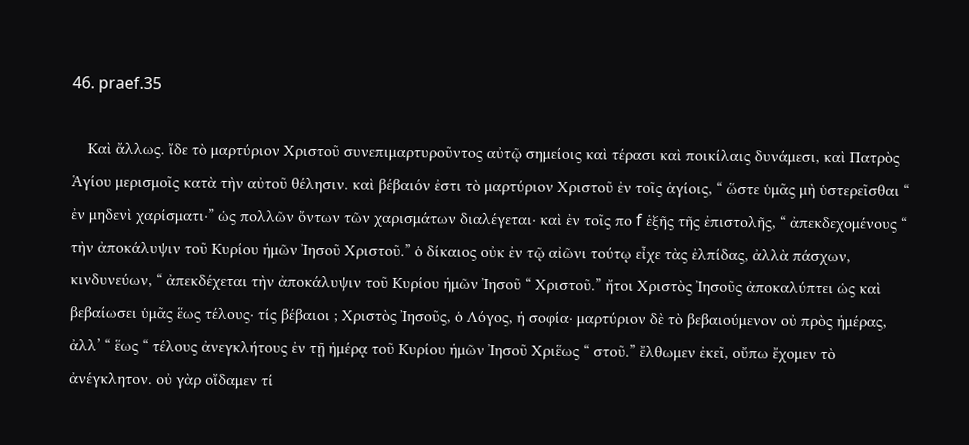46. praef.35

    Καὶ ἄλλως. ἴδε τὸ μαρτύριον Χριστοῦ συνεπιμαρτυροῦντος αὐτῷ σημείοις καὶ τέρασι καὶ ποικίλαις δυνάμεσι, καὶ Πατρὸς Ἁγίου μερισμοῖς κατὰ τὴν αὐτοῦ θέλησιν. καὶ βέβαιόν ἐστι τὸ μαρτύριον Χριστοῦ ἐν τοῖς ἁγίοις, “ ὥστε ὑμᾶς μὴ ὑστερεῖσθαι “ ἐν μηδενὶ χαρίσματι·” ὡς πολλῶν ὄντων τῶν χαρισμάτων διαλέγεται· καὶ ἐν τοῖς πο f ἑξῆς τῆς ἐπιστολῆς, “ ἀπεκδεχομένους “ τὴν ἀποκάλυψιν τοῦ Κυρίου ἡμῶν Ἰησοῦ Χριστοῦ.” ὁ δίκαιος οὐκ ἐν τῷ αἰῶνι τούτῳ εἶχε τὰς ἐλπίδας, ἀλλὰ πάσχων, κινδυνεύων, “ ἀπεκδέχεται τὴν ἀποκάλυψιν τοῦ Κυρίου ἡμῶν Ἰησοῦ “ Χριστοῦ.” ἤτοι Χριστὸς Ἰησοῦς ἀποκαλύπτει ὡς καὶ βεβαίωσει ὑμᾶς ἕως τέλους· τίς βέβαιοι ; Χριστὸς Ἰησοῦς, ὁ Λόγος, ἡ σοφία· μαρτύριον δὲ τὸ βεβαιούμενον οὐ πρὸς ἡμέρας, ἀλλ’ “ ἕως “ τέλους ἀνεγκλήτους ἐν τῇ ἡμέρᾳ τοῦ Κυρίου ἡμῶν Ἰησοῦ Χριἕως “ στοῦ.” ἔλθωμεν ἐκεῖ, οὔπω ἔχομεν τὸ ἀνέγκλητον. οὐ γὰρ οἴδαμεν τί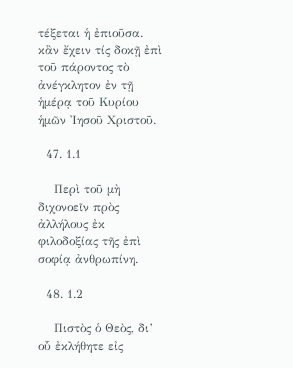τέξεται ἡ ἐπιοῦσα. κἂν ἔχειν τίς δοκῇ ἐπὶ τοῦ πάροντος τὸ ἀνέγκλητον ἐν τῇ ἡμέρᾳ τοῦ Κυρίου ἡμῶν Ἰησοῦ Χριστοῦ.

  47. 1.1

    Περὶ τοῦ μὴ διχονοεῖν πρὸς ἀλλήλους ἐκ φιλοδοξίας τῆς ἐπὶ σοφίᾳ ἀνθρωπίνη.

  48. 1.2

    Πιστὸς ὁ Θεὸς, δι’ οὗ ἐκλήθητε εἰς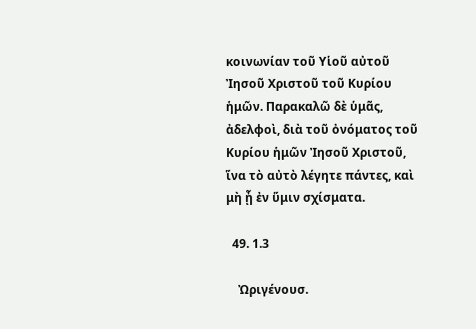κοινωνίαν τοῦ Υἱοῦ αὐτοῦ Ἰησοῦ Χριστοῦ τοῦ Κυρίου ἡμῶν. Παρακαλῶ δὲ ὑμᾶς, ἀδελφοὶ, διὰ τοῦ ὀνόματος τοῦ Κυρίου ἡμῶν Ἰησοῦ Χριστοῦ, ἵνα τὸ αὐτὸ λέγητε πάντες, καὶ μὴ ᾖ ἐν ὕμιν σχίσματα.

  49. 1.3

    Ὠριγένουσ.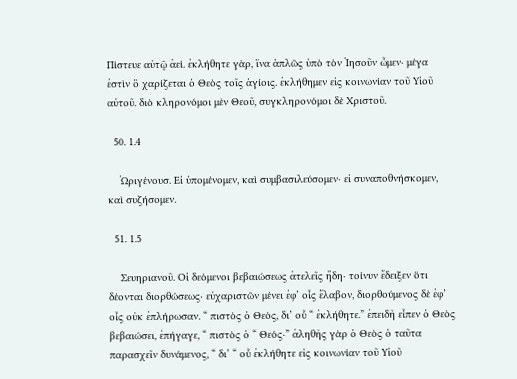Πίστευε αὐτῷ ἀεί. ἐκλήθητε γὰρ, ἵνα ἁπλῶς ὑπὸ τὸν Ἰησοῦν ὦμεν· μέγα ἐστὶν ὃ χαρίζεται ὁ Θεὸς τοῖς ἁγίοις. ἐκλήθημεν εἰς κοινωνίαν τοῦ Υἱοῦ αὐτοῦ. διὸ κληρονόμοι μὲν Θεοῦ, συγκληρονόμοι δὲ Χριστοῦ.

  50. 1.4

    Ὠριγένουσ. Εἰ ὑπομένομεν, καὶ συμβασιλεύσομεν· εἰ συναποθνήσκομεν, καὶ συζήσομεν.

  51. 1.5

    Σευηριανοῦ. Οἱ δεόμενοι βεβαιώσεως ἀτελεῖς ἤδη· τοίνυν ἔδειξεν ὅτι δέονται διορθώσεως· εὐχαριστῶν μένει ἐφ’ οἷς ἔλαβον, διορθούμενος δὲ ἐφ’ οἷς οὐκ ἐπλήρωσαν. “ πιστὸς ὁ Θεὸς, δι’ οὗ “ ἐκλήθητε.” ἐπειδὴ εἶπεν ὁ Θεὸς βεβαιώσει, ἐπήγαγε, “ πιστὸς ὁ “ Θεός·” ἀληθὴς γὰρ ὁ Θεὸς ὁ ταῦτα παρασχεῖν δυνάμενος, “ δι’ “ οὗ ἐκλήθητε εἰς κοινωνίαν τοῦ Υἱοῦ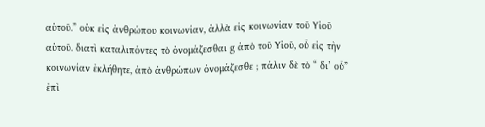αὐτοῦ.” οὐκ εἰς ἀνθρώπου κοινωνίαν, ἀλλὰ εἰς κοινωνίαν τοῦ Υἱοῦ αὐτοῦ. διατὶ καταλιπόντες τὸ ὀνομάζεσθαι g ἀπὸ τοῦ Υἱοῦ, οὗ εἰς τὴν κοινωνίαν ἐκλήθητε, ἀπὸ ἀνθρώπων ὀνομάζεσθε ; πάλιν δὲ τὸ “ δι’ οὗ” ἐπὶ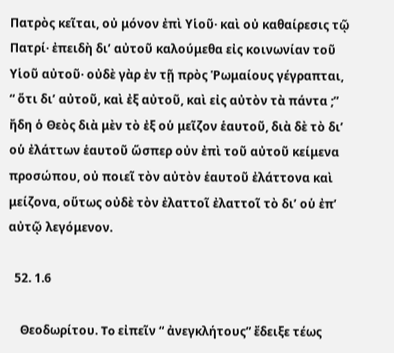Πατρὸς κεῖται, οὐ μόνον ἐπὶ Υἱοῦ· καὶ οὐ καθαίρεσις τῷ Πατρί· ἐπειδὴ δι’ αὐτοῦ καλούμεθα εἰς κοινωνίαν τοῦ Υἱοῦ αὐτοῦ· οὐδὲ γὰρ ἐν τῇ πρὸς Ῥωμαίους γέγραπται, “ ὅτι δι’ αὐτοῦ, καὶ ἐξ αὐτοῦ, καὶ εἰς αὐτὸν τὰ πάντα ;” ἤδη ὁ Θεὸς διὰ μὲν τὸ ἐξ οὑ μεῖζον ἑαυτοῦ, διὰ δὲ τὸ δι’ οὑ ἐλάττων ἑαυτοῦ ὥσπερ οὐν ἐπὶ τοῦ αὐτοῦ κείμενα προσώπου, οὐ ποιεῖ τὸν αὐτὸν ἑαυτοῦ ἐλάττονα καὶ μείζονα, οὕτως οὐδὲ τὸν ἐλαττοῖ ἐλαττοῖ τὸ δι’ οὑ ἐπ’ αὐτῷ λεγόμενον.

  52. 1.6

    Θεοδωρίτου. To εἰπεῖν “ ἀνεγκλήτους” ἔδειξε τέως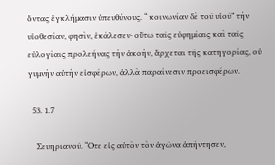ὄντας ἐγκλήμασιν ὑπευθύνους. “ κοινωνίαν δὲ τοῦ υἱοῦ” τὴν υἱοθεσίαν, φησὶν, ἐκάλεσεν· οὕτω ταῖς εὐφημίαις καὶ ταῖς εὐλογίαις προλεήνας τὴν ἀκοὴν, ἄρχεται τῆς κατηγορίας, οὐ γυμνὴν αὐτὴν εἰσφέρων, ἀλλὰ παραίνεσιν προεισφέρων.

  53. 1.7

    Σευηριανοῦ. “Οτε εἰς αὐτὸν τὸν ἀγῶνα ἀπήντησεν,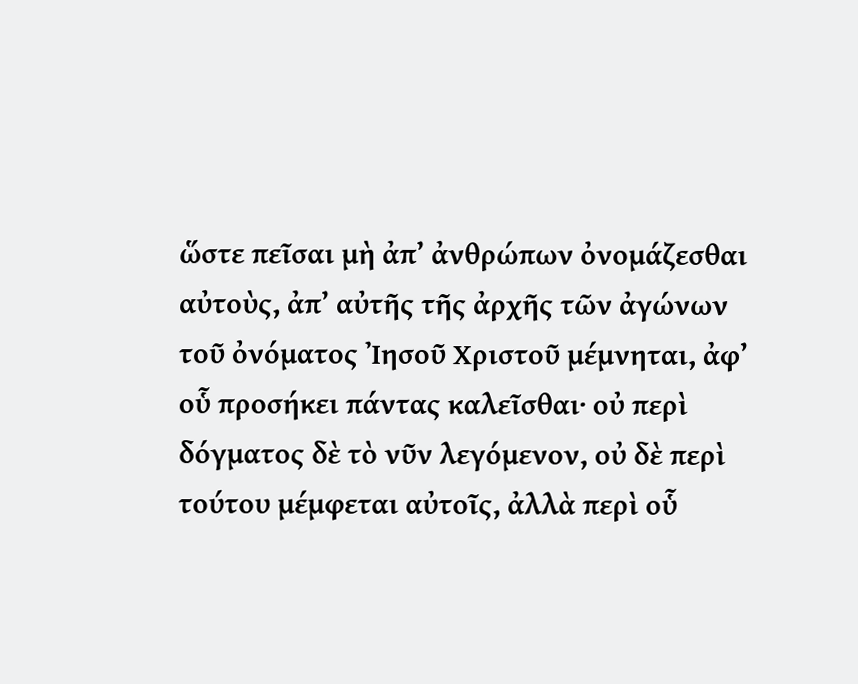ὥστε πεῖσαι μὴ ἀπ’ ἀνθρώπων ὀνομάζεσθαι αὐτοὺς, ἀπ’ αὐτῆς τῆς ἀρχῆς τῶν ἀγώνων τοῦ ὀνόματος Ἰησοῦ Χριστοῦ μέμνηται, ἀφ’ οὗ προσήκει πάντας καλεῖσθαι· οὐ περὶ δόγματος δὲ τὸ νῦν λεγόμενον, οὐ δὲ περὶ τούτου μέμφεται αὐτοῖς, ἀλλὰ περὶ οὗ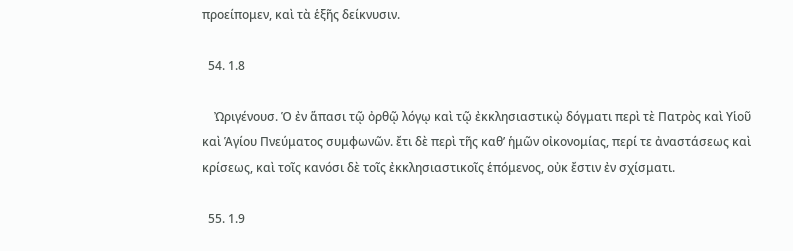προείπομεν, καὶ τὰ ἑξῆς δείκνυσιν.

  54. 1.8

    Ὠριγένουσ. Ὁ ἐν ἅπασι τῷ ὀρθῷ λόγῳ καὶ τῷ ἐκκλησιαστικῲ δόγματι περὶ τὲ Πατρὸς καὶ Υἱοῦ καὶ Ἁγίου Πνεύματος συμφωνῶν. ἔτι δὲ περὶ τῆς καθ’ ἡμῶν οἰκονομίας, περί τε ἀναστάσεως καὶ κρίσεως, καὶ τοῖς κανόσι δὲ τοῖς ἐκκλησιαστικοῖς ἑπόμενος, οὐκ ἔστιν ἐν σχίσματι.

  55. 1.9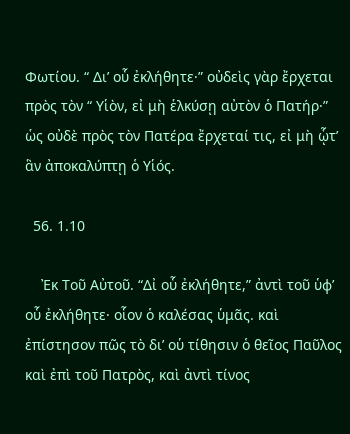Φωτίου. “ Δι’ οὗ ἐκλήθητε·” οὐδεὶς γὰρ ἔρχεται πρὸς τὸν “ Υἱὸν, εἰ μὴ ἑλκύσῃ αὐτὸν ὁ Πατήρ·” ὡς οὐδὲ πρὸς τὸν Πατέρα ἔρχεταί τις, εἰ μὴ ᾧτ’ ἃν ἀποκαλύπτῃ ὁ Υἱός.

  56. 1.10

    Ἐκ Τοῦ Αὐτοῦ. “Δἰ οὗ ἐκλήθητε,” ἀντὶ τοῦ ὑφ’ οὗ ἐκλήθητε· οἷον ὁ καλέσας ὑμᾶς. καὶ ἐπίστησον πῶς τὸ δι’ οὑ τίθησιν ὁ θεῖος Παῦλος καὶ ἐπὶ τοῦ Πατρὸς, καὶ ἀντὶ τίνος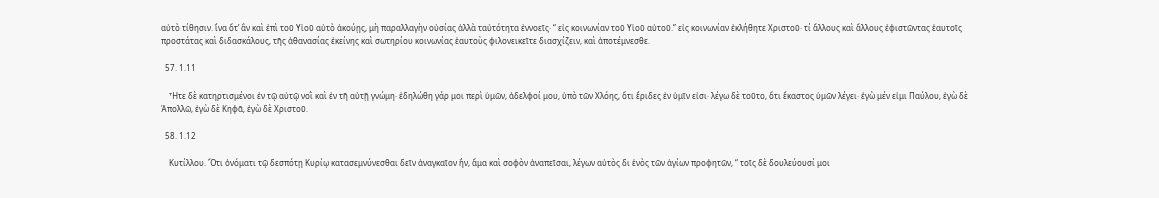αὐτὸ τίθησιν. ἵνα ὅτ’ ἃν καὶ ἐπὶ τοῦ Υἱοῦ αὐτὸ ἀκούῃς, μὴ παραλλαγὴν οὐσίας ἀλλὰ ταὐτότητα ἐννοεῖς· “ εἰς κοινωνίαν τοῦ Υἱοῦ αὐτοῦ.” εἰς κοινωνίαν ἐκλήθητε Χριστοῦ· τί ἄλλους καὶ ἄλλους ἐφιστῶντας ἑαυτοῖς προστάτας καὶ διδασκάλους, τῆς ἀθανασίας ἐκείνης καὶ σωτηρίου κοινωνίας ἑαυτοὺς φιλονεικεῖτε διασχίζειν, καὶ ἀποτέμνεσθε.

  57. 1.11

    Ἧτε δὲ κατηρτισμένοι ἐν τῷ αὐτῷ νοῒ καὶ ἐν τῆ αὐτῇ γνώμη· ἐδηλώθη γάρ μοι περὶ ὑμῶν, ἀδελφοί μου, ὑπὸ τῶν Χλόης, ὅτι ἔριδες ἐν ὑμῖν εἰσι· λέγω δὲ τοῦτο, ὅτι ἕκαστος ὑμῶν λέγει· ἐγὼ μέν εἰμι Παύλου, ἐγὼ δὲ Ἀπολλῶ, ἐγὼ δὲ Κηφᾶ, ἐγὼ δὲ Χριστοῦ.

  58. 1.12

    Κυτίλλου. Ὅτι ὀνόματι τῷ δεσπότῃ Κυρίῳ κατασεμνύνεσθαι δεῖν ἀναγκαῖον ἢν, ἅμα καὶ σοφὸν ἀναπεῖσαι, λέγων αὐτὸς δι ἑνὸς τῶν ἁγίων προφητῶν, “ τοῖς δὲ δουλεύουσί μοι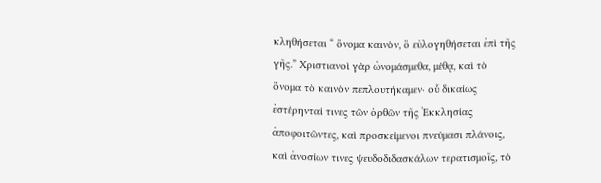κληθήσεται “ ὄνομα καινὸν, ὃ εὐλογηθήσεται ἐπὶ τῆς γῆς.” Χριστιανοὶ γὰρ ὠνομάσμεθα, μέθᾳ, καὶ τὸ ὄνομα τὸ καινὸν πεπλουτήκαμεν· οὗ δικαίως ἐστέρηνταί τινες τῶν ὀρθῶν τῆς Ἐκκλησίας ἀποφοιτῶντες, καὶ προσκείμενοι πνεύμασι πλάνοις, καὶ ἀνοσίων τινες ψευδοδιδασκάλων τερατισμοῖς, τὸ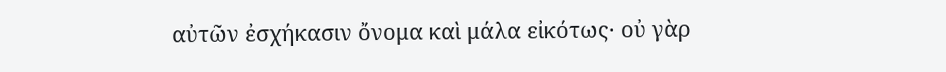αὐτῶν ἐσχήκασιν ὄνομα καὶ μάλα εἰκότως· οὐ γὰρ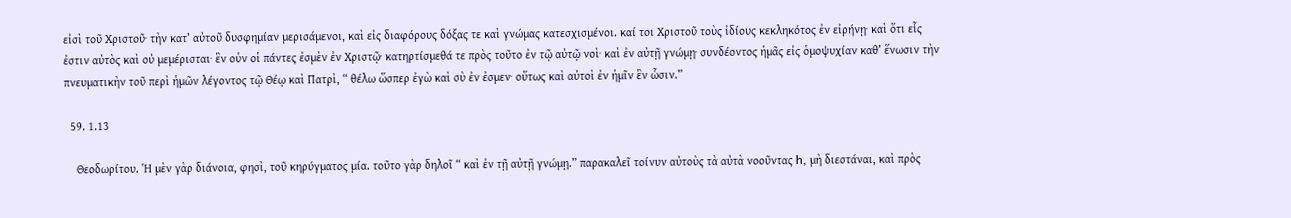εἰσὶ τοῦ Χριστοῦ· τὴν κατ’ αὐτοῦ δυσφημίαν μερισάμενοι, καὶ εἰς διαφόρους δόξας τε καὶ γνώμας κατεσχισμένοι. καί τοι Χριστοῦ τοὺς ἰδίους κεκληκότος ἐν εἰρήνῃ· καὶ ὅτι εἷς ἐστιν αὐτὸς καὶ οὐ μεμέρισται· ἓν οὑν οἱ πάντες ἐσμὲν ἐν Χριστῷ· κατηρτίσμεθά τε πρὸς τοῦτο ἐν τῷ αὐτῷ νοὶ· καὶ ἐν αὐτῇ γνώμῃ· συνδέοντος ἡμᾶς εἰς ὁμοψυχίαν καθ’ ἕνωσιν τὴν πνευματικὴν τοῦ περὶ ἡμῶν λέγοντος τῷ Θέῳ καὶ Πατρὶ, “ θέλω ὥσπερ ἐγὼ καὶ σὺ ἐν ἐσμεν· οὕτως καὶ αὐτοὶ ἐν ἡμῖν ἓν ὧσιν.”

  59. 1.13

    Θεοδωρίτου. Ἡ μὲν γὰρ διάνοια, φησὶ, τοῦ κηρύγματος μία. τοῦτο γὰρ δηλοῖ “ καὶ ἐν τῇ αὐτῇ γνώμῃ.” παρακαλεῖ τοίνυν αὐτοὺς τὰ αὐτὰ νοοῦντας h, μὴ διεστάναι, καὶ πρὸς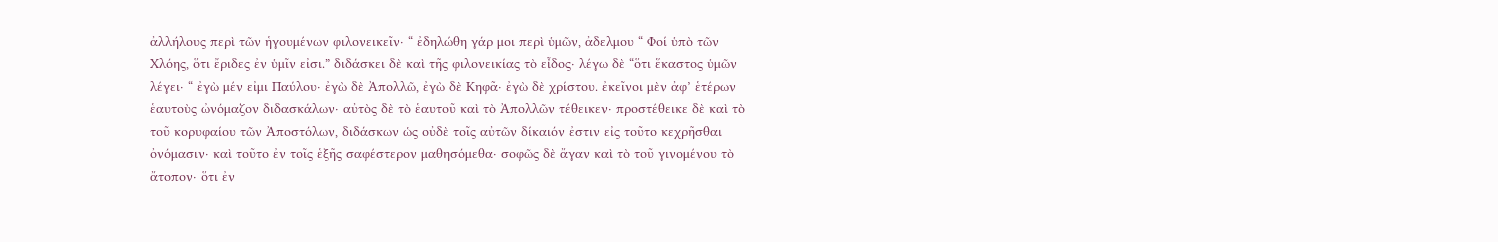ἀλλήλους περὶ τῶν ἡγουμένων φιλονεικεῖν· “ ἐδηλώθη γάρ μοι περὶ ὑμῶν, ἀδελμου “ Φοί ὑπὸ τῶν Χλόης, ὅτι ἔριδες ἐν ὑμῖν εἰσι.” διδάσκει δὲ καὶ τῆς φιλονεικίας τὸ εἶδος· λέγω δὲ “ὅτι ἕκαστος ὑμῶν λέγει· “ ἐγὼ μέν εἰμι Παύλου· ἐγὼ δὲ Ἀπολλῶ, ἐγὼ δὲ Κηφᾶ· ἐγὼ δὲ χρίστου. ἐκεῖνοι μὲν ἀφ’ ἑτέρων ἑαυτοὺς ὠνόμαζον διδασκάλων· αὐτὸς δὲ τὸ ἑαυτοῦ καὶ τὸ Ἀπολλῶν τέθεικεν· προστέθεικε δὲ καὶ τὸ τοῦ κορυφαίου τῶν Ἀποστόλων, διδάσκων ὡς οὐδὲ τοῖς αὐτῶν δίκαιόν ἐστιν εἰς τοῦτο κεχρῆσθαι ὀνόμασιν· καὶ τοῦτο ἐν τοῖς ἑξῆς σαφέστερον μαθησόμεθα· σοφῶς δὲ ἄγαν καὶ τὸ τοῦ γινομένου τὸ ἄτοπον· ὅτι ἐν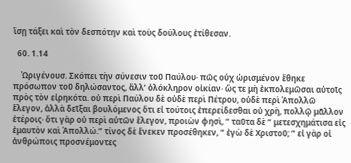ἴσῃ τάξει καὶ τὸν δεσπότην καὶ τοὺς δούλους ἐτίθεσαν.

  60. 1.14

    Ὠριγένουσ. Σκόπει τὴν σύνεσιν τοῦ Παύλου· πῶς οὐχ ὡρισμένον ἔθηκε πρόσωπον τοῦ δηλώσαντος, ἄλλ’ ὁλόκληρον οἰκίαν· ὥς τε μὴ ἐκπολεμῶσαι αὐτοῖς πρὸς τὸν εἰρηκότα. οὐ περὶ Παύλου δὲ οὐδὲ περὶ Πέτρου, οὐδὲ περὶ Ἀπολλῶ ἔλεγον, ἀλλὰ δεῖξαι βουλόμενος ὅτι εἰ τούτοις ἐπερείδεσθαι οὐ χρὴ, πολλῷ μᾶλλον ἑτέροις· ὅτι γὰρ οὐ περὶ αὐτῶν ἔλεγον, προιὼν φησὶ, “ ταῦτα δὲ “ μετεσχημάτισα εἰς ἐμαυτὸν καὶ Ἀπολλώ.” τίνος δὲ ἕνεκεν προσέθηκεν, “ ἐγὼ δὲ Χριστοῦ; ” εἰ γὰρ οἱ ἀνθρώποις προσνέμοντες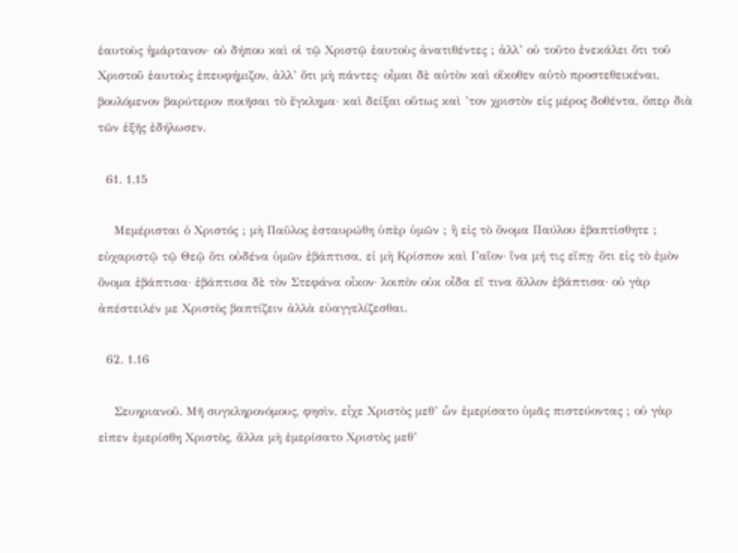ἑαυτοὺς ἡμάρτανον· οὐ δήπου καὶ οἱ τῷ Χριστῷ ἑαυτοὺς ἀνατιθέντες ; ἀλλ’ οὐ τοῦτο ἐνεκάλει ὅτι τοῦ Χριστοῦ ἑαυτοὺς ἐπευφήμιζον, ἀλλ’ ὅτι μὴ πάντες· οἶμαι δὲ αὐτὸν καὶ οἴκοθεν αὐτὸ προστεθεικέναι, βουλόμενον βαρύτερον ποιῆσαι τὸ ἔγκλημα· καὶ δείξαι οὕτως καὶ ’τον χριστὸν εἰς μέρος δοθέντα, ὅπερ διὰ τῶν ἑξῆς ἐδήλωσεν.

  61. 1.15

    Μεμέρισται ὁ Χριστός ; μὴ Παῦλος ἐσταυρώθη ὑπὲρ ὑμῶν ; ἢ εἰς τὸ ὄνομα Παύλου ἐβαπτίσθητε ; εὐχαριστῷ τῷ Θεῷ ὅτι οὐδένα ὑμῶν ἐβάπτισα, εἰ μὴ Κρίσπον καὶ Γαΐον· ἵνα μή τις εἴπῃ· ὅτι εἰς τὸ ἐμὸν ὄνομα ἐβάπτισα· ἐβάπτισα δὲ τὸν Στεφάνα οἶκον· λοιπὸν οὐκ οἶδα εἴ τινα ἄλλον ἐβάπτισα· οὐ γὰρ ἀπέστειλέν με Χριστὸς βαπτίζειν ἀλλὰ εὐαγγελίζεσθαι.

  62. 1.16

    Σευηριανοῦ. Μῆ συγκληρονόμους, φησὶν, εἶχε Χριστὸς μεθ’ ὧν ἐμερίσατο ὑμᾶς πιστεύοντας ; οὐ γὰρ εἰπεν ἐμερίσθη Χριστὸς, ἄλλα μὴ ἐμερίσατο Χριστὸς μεθ’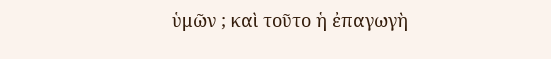ὑμῶν ; καὶ τοῦτο ἡ ἐπαγωγὴ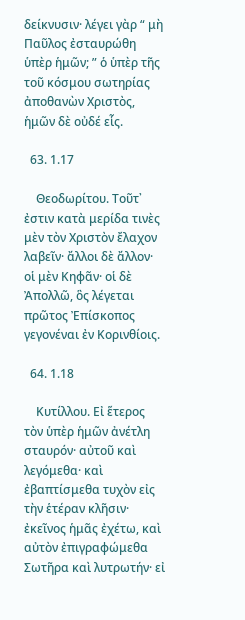δείκνυσιν· λέγει γὰρ “ μὴ Παῦλος ἐσταυρώθη ὑπὲρ ἡμῶν; ” ὁ ὑπὲρ τῆς τοῦ κόσμου σωτηρίας ἀποθανὼν Χριστὸς, ἡμῶν δὲ οὐδέ εἷς.

  63. 1.17

    Θεοδωρίτου. Τοῦτ᾿ ἐστιν κατὰ μερίδα τινὲς μὲν τὸν Χριστὸν ἔλαχον λαβεῖν· ἄλλοι δὲ ἄλλον· οἱ μὲν Κηφᾶν· οἱ δὲ Ἀπολλῶ, ὃς λέγεται πρῶτος Ἐπίσκοπος γεγονέναι ἐν Κορινθίοις.

  64. 1.18

    Κυτίλλου. Εἰ ἕτερος τὸν ὑπὲρ ἡμῶν ἀνέτλη σταυρόν· αὐτοῦ καὶ λεγόμεθα· καὶ ἐβαπτίσμεθα τυχὸν εἰς τὴν ἑτέραν κλῆσιν· ἐκεῖνος ἡμᾶς ἐχέτω, καὶ αὐτὸν ἐπιγραφώμεθα Σωτῆρα καὶ λυτρωτήν· εἰ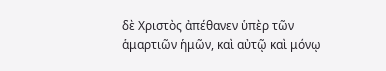δὲ Χριστὸς ἀπέθανεν ὑπὲρ τῶν ἁμαρτιῶν ἡμῶν, καὶ αὐτῷ καὶ μόνῳ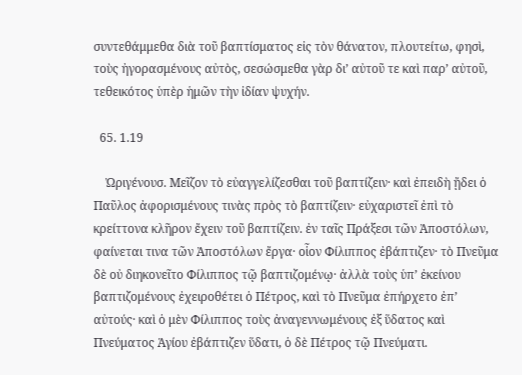συντεθάμμεθα διὰ τοῦ βαπτίσματος εἰς τὸν θάνατον, πλουτείτω, φησὶ, τοὺς ἠγορασμένους αὐτὸς, σεσώσμεθα γὰρ δι’ αὐτοῦ τε καὶ παρ’ αὐτοῦ, τεθεικότος ὑπὲρ ἡμῶν τὴν ἰδίαν ψυχήν.

  65. 1.19

    Ὠριγένουσ. Μεῖζον τὸ εὐαγγελίζεσθαι τοῦ βαπτίζειν· καὶ ἐπειδὴ ᾔδει ὁ Παῦλος ἀφορισμένους τινὰς πρὸς τὸ βαπτίζειν· εὐχαριστεῖ ἐπὶ τὸ κρείττονα κλῆρον ἔχειν τοῦ βαπτίζειν. ἐν ταῖς Πράξεσι τῶν Ἀποστόλων, φαίνεται τινα τῶν Ἀποστόλων ἔργα· οἷον Φίλιππος ἐβάπτιζεν· τὸ Πνεῦμα δὲ οὐ διηκονεῖτο Φίλιππος τῷ βαπτιζομένῳ· ἀλλὰ τοὺς ὑπ’ ἐκείνου βαπτιζομένους ἐχειροθέτει ὁ Πέτρος, καὶ τὸ Πνεῦμα ἐπήρχετο ἐπ’ αὐτούς· καὶ ὁ μὲν Φίλιππος τοὺς ἀναγεννωμένους ἐξ ὕδατος καὶ Πνεύματος Ἁγίου ἐβάπτιζεν ὕδατι, ὁ δὲ Πέτρος τῷ Πνεύματι.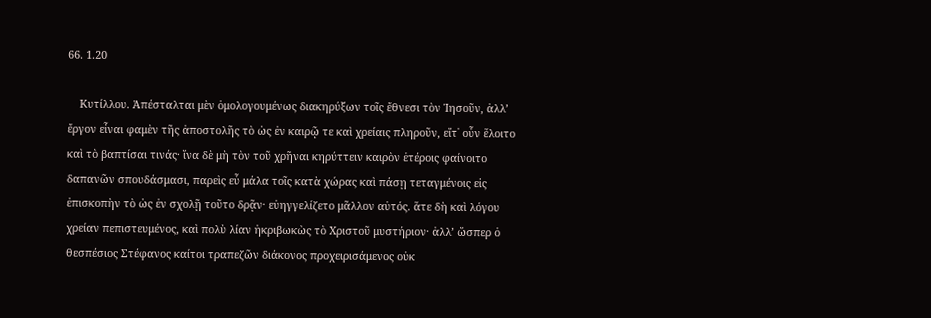66. 1.20

    Κυτίλλου. Ἀπέσταλται μὲν ὁμολογουμένως διακηρύξων τοῖς ἔθνεσι τὸν Ἰησοῦν, ἀλλ’ ἔργον εἶναι φαμὲν τῆς ἀποστολῆς τὸ ὡς ἐν καιρῷ τε καὶ χρείαις πληροῦν, εἴτ᾿ οὖν ἕλοιτο καὶ τὸ βαπτίσαι τινάς· ἵνα δὲ μὴ τὸν τοῦ χρῆναι κηρύττειν καιρὸν ἑτέροις φαίνοιτο δαπανῶν σπουδάσμασι, παρεὶς εὖ μάλα τοῖς κατὰ χώρας καὶ πάσῃ τεταγμένοις εἰς ἐπισκοπὴν τὸ ὡς ἐν σχολῇ τοῦτο δρᾷν· εὐηγγελίζετο μᾶλλον αὐτός. ἅτε δὴ καὶ λόγου χρείαν πεπιστευμένος, καὶ πολὺ λίαν ἠκριβωκὼς τὸ Χριστοῦ μυστήριον· ἀλλ’ ὥσπερ ὁ θεσπέσιος Στέφανος καίτοι τραπεζῶν διάκονος προχειρισάμενος οὐκ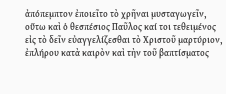ἀπόπεμπτον ἐποιεῖτο τὸ χρῆναι μυσταγωγεῖν, οὕτω καὶ ὁ θεσπέσιος Παῦλος καί τοι τεθειμένος εἰς τὸ δεῖν εὐαγγελίζεσθαι τὸ Χριστοῦ μαρτύριον, ἐπλήρου κατὰ καιρὸν καὶ τὴν τοῦ βαπτίσματος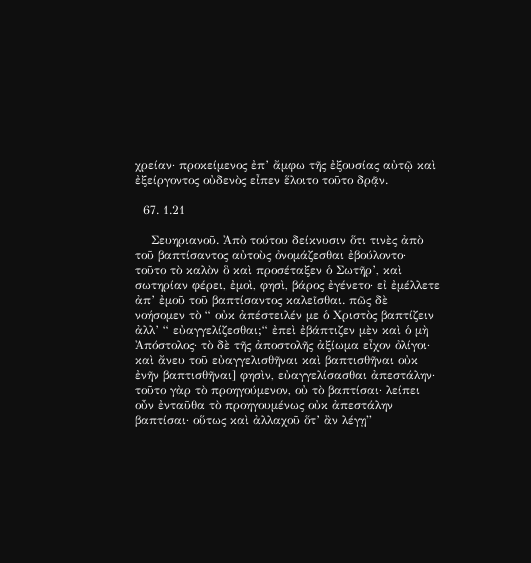χρείαν· προκείμενος ἐπ’ ἄμφω τῆς ἐξουσίας αὐτῷ καὶ ἐξείργοντος οὐδενὸς εἶπεν ἕλοιτο τοῦτο δρᾷν.

  67. 1.21

    Σευηριανοῦ. Ἀπὸ τούτου δείκνυσιν ὅτι τινὲς ἀπὸ τοῦ βαπτίσαντος αὐτοὺς ὀνομάζεσθαι ἐβούλοντο· τοῦτο τὸ καλὸν ὃ καὶ προσέταξεν ὁ Σωτῆρ’, καὶ σωτηρίαν φέρει, ἐμοὶ, φησὶ, βάρος ἐγένετο· εἰ ἐμέλλετε ἀπ’ ἐμοῦ τοῦ βαπτίσαντος καλεῖσθαι. πῶς δὲ νοήσομεν τὸ “ οὐκ ἀπέστειλέν με ὁ Χριστὸς βαπτίζειν ἀλλ’ “ εὐαγγελίζεσθαι;“ ἐπεὶ ἐβάπτιζεν μὲν καὶ ὁ μὴ Ἀπόστολος· τὸ δὲ τῆς ἀποστολῆς ἀξίωμα εἶχον ὀλίγοι· καὶ ἄνευ τοῦ εὐαγγελισθῆναι καὶ βαπτισθῆναι οὐκ ἐνῆν βαπτισθῆναι] φησὶν, εὐαγγελίσασθαι ἀπεστάλην· τοῦτο γὰρ τὸ προηγούμενον, οὐ τὸ βαπτίσαι· λείπει οὖν ἐνταῦθα τὸ προηγουμένως οὐκ ἀπεστάλην βαπτίσαι· οὕτως καὶ ἀλλαχοῦ ὅτ’ ἂν λέγῃ”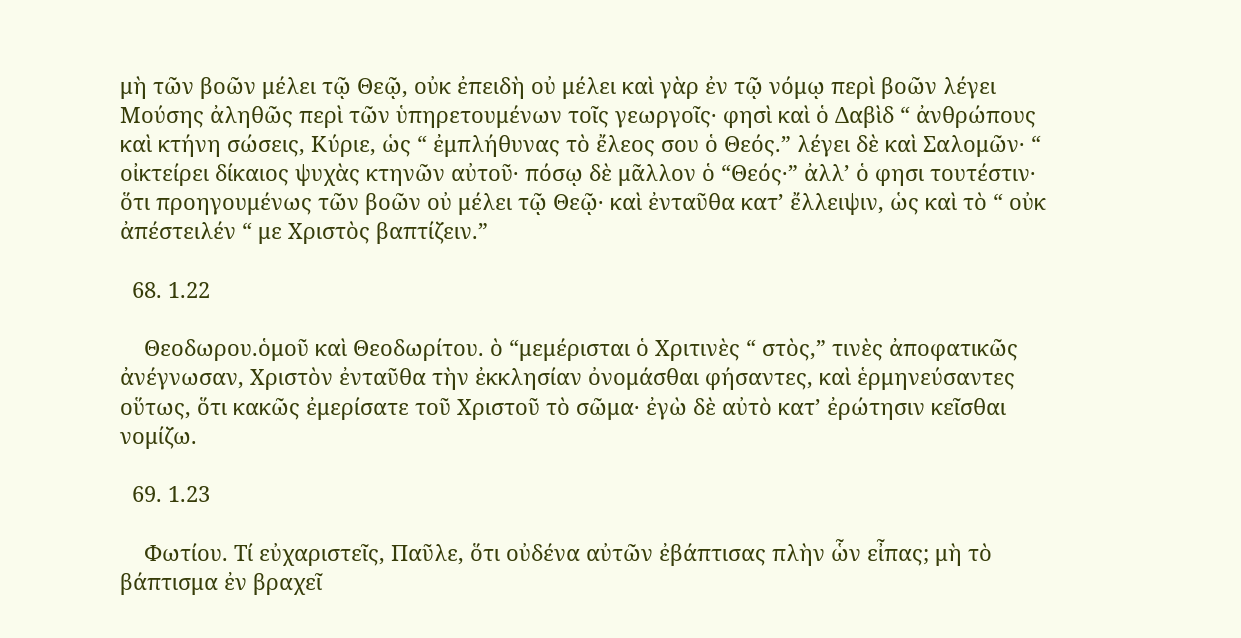μὴ τῶν βοῶν μέλει τῷ Θεῷ, οὐκ ἐπειδὴ οὐ μέλει καὶ γὰρ ἐν τῷ νόμῳ περὶ βοῶν λέγει Μούσης ἀληθῶς περὶ τῶν ὑπηρετουμένων τοῖς γεωργοῖς· φησὶ καὶ ὁ Δαβὶδ “ ἀνθρώπους καὶ κτήνη σώσεις, Κύριε, ὡς “ ἐμπλήθυνας τὸ ἔλεος σου ὁ Θεός.” λέγει δὲ καὶ Σαλομῶν· “ οἰκτείρει δίκαιος ψυχὰς κτηνῶν αὐτοῦ· πόσῳ δὲ μᾶλλον ὁ “Θεός·” ἀλλ’ ὁ φησι τουτέστιν· ὅτι προηγουμένως τῶν βοῶν οὐ μέλει τῷ Θεῷ· καὶ ἐνταῦθα κατ’ ἔλλειψιν, ὡς καὶ τὸ “ οὐκ ἀπέστειλέν “ με Χριστὸς βαπτίζειν.”

  68. 1.22

    Θεοδωρου.ὁμοῦ καὶ Θεοδωρίτου. ὸ “μεμέρισται ὁ Χριτινὲς “ στὸς,” τινὲς ἀποφατικῶς ἀνέγνωσαν, Χριστὸν ἐνταῦθα τὴν ἐκκλησίαν ὀνομάσθαι φήσαντες, καὶ ἑρμηνεύσαντες οὕτως, ὅτι κακῶς ἐμερίσατε τοῦ Χριστοῦ τὸ σῶμα· ἐγὼ δὲ αὐτὸ κατ’ ἐρώτησιν κεῖσθαι νομίζω.

  69. 1.23

    Φωτίου. Τί εὐχαριστεῖς, Παῦλε, ὅτι οὐδένα αὐτῶν ἐβάπτισας πλὴν ὧν εἶπας; μὴ τὸ βάπτισμα ἐν βραχεῖ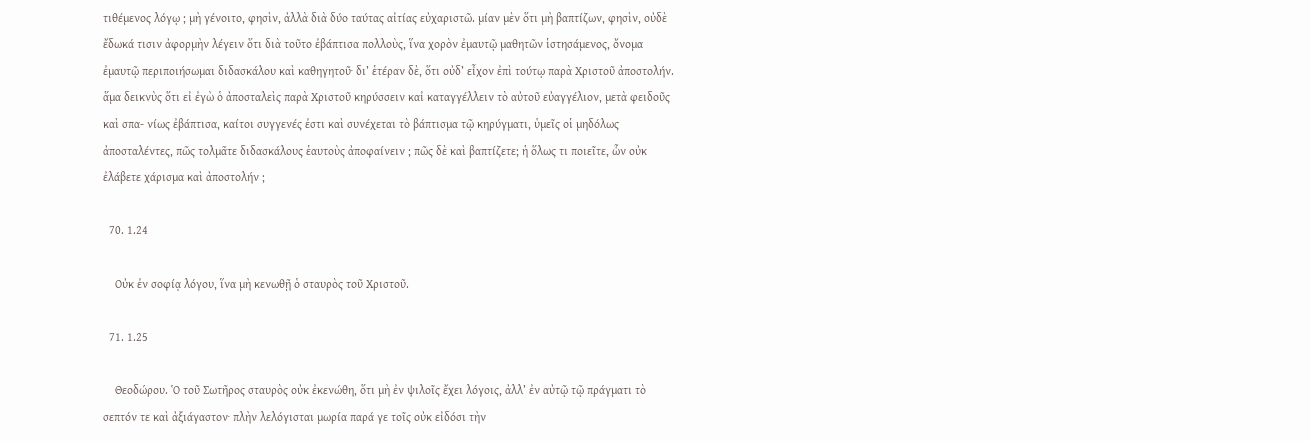τιθέμενος λόγῳ ; μὴ γένοιτο, φησὶν, ἀλλὰ διὰ δύο ταύτας αἰτίας εὐχαριστῶ. μίαν μὲν ὅτι μὴ βαπτίζων, φησὶν, οὐδὲ ἔδωκά τισιν ἀφορμὴν λέγειν ὅτι διὰ τοῦτο ἐβάπτισα πολλοὺς, ἵνα χορὸν ἐμαυτῷ μαθητῶν ἱστησάμενος, ὄνομα ἐμαυτῷ περιποιήσωμαι διδασκάλου καὶ καθηγητοῦ· δι’ ἑτέραν δὲ, ὅτι οὐδ’ εἶχον ἐπὶ τούτῳ παρὰ Χριστοῦ ἀποστολήν. ἅμα δεικνὺς ὅτι εἰ ἐγὼ ὁ ἀποσταλεὶς παρὰ Χριστοῦ κηρύσσειν καἰ καταγγέλλειν τὸ αὐτοῦ εὐαγγέλιον, μετὰ φειδοῦς καὶ σπα- νίως ἐβάπτισα, καίτοι συγγενές ἐστι καὶ συνέχεται τὸ βάπτισμα τῷ κηρύγματι, ὑμεῖς οἱ μηδόλως ἀποσταλέντες, πῶς τολμᾶτε διδασκάλους ἑαυτοὺς ἀποφαίνειν ; πῶς δὲ καὶ βαπτίζετε; ἡ ὅλως τι ποιεῖτε, ὧν οὐκ ἐλάβετε χάρισμα καὶ ἀποστολήν ;

  70. 1.24

    Οὐκ ἐν σοφίᾳ λόγου, ἵνα μὴ κενωθῇ ὁ σταυρὸς τοῦ Χριστοῦ.

  71. 1.25

    Θεοδώρου. Ὁ τοῦ Σωτῆρος σταυρὸς οὐκ ἐκενώθη, ὅτι μὴ ἐν ψιλοῖς ἔχει λόγοις, ἀλλ’ ἐν αὐτῷ τῷ πράγματι τὸ σεπτόν τε καὶ ἀξιάγαστον· πλὴν λελόγισται μωρία παρά γε τοῖς οὐκ εἰδόσι τὴν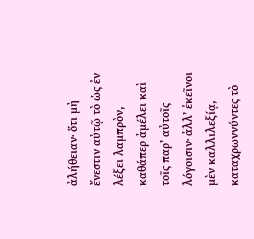ἀλήθειαν· ὅτι μὴ ἔνεστιν αὐτῷ τὸ ὡς ἐν λέξει λαμπρὸν, καθάπερ ἀμέλει καὶ τοῖς παρ’ αὐτοῖς λόγοισιν· ἀλλ’ ἐκεῖνοι μὲν καλλιλεξίᾳ, καταχρωννύντες τὸ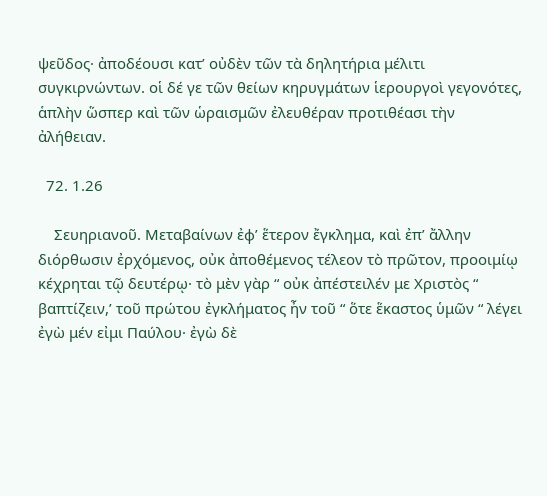ψεῦδος· ἀποδέουσι κατ’ οὐδὲν τῶν τὰ δηλητήρια μέλιτι συγκιρνώντων. οἱ δέ γε τῶν θείων κηρυγμάτων ἱερουργοὶ γεγονότες, ἁπλὴν ὥσπερ καὶ τῶν ὡραισμῶν ἐλευθέραν προτιθέασι τὴν ἀλήθειαν.

  72. 1.26

    Σευηριανοῦ. Μεταβαίνων ἐφ’ ἕτερον ἔγκλημα, καὶ ἐπ’ ἄλλην διόρθωσιν ἐρχόμενος, οὐκ ἀποθέμενος τέλεον τὸ πρῶτον, προοιμίῳ κέχρηται τῷ δευτέρῳ· τὸ μὲν γὰρ “ οὐκ ἀπέστειλέν με Χριστὸς “ βαπτίζειν,’ τοῦ πρώτου ἐγκλήματος ἦν τοῦ “ ὅτε ἕκαστος ὑμῶν “ λέγει ἐγὼ μέν εἰμι Παύλου· ἐγὼ δὲ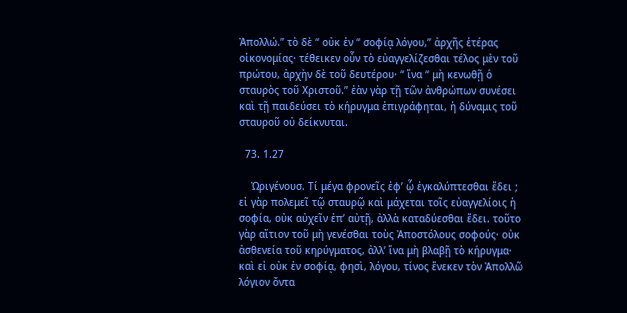Ἀπολλώ.” τὸ δὲ “ οὐκ ἐν “ σοφίᾳ λόγου,” ἀρχῆς ἑτέρας οἰκονομίας· τέθεικεν οὖν τὸ εὐαγγελίζεσθαι τέλος μὲν τοῦ πρώτου, ἀρχὴν δὲ τοῦ δευτέρου· “ ἵνα “ μὴ κενωθῇ ὁ σταυρὸς τοῦ Χριστοῦ.” ἐὰν γὰρ τῇ τῶν ἀνθρώπων συνέσει καὶ τῇ παιδεύσει τὸ κήρυγμα ἐπιγράφηται, ἡ δύναμις τοῦ σταυροῦ οὐ δείκνυται.

  73. 1.27

    Ὠριγένουσ. Τί μέγα φρονεῖς ἐφ’ ᾧ ἐγκαλύπτεσθαι ἔδει ; εἰ γὰρ πολεμεῖ τῷ σταυρῷ καὶ μάχεται τοῖς εὐαγγελίοις ἡ σοφία, οὐκ αὐχεῖν ἐπ’ αὐτῇ, ἀλλὰ καταδύεσθαι ἔδει. τοῦτο γὰρ αἴτιον τοῦ μὴ γενέσθαι τοὺς Ἀποστόλους σοφούς· οὐκ ἀσθενεία τοῦ κηρύγματος, ἀλλ’ ἵνα μὴ βλαβῇ τὸ κήρυγμα· καὶ εἰ οὐκ ἐν σοφίᾳ, φησὶ, λόγου, τίνος ἕνεκεν τὸν Ἀπολλῶ λόγιον ὄντα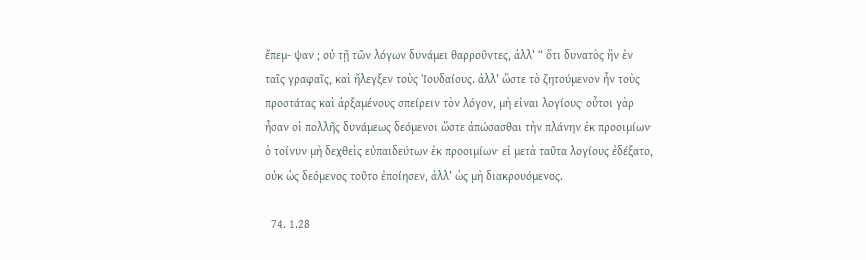ἔπεμ- ψαν ; οὐ τῇ τῶν λόγων δυνάμει θαρροῦντες, ἀλλ’ “ ὅτι δυνατὸς ἢν ἐν ταῖς γραφαῖς, καὶ ἤλεγξεν τοὺς Ἰουδαίους. ἀλλ’ ὥστε τὸ ζητούμενον ἦν τοὺς προστάτας καὶ ἀρξαμένους σπείρειν τὸν λόγον, μὴ εἰναι λογίους· οὗτοι γὰρ ἦσαν οἱ πολλῆς δυνάμεως δεόμενοι ὥστε ἀπώσασθαι τὴν πλάνην ἐκ προοιμίων· ὁ τοίνυν μὴ δεχθεὶς εὐπαιδεύτων ἐκ προοιμίων· εἰ μετὰ ταῦτα λογίους ἐδέξατο, οὐκ ὡς δεόμενος τοῦτο ἐποίησεν, ἀλλ’ ὡς μὴ διακρουόμενος.

  74. 1.28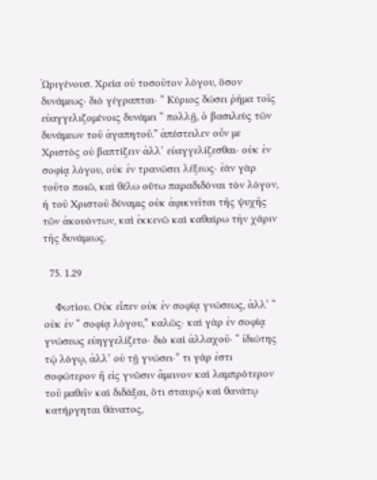Ὠριγένουσ. Χρεία οὐ τοσοῦτον λόγου, ὅσον δυνάμεως· διὸ γέγραπται· “ Κύριος δώσει ῥῆμα τοῖς εὐαγγελιζομένοις δυνάμει “ πολλῇ, ὁ βασιλεὺς τῶν δυνάμεων τοῦ ἀγαπητοῦ.” ἀπέστειλεν οὖν με Χριστὸς οὐ βαπτίζειν ἀλλ’ εὐαγγελίζεσθαι· οὐκ ἐν σοφίᾳ λόγου, οὐκ ἐν τρανώσει λέξεως· ἐὰν γὰρ τοῦτο ποιῶ, καὶ θέλω οὕτω παραδιδόναι τὸν λόγον, ἡ τοῦ Χριστοῦ δύναμις οὐκ ἀφικνεῖται τῆς ψυχῆς τῶν ἀκουόντων, καὶ ἐκκενῶ καὶ καθαίρω τὴν χάριν τῆς δυνάμεως.

  75. 1.29

    Φωτίου. Οὐκ εἶπεν οὐκ ἐν σοφίᾳ γνώσεως, ἀλλ’ “ οὐκ ἐν “ σοφίᾳ λόγου,” καλῶς· καὶ γὰρ ἐν σοφίᾳ γνώσεως εὐηγγελίζετο· διὸ καὶ ἀλλαχοῦ· “ ἰδιώτης τῷ λόγῳ, ἀλλ’ οὐ τῇ γνώσει·” τι γάρ ἐστι σοφώτερον ἣ εἰς γνῶσιν ἄμεινον καὶ λαμπρότερον τοῦ μαθεῖν καὶ διδάξαι, ὅτι σταυρῷ καὶ θανάτῳ κατήργηται θάνατος,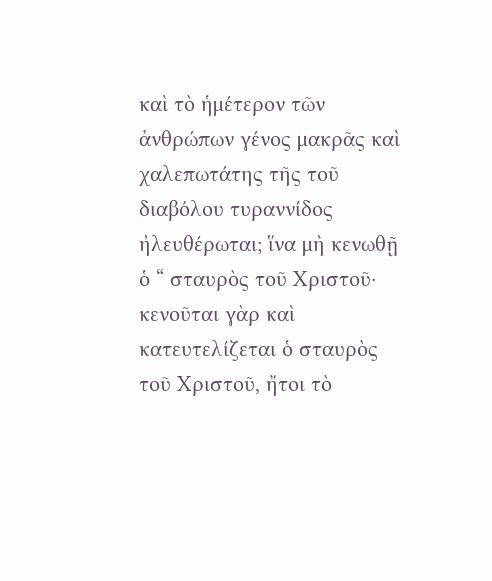καὶ τὸ ἡμέτερον τῶν ἀνθρώπων γένος μακρᾶς καὶ χαλεπωτάτης τῆς τοῦ διαβόλου τυραννίδος ἠλευθέρωται; ἵνα μὴ κενωθῇ ὁ “ σταυρὸς τοῦ Χριστοῦ· κενοῦται γὰρ καὶ κατευτελίζεται ὁ σταυρὸς τοῦ Χριστοῦ, ἤτοι τὸ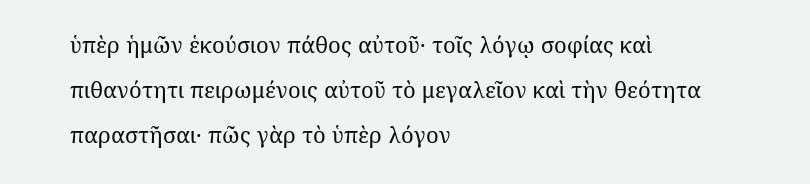ὑπὲρ ἡμῶν ἑκούσιον πάθος αὐτοῦ· τοῖς λόγῳ σοφίας καὶ πιθανότητι πειρωμένοις αὐτοῦ τὸ μεγαλεῖον καὶ τὴν θεότητα παραστῆσαι· πῶς γὰρ τὸ ὑπὲρ λόγον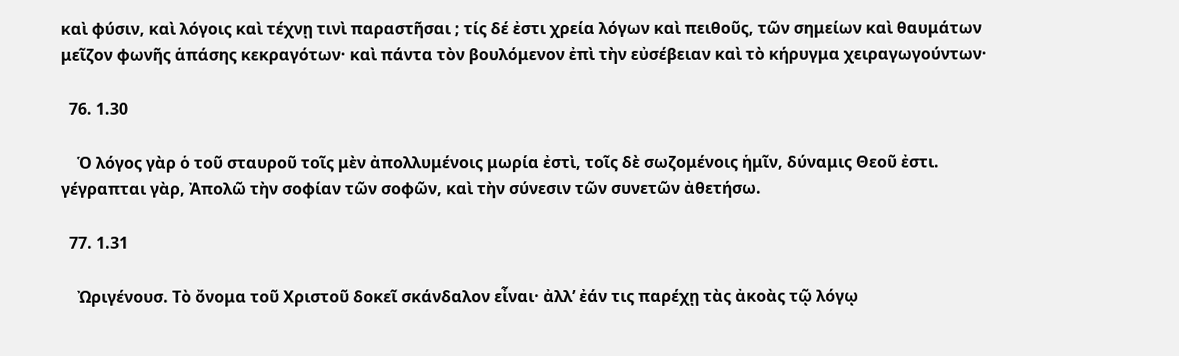καὶ φύσιν, καὶ λόγοις καὶ τέχνῃ τινὶ παραστῆσαι ; τίς δέ ἐστι χρεία λόγων καὶ πειθοῦς, τῶν σημείων καὶ θαυμάτων μεῖζον φωνῆς ἁπάσης κεκραγότων· καὶ πάντα τὸν βουλόμενον ἐπὶ τὴν εὐσέβειαν καὶ τὸ κήρυγμα χειραγωγούντων·

  76. 1.30

    Ὁ λόγος γὰρ ὁ τοῦ σταυροῦ τοῖς μὲν ἀπολλυμένοις μωρία ἐστὶ, τοῖς δὲ σωζομένοις ἡμῖν, δύναμις Θεοῦ ἐστι. γέγραπται γὰρ, Ἀπολῶ τὴν σοφίαν τῶν σοφῶν, καὶ τὴν σύνεσιν τῶν συνετῶν ἀθετήσω.

  77. 1.31

    Ὠριγένουσ. Τὸ ὄνομα τοῦ Χριστοῦ δοκεῖ σκάνδαλον εἶναι· ἀλλ’ ἐάν τις παρέχῃ τὰς ἀκοὰς τῷ λόγῳ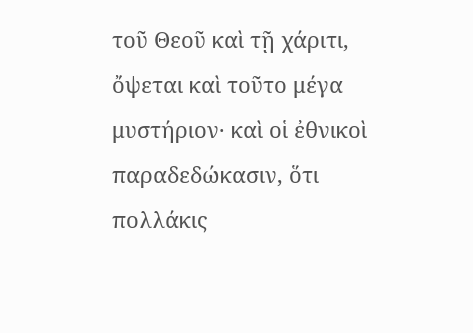τοῦ Θεοῦ καὶ τῇ χάριτι, ὄψεται καὶ τοῦτο μέγα μυστήριον· καὶ οἱ ἐθνικοὶ παραδεδώκασιν, ὅτι πολλάκις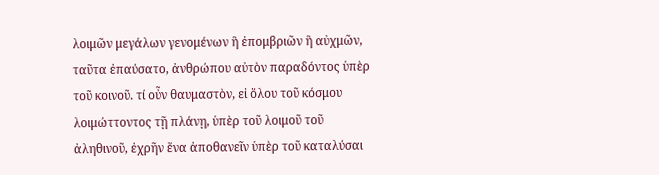λοιμῶν μεγάλων γενομένων ἣ ἐπομβριῶν ἣ αὐχμῶν, ταῦτα ἐπαύσατο, ἀνθρώπου αὐτὸν παραδόντος ὑπὲρ τοῦ κοινοῦ. τί οὖν θαυμαστὸν, εἰ ὅλου τοῦ κόσμου λοιμώττοντος τῇ πλάνῃ, ὑπὲρ τοῦ λοιμοῦ τοῦ ἀληθινοῦ, ἐχρῆν ἕνα ἀποθανεῖν ὑπὲρ τοῦ καταλύσαι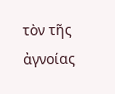τὸν τῆς ἀγνοίας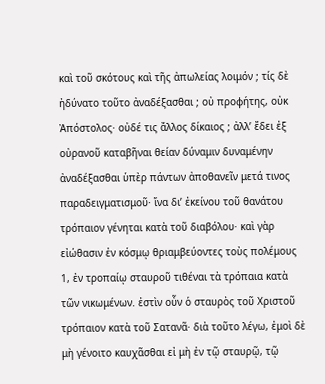καὶ τοῦ σκότους καὶ τῆς ἀπωλείας λοιμόν ; τίς δὲ ἠδύνατο τοῦτο ἀναδέξασθαι ; οὐ προφήτης, οὐκ Ἀπόστολος· οὐδέ τις ἄλλος δίκαιος ; ἀλλ’ ἔδει ἐξ οὐρανοῦ καταβῆναι θείαν δύναμιν δυναμένην ἀναδέξασθαι ὑπὲρ πάντων ἀποθανεῖν μετά τινος παραδειγματισμοῦ· ἵνα δι’ ἐκείνου τοῦ θανάτου τρόπαιον γένηται κατὰ τοῦ διαβόλου· καὶ γὰρ εἰώθασιν ἐν κόσμῳ θριαμβεύοντες τοὺς πολέμους 1, ἐν τροπαίῳ σταυροῦ τιθέναι τὰ τρόπαια κατὰ τῶν νικωμένων. ἐστὶν οὖν ὁ σταυρὸς τοῦ Χριστοῦ τρόπαιον κατὰ τοῦ Σατανᾶ· διὰ τοῦτο λέγω, ἐμοὶ δὲ μὴ γένοιτο καυχᾶσθαι εἰ μὴ ἐν τῷ σταυρῷ, τῷ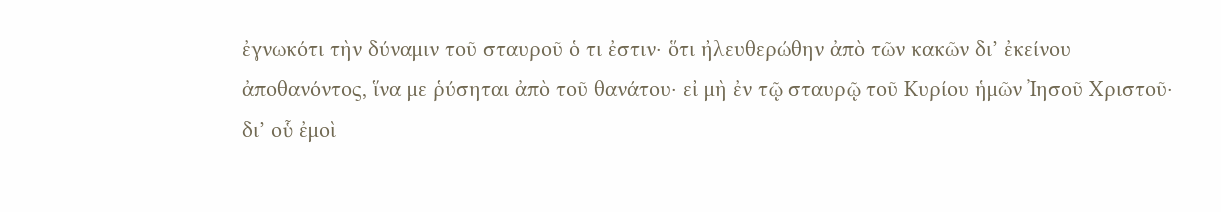ἐγνωκότι τὴν δύναμιν τοῦ σταυροῦ ὁ τι ἐστιν· ὅτι ἠλευθερώθην ἀπὸ τῶν κακῶν δι’ ἐκείνου ἀποθανόντος, ἵνα με ῥύσηται ἀπὸ τοῦ θανάτου· εἰ μὴ ἐν τῷ σταυρῷ τοῦ Κυρίου ἡμῶν Ἰησοῦ Χριστοῦ· δι’ οὗ ἐμοὶ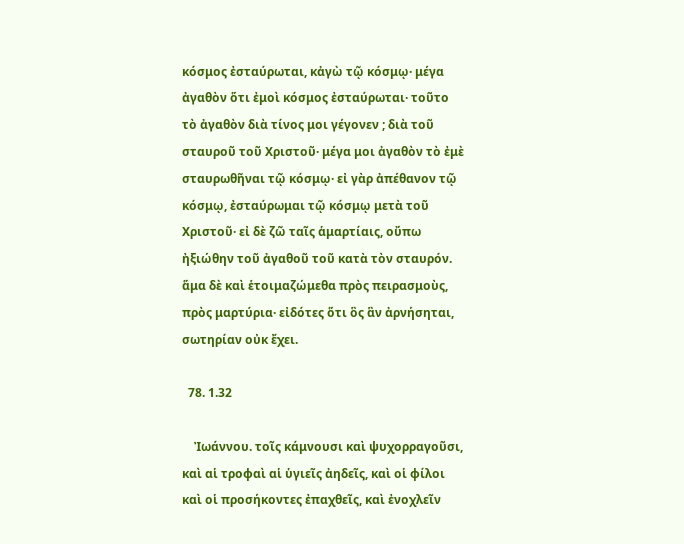κόσμος ἐσταύρωται, κἀγὼ τῷ κόσμῳ· μέγα ἀγαθὸν ὅτι ἐμοὶ κόσμος ἐσταύρωται· τοῦτο τὸ ἀγαθὸν διὰ τίνος μοι γέγονεν ; διὰ τοῦ σταυροῦ τοῦ Χριστοῦ· μέγα μοι ἀγαθὸν τὸ ἐμὲ σταυρωθῆναι τῷ κόσμῳ· εἰ γὰρ ἀπέθανον τῷ κόσμῳ, ἐσταύρωμαι τῷ κόσμῳ μετὰ τοῦ Χριστοῦ· εἰ δὲ ζῶ ταῖς ἁμαρτίαις, οὔπω ἠξιώθην τοῦ ἀγαθοῦ τοῦ κατὰ τὸν σταυρόν. ἅμα δὲ καὶ ἑτοιμαζώμεθα πρὸς πειρασμοὺς, πρὸς μαρτύρια· εἰδότες ὅτι ὃς ἃν ἀρνήσηται, σωτηρίαν οὐκ ἔχει.

  78. 1.32

    Ἰωάννου. τοῖς κάμνουσι καὶ ψυχορραγοῦσι, καὶ αἱ τροφαὶ αἱ ὑγιεῖς ἀηδεῖς, καὶ οἱ φίλοι καὶ οἱ προσήκοντες ἐπαχθεῖς, καὶ ἐνοχλεῖν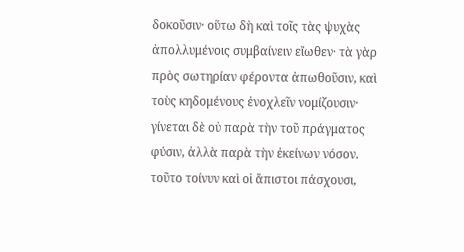δοκοῦσιν· οὕτω δὴ καὶ τοῖς τὰς ψυχὰς ἀπολλυμένοις συμβαίνειν εἴωθεν· τὰ γὰρ πρὸς σωτηρίαν φέροντα ἀπωθοῦσιν, καὶ τοὺς κηδομένους ἐνοχλεῖν νομίζουσιν· γίνεται δὲ οὐ παρὰ τὴν τοῦ πράγματος φύσιν, ἀλλὰ παρὰ τὴν ἐκείνων νόσον. τοῦτο τοίνυν καὶ οἱ ἄπιστοι πάσχουσι,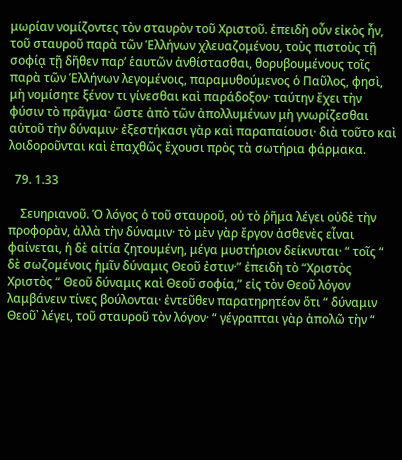μωρίαν νομίζοντες τὸν σταυρὸν τοῦ Χριστοῦ. ἐπειδὴ οὖν εἰκὸς ἦν, τοῦ σταυροῦ παρὰ τῶν Ἑλλήνων χλευαζομένου, τοὺς πιστοὺς τῇ σοφίᾳ τῇ δῆθεν παρ’ ἑαυτῶν ἀνθίστασθαι, θορυβουμένους τοῖς παρὰ τῶν Ἑλλήνων λεγομένοις, παραμυθούμενος ὁ Παῦλος, φησὶ, μὴ νομίσητε ξένον τι γίνεσθαι καὶ παράδοξον· ταύτην ἔχει τὴν φύσιν τὸ πρᾶγμα· ὥστε ἀπὸ τῶν ἀπολλυμένων μὴ γνωρίζεσθαι αὐτοῦ τὴν δύναμιν· ἐξεστήκασι γὰρ καὶ παραπαίουσι· διὰ τοῦτο καὶ λοιδοροῦνται καὶ ἐπαχθῶς ἔχουσι πρὸς τὰ σωτήρια φάρμακα.

  79. 1.33

    Σευηριανοῦ. Ὁ λόγος ὁ τοῦ σταυροῦ, οὐ τὸ ῥῆμα λέγει οὐδὲ τὴν προφορὰν, ἀλλὰ τὴν δύναμιν· τὸ μὲν γὰρ ἔργον ἀσθενὲς εἶναι φαίνεται, ἡ δὲ αἰτία ζητουμένη, μέγα μυστήριον δείκνυται· “ τοῖς “ δὲ σωζομένοις ἡμῖν δύναμις Θεοῦ ἐστιν·” ἐπειδὴ τὸ “Χριστὸς Χριστὸς “ Θεοῦ δύναμις καὶ Θεοῦ σοφία,” εἰς τὸν Θεοῦ λόγον λαμβάνειν τίνες βούλονται· ἐντεῦθεν παρατηρητέον ὅτι “ δύναμιν Θεοῦ᾿ λέγει, τοῦ σταυροῦ τὸν λόγον· “ γέγραπται γὰρ ἀπολῶ τὴν “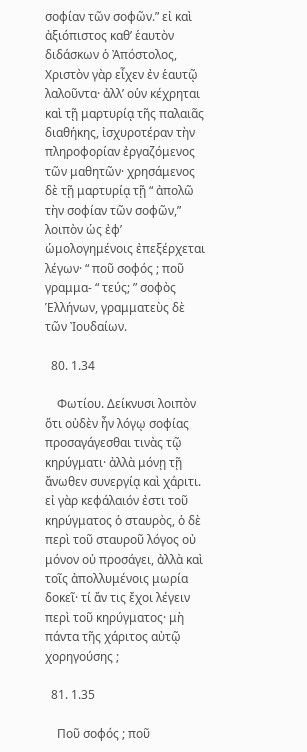σοφίαν τῶν σοφῶν.” εἰ καὶ ἀξιόπιστος καθ’ ἑαυτὸν διδάσκων ὁ Ἀπόστολος, Χριστὸν γὰρ εἶχεν ἐν ἑαυτῷ λαλοῦντα· ἀλλ’ οὑν κέχρηται καὶ τῇ μαρτυρίᾳ τῆς παλαιᾶς διαθήκης, ἰσχυροτέραν τὴν πληροφορίαν ἐργαζόμενος τῶν μαθητῶν· χρησάμενος δὲ τῇ μαρτυρίᾳ τῇ “ ἀπολῶ τὴν σοφίαν τῶν σοφῶν,” λοιπὸν ὡς ἐφ’ ὡμολογημένοις ἐπεξέρχεται λέγων· “ ποῦ σοφός ; ποῦ γραμμα- “ τεύς; ” σοφὸς Ἑλλήνων, γραμματεὺς δὲ τῶν Ἰουδαίων.

  80. 1.34

    Φωτίου. Δείκνυσι λοιπὸν ὅτι οὐδὲν ἦν λόγῳ σοφίας προσαγάγεσθαι τινὰς τῷ κηρύγματι· ἀλλὰ μόνῃ τῇ ἄνωθεν συνεργίᾳ καὶ χάριτι. εἰ γὰρ κεφάλαιόν ἐστι τοῦ κηρύγματος ὁ σταυρὸς, ὁ δὲ περὶ τοῦ σταυροῦ λόγος οὐ μόνον οὐ προσάγει, ἀλλὰ καὶ τοῖς ἀπολλυμένοις μωρία δοκεῖ· τί ἄν τις ἔχοι λέγειν περὶ τοῦ κηρύγματος· μὴ πάντα τῆς χάριτος αὐτῷ χορηγούσης ;

  81. 1.35

    Ποῦ σοφός ; ποῦ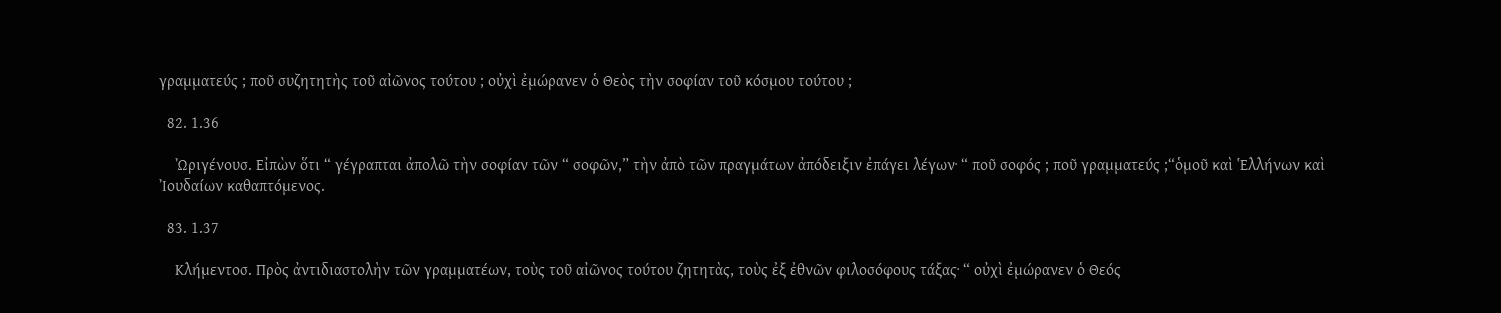γραμματεύς ; ποῦ συζητητὴς τοῦ αἰῶνος τούτου ; οὐχὶ ἐμώρανεν ὁ Θεὸς τὴν σοφίαν τοῦ κόσμου τούτου ;

  82. 1.36

    Ὠριγένουσ. Εἰπὼν ὅτι “ γέγραπται ἀπολῶ τὴν σοφίαν τῶν “ σοφῶν,” τὴν ἀπὸ τῶν πραγμάτων ἀπόδειξιν ἐπάγει λέγων· “ ποῦ σοφός ; ποῦ γραμματεύς ;“ὁμοῦ καὶ Ἑλλήνων καὶ Ἰουδαίων καθαπτόμενος.

  83. 1.37

    Κλήμεντοσ. Πρὸς ἀντιδιαστολὴν τῶν γραμματέων, τοὺς τοῦ αἰῶνος τούτου ζητητὰς, τοὺς ἐξ ἐθνῶν φιλοσόφους τάξας· “ οὐχὶ ἐμώρανεν ὁ Θεός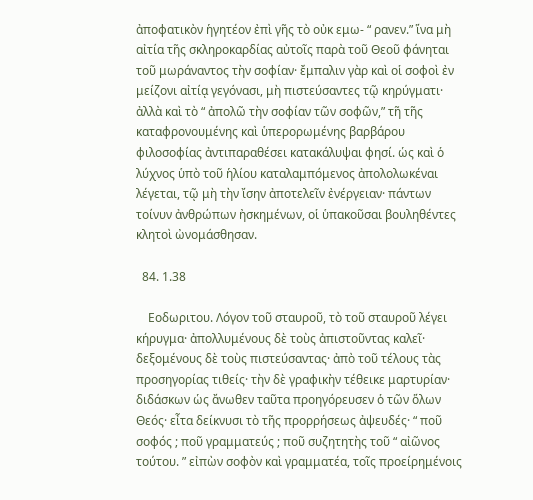ἀποφατικὸν ἡγητέον ἐπὶ γῆς τὸ οὐκ εμω- “ ρανεν.” ἵνα μὴ αἰτία τῆς σκληροκαρδίας αὐτοῖς παρὰ τοῦ Θεοῦ φάνηται τοῦ μωράναντος τὴν σοφίαν· ἔμπαλιν γὰρ καὶ οἱ σοφοὶ ἐν μείζονι αἰτίᾳ γεγόνασι, μὴ πιστεύσαντες τῷ κηρύγματι· ἀλλὰ καὶ τὸ “ ἀπολῶ τὴν σοφίαν τῶν σοφῶν,” τῆ τῆς καταφρονουμένης καὶ ὑπερορωμένης βαρβάρου φιλοσοφίας ἀντιπαραθέσει κατακάλυψαι φησί. ὡς καὶ ὁ λύχνος ὑπὸ τοῦ ἡλίου καταλαμπόμενος ἀπολολωκέναι λέγεται, τῷ μὴ τὴν ἴσην ἀποτελεῖν ἐνέργειαν· πάντων τοίνυν ἀνθρώπων ἠσκημένων, οἱ ὑπακοῦσαι βουληθέντες κλητοὶ ὠνομάσθησαν.

  84. 1.38

    Εοδωριτου. Λόγον τοῦ σταυροῦ, τὸ τοῦ σταυροῦ λέγει κήρυγμα· ἀπολλυμένους δὲ τοὺς ἀπιστοῦντας καλεῖ· δεξομένους δὲ τοὺς πιστεύσαντας· ἀπὸ τοῦ τέλους τὰς προσηγορίας τιθείς· τὴν δὲ γραφικὴν τέθεικε μαρτυρίαν· διδάσκων ὡς ἄνωθεν ταῦτα προηγόρευσεν ὁ τῶν ὅλων Θεός· εἶτα δείκνυσι τὸ τῆς προρρήσεως ἀψευδές· “ ποῦ σοφός ; ποῦ γραμματεύς ; ποῦ συζητητὴς τοῦ “ αἰῶνος τούτου. ” εἰπὼν σοφὸν καὶ γραμματέα, τοῖς προείρημένοις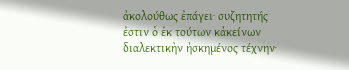ἀκολούθως ἐπάγει· συζητητής ἐστιν ὁ ἐκ τούτων κἀκείνων διαλεκτικὴν ἠσκημένος τέχνην·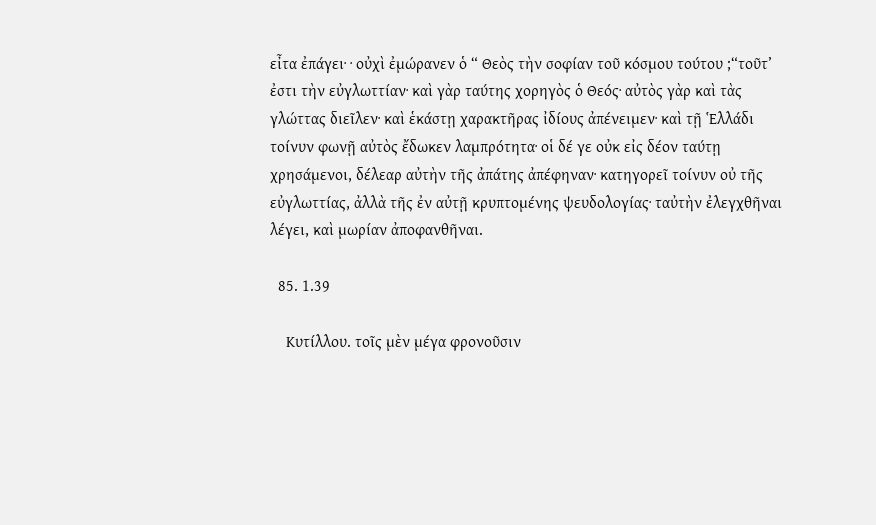εἶτα ἐπάγει· · οὐχὶ ἐμώρανεν ὁ “ Θεὸς τὴν σοφίαν τοῦ κόσμου τούτου ;“τοῦτ’ ἐστι τὴν εὐγλωττίαν· καὶ γὰρ ταύτης χορηγὸς ὁ Θεός· αὐτὸς γὰρ καὶ τὰς γλώττας διεῖλεν· καὶ ἑκάστῃ χαρακτῆρας ἰδίους ἀπένειμεν· καὶ τῇ Ἑλλάδι τοίνυν φωνῇ αὐτὸς ἔδωκεν λαμπρότητα· οἱ δέ γε οὐκ εἰς δέον ταύτῃ χρησάμενοι, δέλεαρ αὐτὴν τῆς ἀπάτης ἀπέφηναν· κατηγορεῖ τοίνυν οὐ τῆς εὐγλωττίας, ἀλλὰ τῆς ἐν αὐτῇ κρυπτομένης ψευδολογίας· ταὐτὴν ἐλεγχθῆναι λέγει, καὶ μωρίαν ἀποφανθῆναι.

  85. 1.39

    Κυτίλλου. τοῖς μὲν μέγα φρονοῦσιν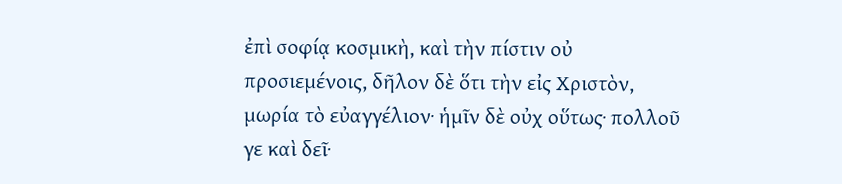ἐπὶ σοφίᾳ κοσμικὴ, καὶ τὴν πίστιν οὐ προσιεμένοις, δῆλον δὲ ὅτι τὴν εἰς Χριστὸν, μωρία τὸ εὐαγγέλιον· ἡμῖν δὲ οὐχ οὕτως· πολλοῦ γε καὶ δεῖ·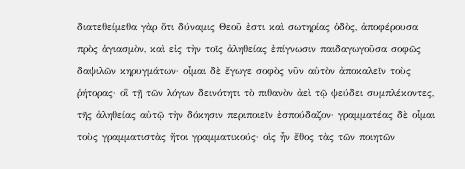διατεθείμεθα γὰρ ὅτι δύναμις Θεοῦ ἐστι καὶ σωτηρίας ὁδὸς, ἀποφέρουσα πρὸς ἁγιασμὸν, καὶ εἰς τὴν τοῖς ἀληθείας ἐπίγνωσιν παιδαγωγοῦσα σοφῶς δαψιλῶν κηρυγμάτων· οἶμαι δὲ ἔγωγε σοφὸς νῦν αὐτὸν ἀποκαλεῖν τοὺς ῥήτορας· οἳ τῇ τῶν λόγων δεινότητι τὸ πιθανὸν ἀεὶ τῷ ψεύδει συμπλέκοντες, τῆς ἀληθείας αὐτῷ τὴν δόκησιν περιποιεῖν ἐσπούδαζον· γραμματέας δὲ οἶμαι τοὺς γραμματιστὰς ἤτοι γραμματικούς· οἱς ἦν ἔθος τὰς τῶν ποιητῶν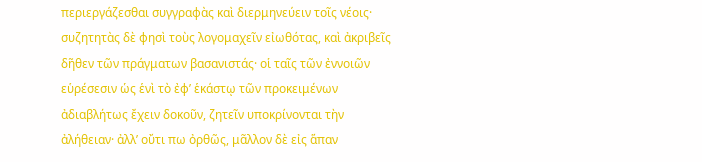περιεργάζεσθαι συγγραφὰς καὶ διερμηνεύειν τοῖς νέοις· συζητητὰς δὲ φησὶ τοὺς λογομαχεῖν εἰωθότας, καὶ ἀκριβεῖς δῆθεν τῶν πράγματων βασανιστάς· οἱ ταῖς τῶν ἐννοιῶν εὑρέσεσιν ὡς ἑνὶ τὸ ἐφ’ ἑκάστῳ τῶν προκειμένων ἀδιαβλήτως ἔχειν δοκοῦν, ζητεῖν υποκρίνονται τὴν ἀλήθειαν· ἀλλ’ οὔτι πω ὀρθῶς, μᾶλλον δὲ εἰς ἅπαν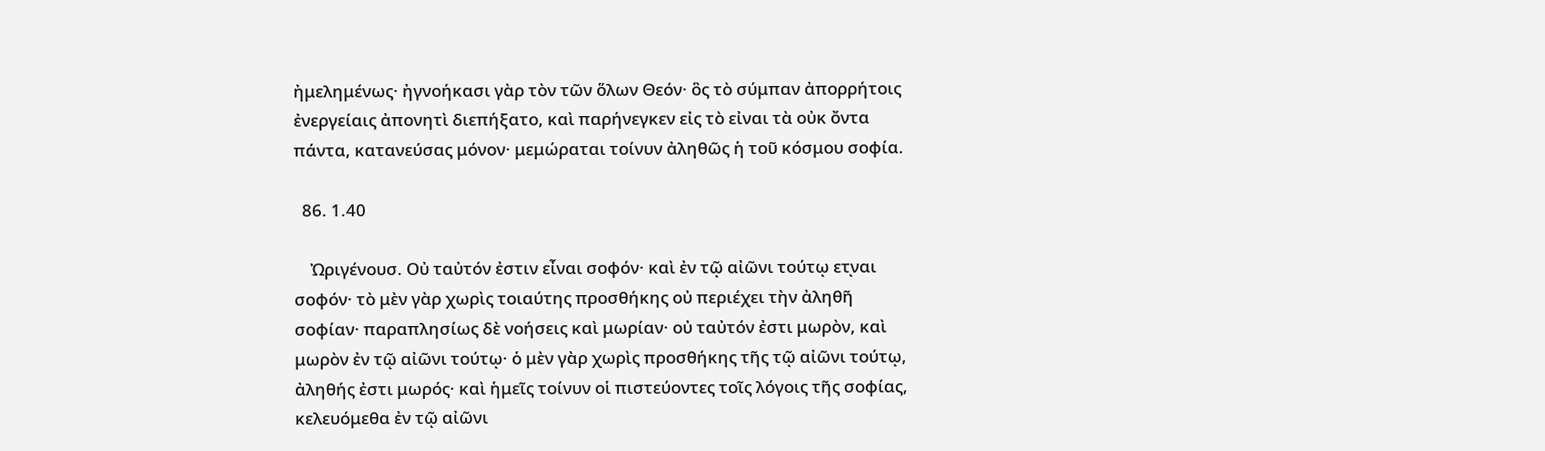ἠμελημένως· ἠγνοήκασι γὰρ τὸν τῶν ὅλων Θεόν· ὃς τὸ σύμπαν ἀπορρήτοις ἐνεργείαις ἀπονητὶ διεπήξατο, καὶ παρήνεγκεν εἰς τὸ εἰναι τὰ οὐκ ὄντα πάντα, κατανεύσας μόνον· μεμώραται τοίνυν ἀληθῶς ἡ τοῦ κόσμου σοφία.

  86. 1.40

    Ὠριγένουσ. Οὐ ταὐτόν ἐστιν εἶναι σοφόν· καὶ ἐν τῷ αἰῶνι τούτῳ ετͅναι σοφόν· τὸ μὲν γὰρ χωρὶς τοιαύτης προσθήκης οὐ περιέχει τὴν ἀληθῆ σοφίαν· παραπλησίως δὲ νοήσεις καὶ μωρίαν· οὐ ταὐτόν ἐστι μωρὸν, καὶ μωρὸν ἐν τῷ αἰῶνι τούτῳ· ὁ μὲν γὰρ χωρὶς προσθήκης τῆς τῷ αἰῶνι τούτῳ, ἀληθής ἐστι μωρός· καὶ ἡμεῖς τοίνυν οἱ πιστεύοντες τοῖς λόγοις τῆς σοφίας, κελευόμεθα ἐν τῷ αἰῶνι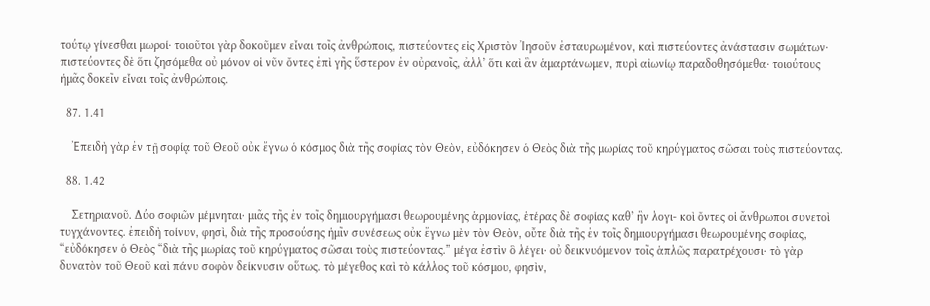τούτῳ γίνεσθαι μωροί· τοιοῦτοι γὰρ δοκοῦμεν εἶναι τοῖς ἀνθρώποις, πιστεύοντες εἰς Χριστὸν Ἰησοῦν ἐσταυρωμένον, καὶ πιστεύοντες ἀνάστασιν σωμάτων· πιστεύοντες δὲ ὅτι ζησόμεθα οὐ μόνον οἱ νῦν ὄντες ἐπὶ γῆς ὕστερον ἐν οὐρανοῖς, ἀλλ’ ὅτι καὶ ἃν ἁμαρτάνωμεν, πυρὶ αἰωνίῳ παραδοθησόμεθα· τοιούτους ἡμᾶς δοκεῖν εἶναι τοῖς ἀνθρώποις.

  87. 1.41

    Ἐπειδὴ γὰρ ἐν τῇ σοφίᾳ τοῦ Θεοῦ οὐκ ἔγνω ὁ κόσμος διὰ τῆς σοφίας τὸν Θεὸν, εὐδόκησεν ὁ Θεὸς διὰ τῆς μωρίας τοῦ κηρύγματος σῶσαι τοὺς πιστεύοντας.

  88. 1.42

    Σετηριανοῦ. Δύο σοφιῶν μέμνηται· μιᾶς τῆς ἐν τοῖς δημιουργήμασι θεωρουμένης ἁρμονίας, ἑτέρας δὲ σοφίας καθ’ ἣν λογι- κοὶ ὄντες οἱ ἄνθρωποι συνετοὶ τυγχάνοντες. ἐπειδὴ τοίνυν, φησὶ, διὰ τῆς προσούσης ἡμῖν συνέσεως οὐκ ἔγνω μὲν τὸν Θεὸν, οὔτε διὰ τῆς ἐν τοῖς δημιουργήμασι θεωρουμένης σοφίας, “εὐδόκησεν ὁ Θεὸς “διὰ τῆς μωρίας τοῦ κηρύγματος σῶσαι τοὺς πιστεύοντας.” μέγα ἐστὶν ὃ λέγει· οὐ δεικνυόμενον τοῖς ἁπλῶς παρατρέχουσι· τὸ γὰρ δυνατὸν τοῦ Θεοῦ καὶ πάνυ σοφὸν δείκνυσιν οὕτως. τὸ μέγεθος καὶ τὸ κάλλος τοῦ κόσμου, φησὶν,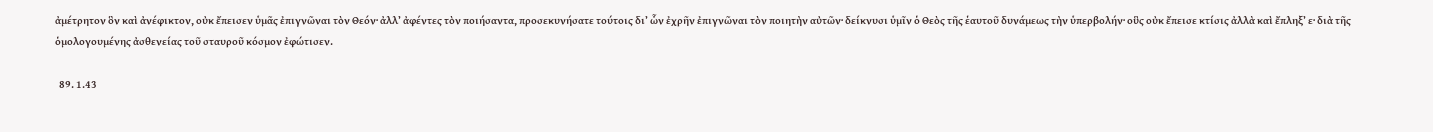ἀμέτρητον ὃν καὶ ἀνέφικτον, οὐκ ἔπεισεν ὑμᾶς ἐπιγνῶναι τὸν Θεόν· ἀλλ’ ἀφέντες τὸν ποιήσαντα, προσεκυνήσατε τούτοις δι’ ὧν ἐχρῆν ἐπιγνῶναι τὸν ποιητὴν αὐτῶν· δείκνυσι ὑμῖν ὁ Θεὸς τῆς ἑαυτοῦ δυνάμεως τὴν ὑπερβολήν· οὓς οὐκ ἔπεισε κτίσις ἀλλὰ καὶ ἔπληξ’ ε· διὰ τῆς ὁμολογουμένης ἀσθενείας τοῦ σταυροῦ κόσμον ἐφώτισεν.

  89. 1.43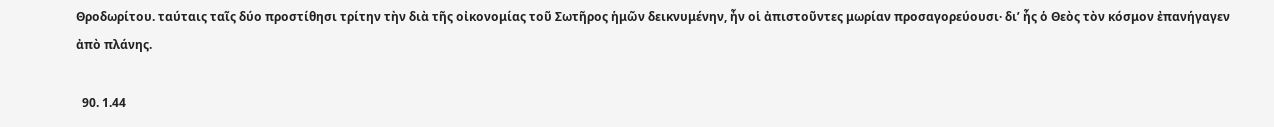Θροδωρίτου. ταύταις ταῖς δύο προστίθησι τρίτην τὴν διὰ τῆς οἰκονομίας τοῦ Σωτῆρος ἡμῶν δεικνυμένην, ἦν οἱ ἀπιστοῦντες μωρίαν προσαγορεύουσι· δι’ ἧς ὁ Θεὸς τὸν κόσμον ἐπανήγαγεν ἀπὸ πλάνης.

  90. 1.44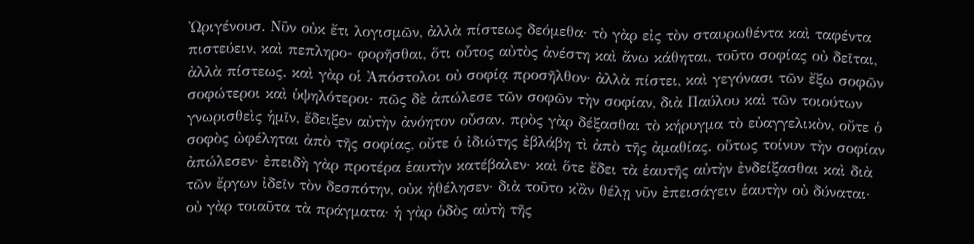Ὠριγένουσ. Νῦν οὐκ ἔτι λογισμῶν, ἀλλὰ πίστεως δεόμεθα· τὸ γὰρ εἰς τὸν σταυρωθέντα καὶ ταφέντα πιστεύειν, καὶ πεπληρο- φορῆσθαι, ὅτι οὗτος αὐτὸς ἀνέστη καὶ ἄνω κάθηται, τοῦτο σοφίας οὐ δεῖται, ἀλλὰ πίστεως. καὶ γὰρ οἱ Ἀπόστολοι οὐ σοφίᾳ προσῆλθον· ἀλλὰ πίστει, καὶ γεγόνασι τῶν ἔξω σοφῶν σοφώτεροι καὶ ὑψηλότεροι· πῶς δὲ ἀπώλεσε τῶν σοφῶν τὴν σοφίαν, διὰ Παύλου καὶ τῶν τοιούτων γνωρισθεὶς ἡμῖν, ἔδειξεν αὐτὴν ἀνόητον οὖσαν. πρὸς γὰρ δέξασθαι τὸ κήρυγμα τὸ εὐαγγελικὸν, οὔτε ὁ σοφὸς ὠφέληται ἀπὸ τῆς σοφίας, οὔτε ὁ ἰδιώτης ἐβλάβη τὶ ἀπὸ τῆς ἀμαθίας. οὕτως τοίνυν τὴν σοφίαν ἀπώλεσεν· ἐπειδὴ γὰρ προτέρα ἑαυτὴν κατέβαλεν· καὶ ὅτε ἔδει τὰ ἑαυτῆς αὐτὴν ἐνδείξασθαι καὶ διὰ τῶν ἔργων ἰδεῖν τὸν δεσπότην, οὐκ ἠθέλησεν· διὰ τοῦτο κ᾿ἂν θέλῃ νῦν ἐπεισάγειν ἑαυτὴν οὐ δύναται· οὐ γὰρ τοιαῦτα τὰ πράγματα· ἡ γὰρ ὁδὸς αὐτὴ τῆς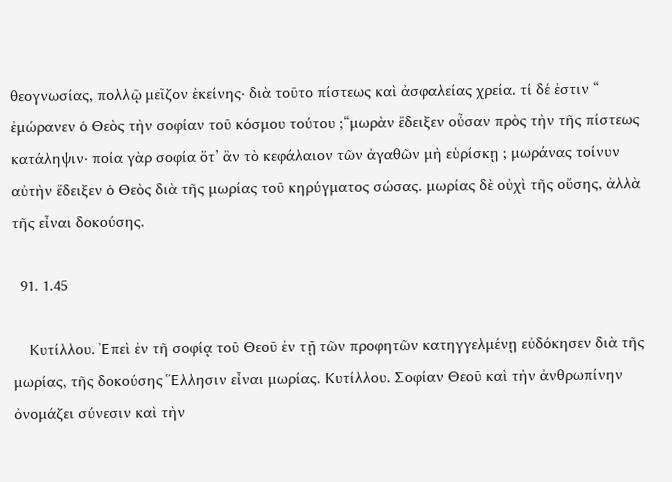θεογνωσίας, πολλῷ μεῖζον ἐκείνης· διὰ τοῦτο πίστεως καὶ ἀσφαλείας χρεία. τί δέ ἐστιν “ ἐμώρανεν ὁ Θεὸς τὴν σοφίαν τοῦ κόσμου τούτου ;“μωρὰν ἔδειξεν οὖσαν πρὸς τὴν τῆς πίστεως κατάληψιν· ποία γὰρ σοφία ὅτ’ ἂν τὸ κεφάλαιον τῶν ἀγαθῶν μὴ εὑρίσκῃ ; μωράνας τοίνυν αὐτὴν ἔδειξεν ὁ Θεὸς διὰ τῆς μωρίας τοῦ κηρύγματος σώσας. μωρίας δὲ οὐχὶ τῆς οὔσης, ἀλλὰ τῆς εἶναι δοκούσης.

  91. 1.45

    Κυτίλλου. Ἐπεὶ ἐν τῆ σοφίᾳ τοῦ Θεοῦ ἐν τῇ τῶν προφητῶν κατηγγελμένῃ εὐδόκησεν διὰ τῆς μωρίας, τῆς δοκούσης Ἕλλησιν εἶναι μωρίας. Κυτίλλου. Σοφίαν Θεοῦ καὶ τὴν ἀνθρωπίνην ὀνομάζει σύνεσιν καὶ τὴν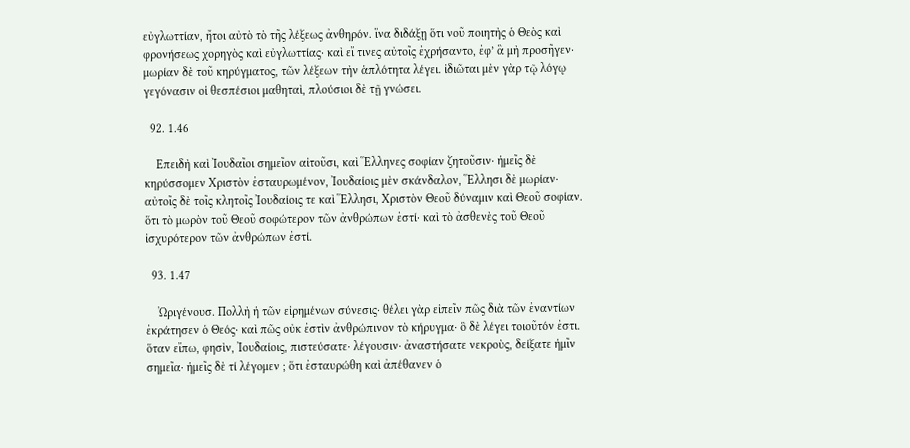εὐγλωττίαν, ἤτοι αὐτὸ τὸ τῆς λέξεως ἀνθηρόν. ἵνα διδάξῃ ὅτι νοῦ ποιητὴς ὁ Θεὸς καὶ φρονήσεως χορηγὸς καὶ εὐγλωττίας· καὶ εἴ τινες αὐτοῖς ἐχρήσαντο, ἐφ’ ἃ μὴ προσῆγεν· μωρίαν δὲ τοῦ κηρύγματος, τῶν λέξεων τὴν ἁπλότητα λέγει. ἰδιῶται μὲν γὰρ τῷ λόγῳ γεγόνασιν οἱ θεσπέσιοι μαθηταὶ, πλούσιοι δὲ τῇ γνώσει.

  92. 1.46

    Επειδὴ καὶ Ἰουδαῖοι σημεῖον αἰτοῦσι, καὶ Ἕλληνες σοφίαν ζητοῦσιν· ἡμεῖς δὲ κηρύσσομεν Χριστὸν ἐσταυρωμένον, Ἰουδαίοις μὲν σκάνδαλον, Ἕλλησι δὲ μωρίαν· αὐτοῖς δὲ τοῖς κλητοῖς Ἰουδαίοις τε καὶ Ἕλλησι, Χριστὸν Θεοῦ δύναμιν καὶ Θεοῦ σοφίαν. ὅτι τὸ μωρὸν τοῦ Θεοῦ σοφώτερον τῶν ἀνθρώπων ἐστί· καὶ τὸ ἀσθενὲς τοῦ Θεοῦ ἰσχυρότερον τῶν ἀνθρώπων ἐστί.

  93. 1.47

    Ὠριγένουσ. Πολλὴ ἡ τῶν εἰρημένων σύνεσις· θέλει γὰρ εἰπεῖν πῶς διὰ τῶν ἐναντίων ἐκράτησεν ὁ Θεός· καὶ πῶς οὐκ ἐστὶν ἀνθρώπινον τὸ κήρυγμα· ὃ δὲ λέγει τοιοῦτόν ἐστι. ὅταν εἴπω, φησὶν, Ἰουδαίοις, πιστεύσατε· λέγουσιν· ἀναστήσατε νεκροὺς, δείξατε ἡμῖν σημεῖα· ἡμεῖς δὲ τί λέγομεν ; ὅτι ἐσταυρώθη καὶ ἀπέθανεν ὁ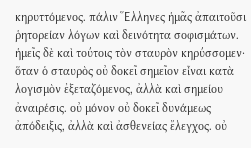κηρυττόμενος. πάλιν Ἕλληνες ἡμᾶς ἀπαιτοῦσι ῥητορείαν λόγων καὶ δεινότητα σοφισμάτων. ἡμεῖς δὲ καὶ τούτοις τὸν σταυρὸν κηρύσσομεν· ὅταν ὁ σταυρὸς οὐ δοκεῖ σημεῖον εἶναι κατὰ λογισμὸν ἐξεταζόμενος, ἀλλὰ καὶ σημείου ἀναιρέσις. οὐ μόνον οὐ δοκεῖ δυνάμεως ἀπόδειξις, ἀλλὰ καὶ ἀσθενείας ἔλεγχος. οὐ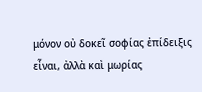μόνον οὐ δοκεῖ σοφίας ἐπίδειξις εἶναι, ἀλλὰ καὶ μωρίας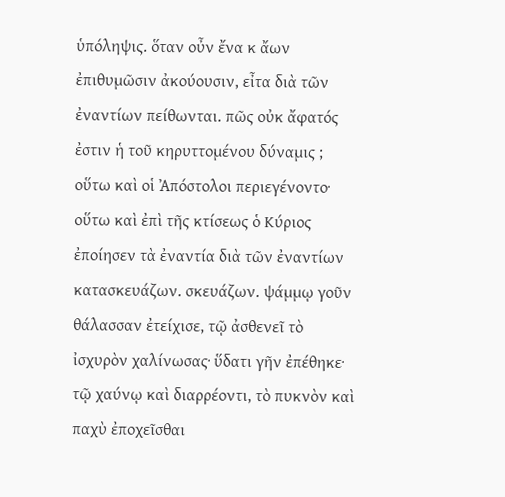ὑπόληψις. ὅταν οὖν ἔνα κ ἄων ἐπιθυμῶσιν ἀκούουσιν, εἶτα διὰ τῶν ἐναντίων πείθωνται. πῶς οὐκ ἄφατός ἐστιν ἡ τοῦ κηρυττομένου δύναμις ; οὕτω καὶ οἱ Ἀπόστολοι περιεγένοντο· οὕτω καὶ ἐπὶ τῆς κτίσεως ὁ Κύριος ἐποίησεν τὰ ἐναντία διὰ τῶν ἐναντίων κατασκευάζων. σκευάζων. ψάμμῳ γοῦν θάλασσαν ἐτείχισε, τῷ ἀσθενεῖ τὸ ἰσχυρὸν χαλίνωσας· ὕδατι γῆν ἐπέθηκε· τῷ χαύνῳ καὶ διαρρέοντι, τὸ πυκνὸν καὶ παχὺ ἐποχεῖσθαι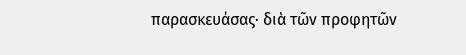παρασκευάσας· διὰ τῶν προφητῶν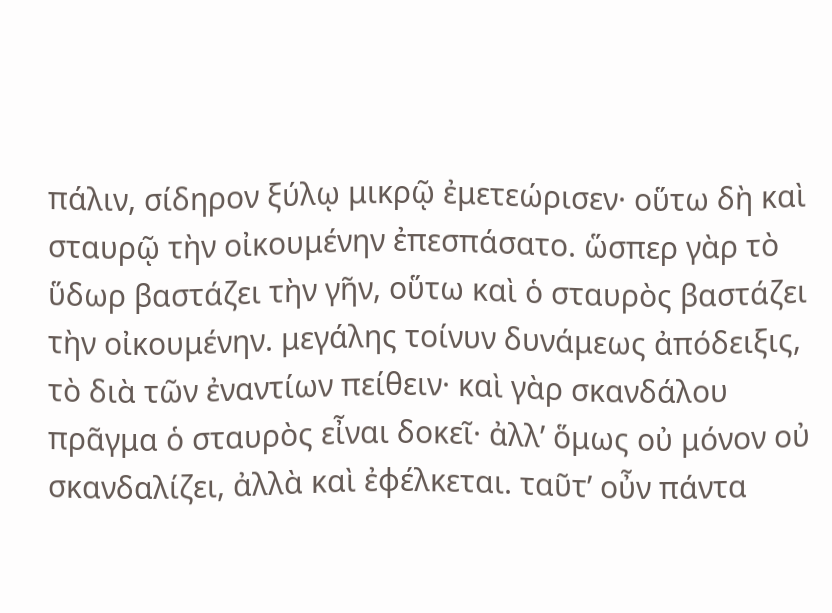πάλιν, σίδηρον ξύλῳ μικρῷ ἐμετεώρισεν· οὕτω δὴ καὶ σταυρῷ τὴν οἰκουμένην ἐπεσπάσατο. ὥσπερ γὰρ τὸ ὕδωρ βαστάζει τὴν γῆν, οὕτω καὶ ὁ σταυρὸς βαστάζει τὴν οἰκουμένην. μεγάλης τοίνυν δυνάμεως ἀπόδειξις, τὸ διὰ τῶν ἐναντίων πείθειν· καὶ γὰρ σκανδάλου πρᾶγμα ὁ σταυρὸς εἶναι δοκεῖ· ἀλλ’ ὅμως οὐ μόνον οὐ σκανδαλίζει, ἀλλὰ καὶ ἐφέλκεται. ταῦτ’ οὖν πάντα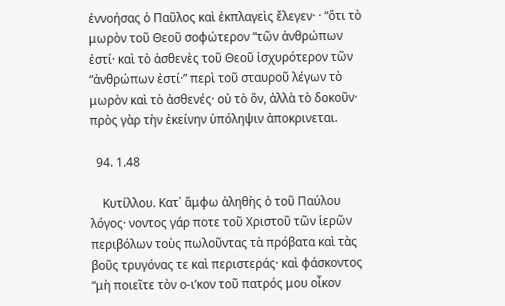ἐννοήσας ὁ Παῦλος καὶ ἐκπλαγεὶς ἔλεγεν· · “ὅτι τὸ μωρὸν τοῦ Θεοῦ σοφώτερον “τῶν ἀνθρώπων ἐστί· καὶ τὸ ἀσθενὲς τοῦ Θεοῦ ἰσχυρότερον τῶν “ἀνθρώπων ἐστί·” περὶ τοῦ σταυροῦ λέγων τὸ μωρὸν καὶ τὸ ἀσθενές· οὐ τὸ ὂν, ἀλλὰ τὸ δοκοῦν· πρὸς γὰρ τὴν ἐκείνην ὑπόληψιν ἀποκρινεται.

  94. 1.48

    Κυτίλλου. Κατ᾿ ἄμφω ἀληθὴς ὁ τοῦ Παύλου λόγος· νοντος γάρ ποτε τοῦ Χριστοῦ τῶν ἱερῶν περιβόλων τοὺς πωλοῦντας τὰ πρόβατα καὶ τὰς βοῦς τρυγόνας τε καὶ περιστεράς· καὶ φάσκοντος “μὴ ποιεῖτε τὸν ο-ι’κον τοῦ πατρός μου οἶκον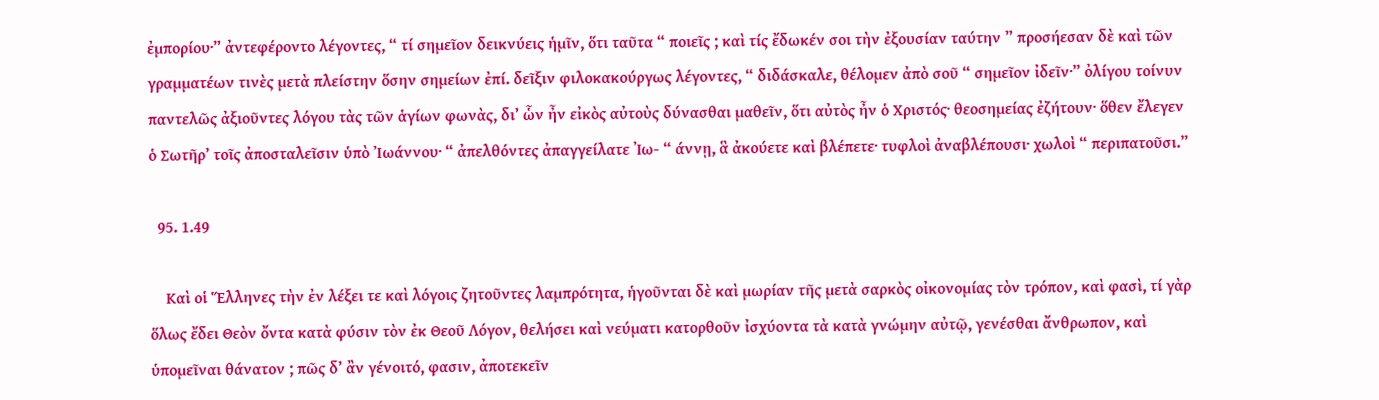ἐμπορίου·” ἀντεφέροντο λέγοντες, “ τί σημεῖον δεικνύεις ἡμῖν, ὅτι ταῦτα “ ποιεῖς ; καὶ τίς ἔδωκέν σοι τὴν ἐξουσίαν ταύτην ” προσήεσαν δὲ καὶ τῶν γραμματέων τινὲς μετὰ πλείστην ὅσην σημείων ἐπί. δεῖξιν φιλοκακούργως λέγοντες, “ διδάσκαλε, θέλομεν ἀπὸ σοῦ “ σημεῖον ἰδεῖν·” ὀλίγου τοίνυν παντελῶς ἀξιοῦντες λόγου τὰς τῶν ἁγίων φωνὰς, δι’ ὧν ἦν εἰκὸς αὐτοὺς δύνασθαι μαθεῖν, ὅτι αὐτὸς ἦν ὁ Χριστός· θεοσημείας ἐζήτουν· ὅθεν ἔλεγεν ὁ Σωτῆρ’ τοῖς ἀποσταλεῖσιν ὑπὸ Ἰωάννου· “ ἀπελθόντες ἀπαγγείλατε ᾿Ιω- “ άννῃ, ἃ ἀκούετε καὶ βλέπετε· τυφλοὶ ἀναβλέπουσι· χωλοὶ “ περιπατοῦσι.”

  95. 1.49

    Καὶ οἱ Ἕλληνες τὴν ἐν λέξει τε καὶ λόγοις ζητοῦντες λαμπρότητα, ἡγοῦνται δὲ καὶ μωρίαν τῆς μετὰ σαρκὸς οἰκονομίας τὸν τρόπον, καὶ φασὶ, τί γὰρ ὅλως ἔδει Θεὸν ὄντα κατὰ φύσιν τὸν ἐκ Θεοῦ Λόγον, θελήσει καὶ νεύματι κατορθοῦν ἰσχύοντα τὰ κατὰ γνώμην αὐτῷ, γενέσθαι ἄνθρωπον, καὶ ὑπομεῖναι θάνατον ; πῶς δ’ ἂν γένοιτό, φασιν, ἀποτεκεῖν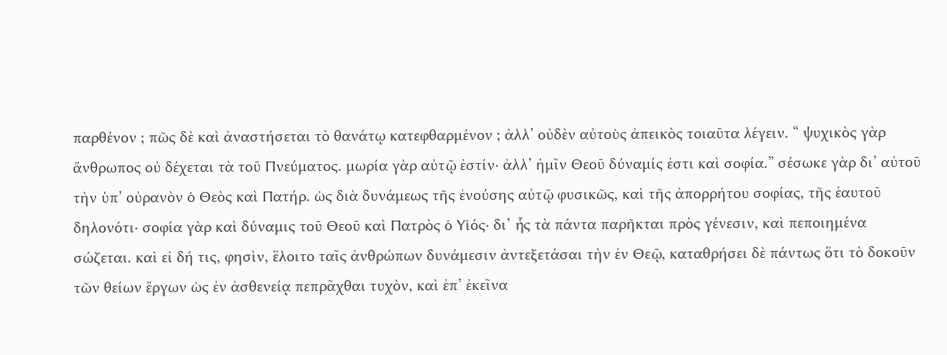παρθένον ; πῶς δὲ καὶ ἀναστήσεται τὸ θανάτῳ κατεφθαρμένον ; ἀλλ’ οὐδὲν αὐτοὺς ἀπεικὸς τοιαῦτα λέγειν. “ ψυχικὸς γὰρ ἄνθρωπος οὐ δέχεται τὰ τοῦ Πνεύματος. μωρία γὰρ αὐτῷ ἐστίν· ἀλλ’ ἡμῖν Θεοῦ δύναμίς ἐστι καὶ σοφία.” σέσωκε γὰρ δι’ αὐτοῦ τὴν ὑπ’ οὐρανὸν ὁ Θεὸς καὶ Πατήρ. ὡς διὰ δυνάμεως τῆς ἐνούσης αὐτῷ φυσικῶς, καὶ τῆς ἀπορρήτου σοφίας, τῆς ἑαυτοῦ δηλονότι· σοφία γὰρ καὶ δύναμις τοῦ Θεοῦ καὶ Πατρὸς ὁ Υἱός· δι’ ἧς τὰ πάντα παρῆκται πρὸς γένεσιν, καὶ πεποιημένα σώζεται. καὶ εἰ δή τις, φησὶν, ἕλοιτο ταῖς ἀνθρώπων δυνάμεσιν ἀντεξετάσαι τὴν ἐν Θεῷ, καταθρήσει δὲ πάντως ὅτι τὸ δοκοῦν τῶν θείων ἔργων ὡς ἐν ἀσθενείᾳ πεπρᾶχθαι τυχὸν, καὶ ἐπ’ ἐκεῖνα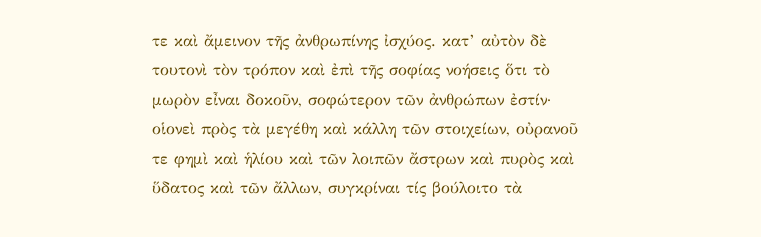τε καὶ ἄμεινον τῆς ἀνθρωπίνης ἰσχύος. κατ’ αὐτὸν δὲ τουτονὶ τὸν τρόπον καὶ ἐπὶ τῆς σοφίας νοήσεις ὅτι τὸ μωρὸν εἶναι δοκοῦν, σοφώτερον τῶν ἀνθρώπων ἐστίν· οἱονεὶ πρὸς τὰ μεγέθη καὶ κάλλη τῶν στοιχείων, οὐρανοῦ τε φημὶ καὶ ἡλίου καὶ τῶν λοιπῶν ἄστρων καὶ πυρὸς καὶ ὕδατος καὶ τῶν ἄλλων, συγκρίναι τίς βούλοιτο τὰ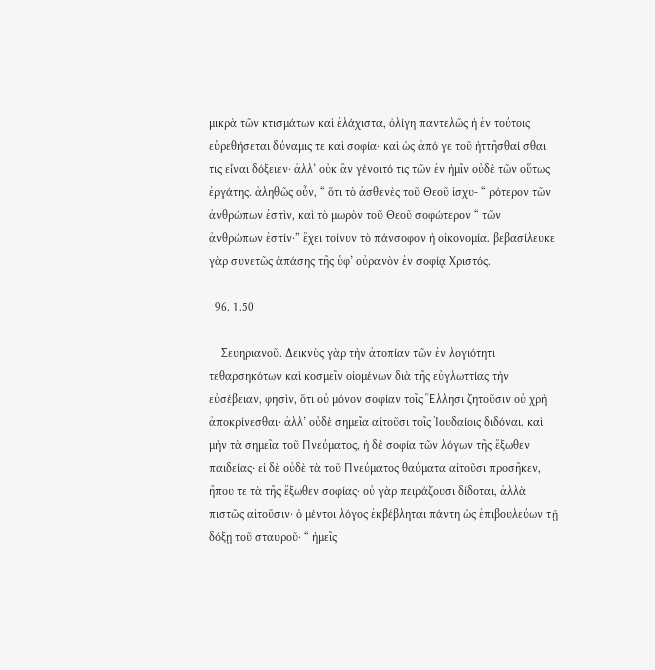μικρὰ τῶν κτισμάτων καὶ ἐλάχιστα, ὀλίγη παντελῶς ἡ ἐν τούτοις εὑρεθήσεται δύναμις τε καὶ σοφία· καὶ ὡς ἀπό γε τοῦ ἡττῆσθαί σθαι τις εἶναι δόξειεν· ἀλλ’ οὐκ ἂν γένοιτό τις τῶν ἐν ἡμῖν οὐδὲ τῶν οὕτως ἐργάτης. ἀληθῶς οὖν, “ ὅτι τὸ ἀσθενὲς τοῦ Θεοῦ ἰσχυ- “ ρότερον τῶν ἀνθρώπων ἐστὶν, καὶ τὸ μωρὸν τοῦ Θεοῦ σοφώτερον “ τῶν ἀνθρώπων ἐστίν·” ἔχει τοίνυν τὸ πάνσοφον ἡ οἰκονομία. βεβασίλευκε γὰρ συνετῶς ἁπάσης τῆς ὑφ’ οὐρανὸν ἐν σοφίᾳ Χριστός.

  96. 1.50

    Σευηριανοῦ. Δεικνὺς γὰρ τὴν ἀτοπίαν τῶν ἐν λογιότητι τεθαρσηκότων καὶ κοσμεῖν οἰομένων διὰ τῆς εὐγλωττίας τὴν εὐσέβειαν, φησὶν, ὅτι οὐ μόνον σοφίαν τοῖς Ἕλλησι ζητοῦσιν οὐ χρὴ ἀποκρίνεσθαι· ἀλλ’ οὐδὲ σημεῖα αἰτοῦσι τοῖς Ἰουδαίοις διδόναι. καὶ μὴν τὰ σημεῖα τοῦ Πνεύματος, ἡ δὲ σοφία τῶν λόγων τῆς ἔξωθεν παιδείας· εἰ δὲ οὐδὲ τὰ τοῦ Πνεύματος θαύματα αἰτοῦσι προσῆκεν, ἤπου τε τὰ τῆς ἔξωθεν σοφίας· οὐ γὰρ πειράζουσι δίδοται, ἀλλὰ πιστῶς αἰτοῦσιν· ὁ μέντοι λόγος ἐκβέβληται πάντη ὡς ἐπιβουλεύων τῇ δόξῃ τοῦ σταυροῦ· “ ἡμεῖς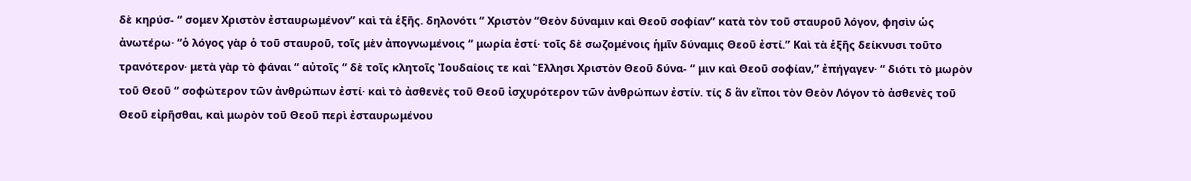δὲ κηρύσ- “ σομεν Χριστὸν ἐσταυρωμένον” καὶ τὰ ἑξῆς. δηλονότι “ Χριστὸν “Θεὸν δύναμιν καὶ Θεοῦ σοφίαν” κατὰ τὸν τοῦ σταυροῦ λόγον, φησὶν ὡς ἀνωτέρω· “ὁ λόγος γὰρ ὁ τοῦ σταυροῦ, τοῖς μὲν ἀπογνωμένοις “ μωρία ἐστί· τοῖς δὲ σωζομένοις ἡμῖν δύναμις Θεοῦ ἐστί.” Καὶ τὰ ἑξῆς δείκνυσι τοῦτο τρανότερον· μετὰ γὰρ τὸ φάναι “ αὐτοῖς “ δὲ τοῖς κλητοῖς Ἰουδαίοις τε καὶ Ἕλλησι Χριστὸν Θεοῦ δύνα- “ μιν καὶ Θεοῦ σοφίαν,” ἐπήγαγεν· “ διότι τὸ μωρὸν τοῦ Θεοῦ “ σοφώτερον τῶν ἀνθρώπων ἐστί· καὶ τὸ ἀσθενὲς τοῦ Θεοῦ ἰσχυρότερον τῶν ἀνθρώπων ἐστίν. τίς δ ἃν εἴποι τὸν Θεὸν Λόγον τὸ ἀσθενὲς τοῦ Θεοῦ εἰρῆσθαι, καὶ μωρὸν τοῦ Θεοῦ περὶ ἐσταυρωμένου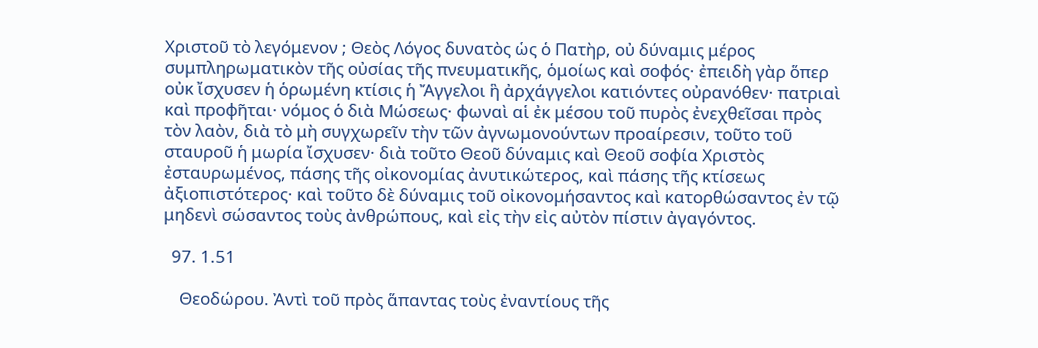Χριστοῦ τὸ λεγόμενον ; Θεὸς Λόγος δυνατὸς ὡς ὁ Πατὴρ, οὐ δύναμις μέρος συμπληρωματικὸν τῆς οὐσίας τῆς πνευματικῆς, ὁμοίως καὶ σοφός· ἐπειδὴ γὰρ ὅπερ οὐκ ἴσχυσεν ἡ ὁρωμένη κτίσις ἡ Ἄγγελοι ἣ ἀρχάγγελοι κατιόντες οὐρανόθεν· πατριαὶ καὶ προφῆται· νόμος ὁ διὰ Μώσεως· φωναὶ αἱ ἐκ μέσου τοῦ πυρὸς ἐνεχθεῖσαι πρὸς τὸν λαὸν, διὰ τὸ μὴ συγχωρεῖν τὴν τῶν ἀγνωμονούντων προαίρεσιν, τοῦτο τοῦ σταυροῦ ἡ μωρία ἴσχυσεν· διὰ τοῦτο Θεοῦ δύναμις καὶ Θεοῦ σοφία Χριστὸς ἐσταυρωμένος, πάσης τῆς οἰκονομίας ἀνυτικώτερος, καὶ πάσης τῆς κτίσεως ἀξιοπιστότερος· καὶ τοῦτο δὲ δύναμις τοῦ οἰκονομήσαντος καὶ κατορθώσαντος ἐν τῷ μηδενὶ σώσαντος τοὺς ἀνθρώπους, καὶ εἰς τὴν εἰς αὐτὸν πίστιν ἀγαγόντος.

  97. 1.51

    Θεοδώρου. Ἀντὶ τοῦ πρὸς ἅπαντας τοὺς ἐναντίους τῆς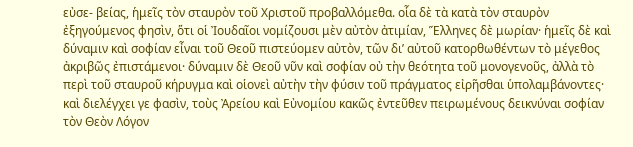εὐσε- βείας, ἡμεῖς τὸν σταυρὸν τοῦ Χριστοῦ προβαλλόμεθα. οἷα δὲ τὰ κατὰ τὸν σταυρὸν ἐξηγούμενος φησὶν, ὅτι οἱ Ἰουδαῖοι νομίζουσι μὲν αὐτὸν ἀτιμίαν, Ἕλληνες δὲ μωρίαν· ἡμεῖς δὲ καὶ δύναμιν καὶ σοφίαν εἶναι τοῦ Θεοῦ πιστεύομεν αὐτὸν, τῶν δι’ αὐτοῦ κατορθωθέντων τὸ μέγεθος ἀκριβῶς ἐπιστάμενοι· δύναμιν δὲ Θεοῦ νῦν καὶ σοφίαν οὐ τὴν θεότητα τοῦ μονογενοῦς, ἀλλὰ τὸ περὶ τοῦ σταυροῦ κήρυγμα καὶ οἱονεὶ αὐτὴν τὴν φύσιν τοῦ πράγματος εἰρῆσθαι ὑπολαμβάνοντες· καὶ διελέγχει γε φασὶν, τοὺς Ἀρείου καὶ Εὐνομίου κακῶς ἐντεῦθεν πειρωμένους δεικνύναι σοφίαν τὸν Θεὸν Λόγον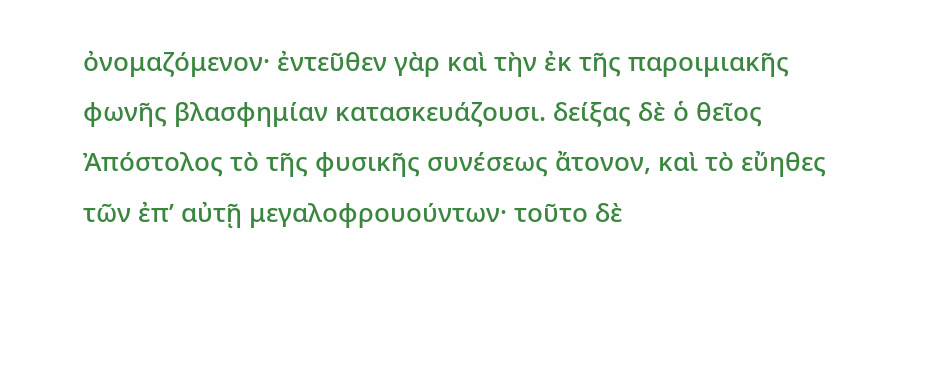ὀνομαζόμενον· ἐντεῦθεν γὰρ καὶ τὴν ἐκ τῆς παροιμιακῆς φωνῆς βλασφημίαν κατασκευάζουσι. δείξας δὲ ὁ θεῖος Ἀπόστολος τὸ τῆς φυσικῆς συνέσεως ἄτονον, καὶ τὸ εὔηθες τῶν ἐπ’ αὐτῇ μεγαλοφρουούντων· τοῦτο δὲ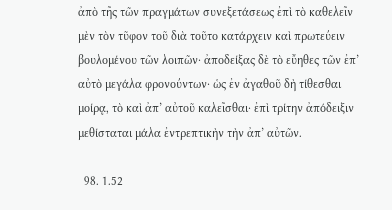ἀπὸ τῆς τῶν πραγμάτων συνεξετάσεως ἐπὶ τὸ καθελεῖν μὲν τὸν τῦφον τοῦ διὰ τοῦτο κατάρχειν καὶ πρωτεύειν βουλομένου τῶν λοιπῶν· ἀποδείξας δὲ τὸ εὔηθες τῶν ἐπ’ αὐτὸ μεγάλα φρονούντων· ὡς ἐν ἀγαθοῦ δὴ τίθεσθαι μοίρᾳ, τὸ καὶ ἀπ’ αὐτοῦ καλεῖσθαι· ἐπὶ τρίτην ἀπόδειξιν μεθίσταται μάλα ἐντρεπτικὴν τὴν ἀπ’ αὐτῶν.

  98. 1.52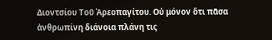Διοντσίου Τοῦ Ἀρεοπαγίτου. Οὐ μόνον ὅτι πᾶσα ἀνθρωπίνη διάνοια πλάνη τις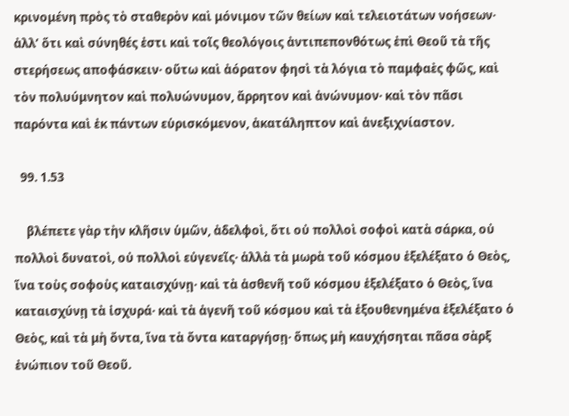κρινομένη πρὸς τὸ σταθερὸν καὶ μόνιμον τῶν θείων καὶ τελειοτάτων νοήσεων· ἀλλ’ ὅτι καὶ σύνηθές ἐστι καὶ τοῖς θεολόγοις ἀντιπεπονθότως ἐπὶ Θεοῦ τὰ τῆς στερήσεως αποφάσκειν· οὕτω καὶ ἀόρατον φησὶ τὰ λόγια τὸ παμφαὲς φῶς, καὶ τὸν πολυύμνητον καὶ πολυώνυμον, ἄρρητον καὶ ἀνώνυμον· καὶ τὸν πᾶσι παρόντα καὶ ἐκ πάντων εὑρισκόμενον, ἀκατάληπτον καὶ ἀνεξιχνίαστον.

  99. 1.53

    βλέπετε γὰρ τὴν κλῆσιν ὑμῶν, ἀδελφοὶ, ὅτι οὐ πολλοὶ σοφοὶ κατὰ σάρκα, οὐ πολλοὶ δυνατοὶ, οὐ πολλοὶ εὐγενεῖς· ἀλλὰ τὰ μωρὰ τοῦ κόσμου ἐξελέξατο ὁ Θεὸς, ἵνα τοὺς σοφοὺς καταισχύνῃ· καὶ τὰ ἀσθενῆ τοῦ κόσμου ἐξελέξατο ὁ Θεὸς, ἵνα καταισχύνῃ τὰ ἰσχυρά· καὶ τὰ ἀγενῆ τοῦ κόσμου καὶ τὰ ἐξουθενημένα ἐξελέξατο ὁ Θεὸς, καὶ τὰ μὴ ὄντα, ἵνα τὰ ὄντα καταργήσῃ· ὅπως μὴ καυχήσηται πᾶσα σὰρξ ἐνώπιον τοῦ Θεοῦ.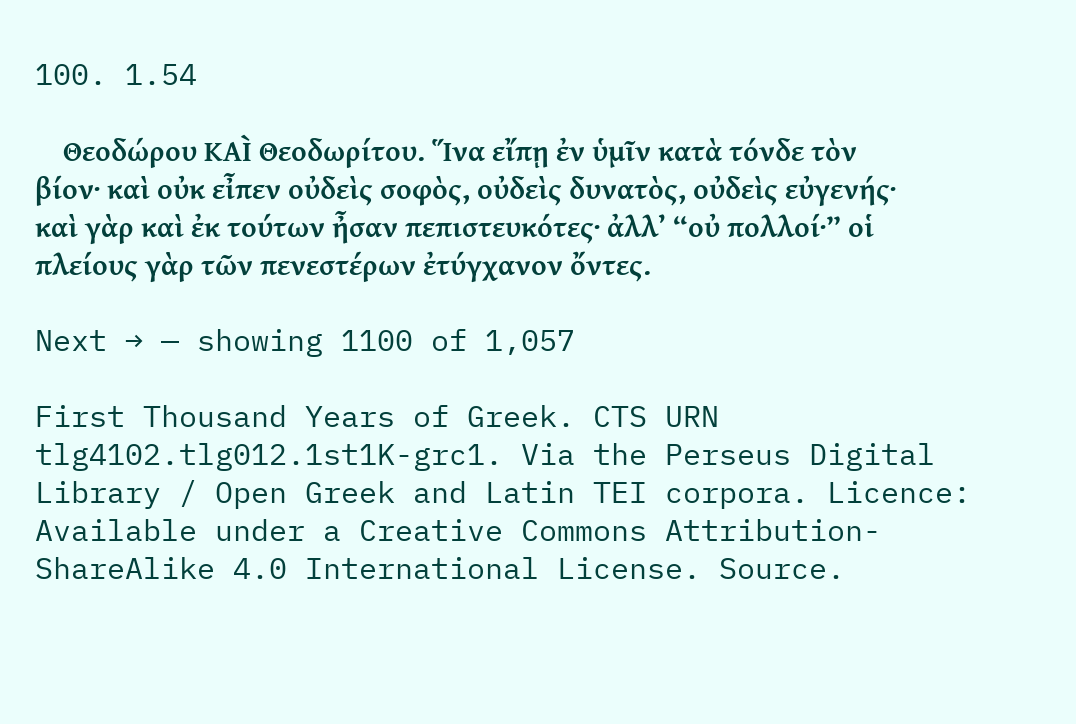100. 1.54

    Θεοδώρου ΚΑÌ Θεοδωρίτου. Ἵνα εἴπῃ ἐν ὑμῖν κατὰ τόνδε τὸν βίον· καὶ οὐκ εἶπεν οὐδεὶς σοφὸς, οὐδεὶς δυνατὸς, οὐδεὶς εὐγενής· καὶ γὰρ καὶ ἐκ τούτων ἦσαν πεπιστευκότες· ἀλλ’ “οὐ πολλοί·” οἱ πλείους γὰρ τῶν πενεστέρων ἐτύγχανον ὄντες.

Next → — showing 1100 of 1,057

First Thousand Years of Greek. CTS URN tlg4102.tlg012.1st1K-grc1. Via the Perseus Digital Library / Open Greek and Latin TEI corpora. Licence: Available under a Creative Commons Attribution-ShareAlike 4.0 International License. Source.